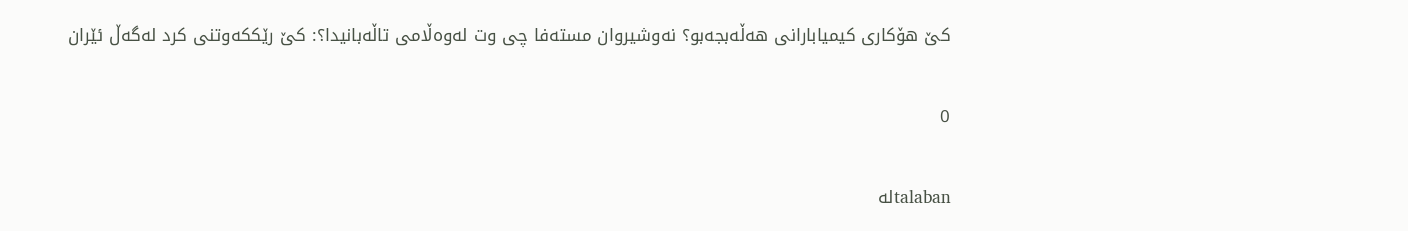کێ هۆکاری کیمیابارانی هەڵەبجەبو؟ نەوشیروان مستەفا چی وت لەوەڵامی تاڵەبانیدا؟: کێ رێککەوتنی کرد لەگەڵ ئێران

0

talabanله‌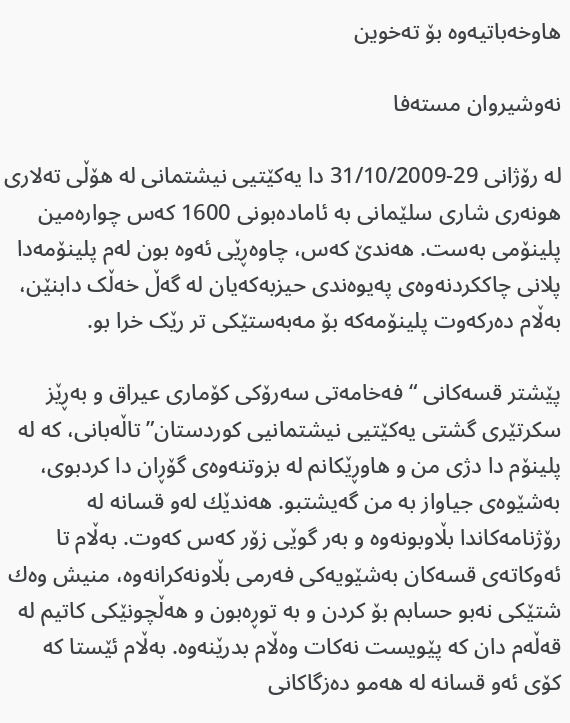هاوخه‌باتیه‌وه‌ بۆ ته‌خوین

نه‌وشیروان مسته‌فا

له‌ رۆژانی 29-31/10/2009 دا یه‌کێتیی نیشتمانی له‌ هۆڵی ته‌لاری هونه‌ری شاری سلێمانی به‌ ئاماده‌بونی 1600 که‌س چواره‌مین پلینۆمی به‌ست. هه‌ندێ که‌س، چاوه‌ڕێی ئه‌وه‌ بون له‌م پلینۆمه‌دا پلانی چاککردنه‌وه‌ی په‌یوه‌ندی حیزبه‌که‌یان له‌ گه‌ڵ خه‌ڵک دابنێن، به‌ڵام ده‌رکه‌وت پلینۆمه‌که‌ بۆ مه‌به‌ستێکی تر رێک خرا بو.

پێشتر قسه‌کانی‌ “فه‌خامه‌تی سه‌رۆکی کۆماری عیراق و به‌ڕێز سکرتێری گشتی یه‌کێتیی نیشتمانیی کوردستان” تاڵه‌بانی، كه‌ له‌ پلینۆم دا دژی‌ من و هاوڕێكانم له‌ بزوتنه‌وه‌ی‌ گۆڕان دا كردبوی، به‌شێوه‌ی‌ جیاواز به‌ من گه‌یشتبو. هه‌ندێك له‌و قسانه‌ له‌ رۆژنامه‌كاندا بڵاوبونه‌وه‌ ‌و به‌ر گوێی زۆر كه‌س كه‌وت. به‌ڵام تا ئه‌وكاته‌ی‌ قسه‌كان به‌شێویه‌كی‌ فه‌رمی‌ بڵاونه‌كرانه‌وه، منیش وه‌ك شتێكی‌ نه‌بو حسابم بۆ كردن ‌و به‌ توڕه‌بون و هه‌ڵچونێكی‌ كاتیم له‌ قه‌ڵه‌م دان كه‌ پێویست نه‌كات وه‌ڵام بدرێنه‌وه‌. به‌ڵام ئێستا كه‌ كۆی‌ ئه‌و قسانه‌ له‌ هه‌مو ده‌زگاکانی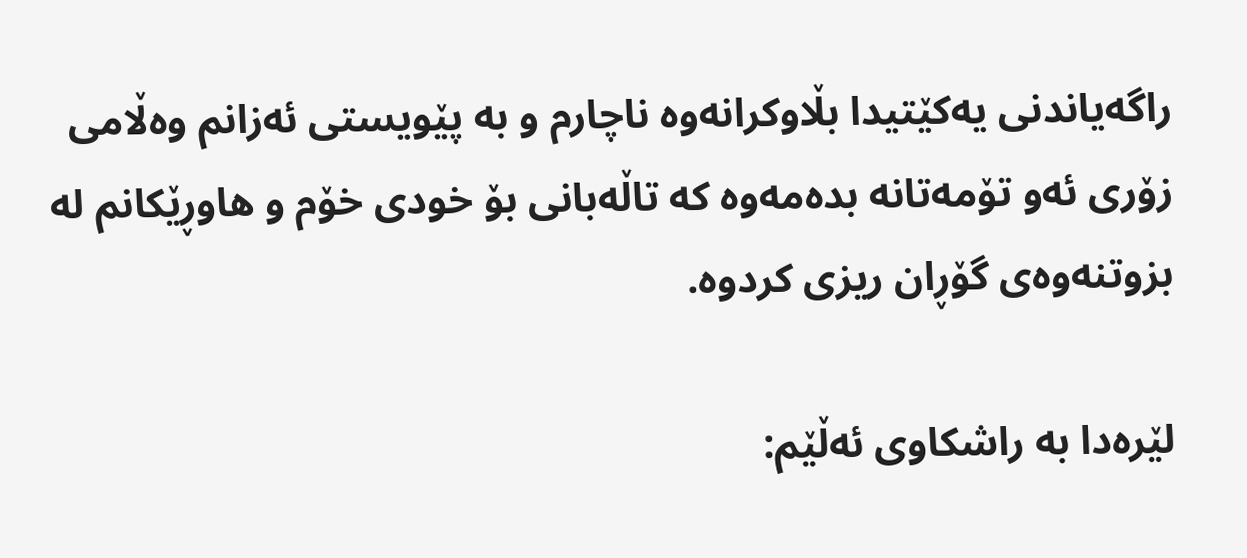راگه‌یاندنی‌ یه‌كێتیدا بڵاوكرانه‌وه‌ ناچارم و به‌ پێویستی‌ ئه‌زانم وه‌ڵامی‌ زۆری‌ ئه‌و تۆمه‌تانه‌ بده‌مه‌وه‌ كه‌‌ تاڵه‌بانی‌ بۆ خودی‌ خۆم و هاوڕێكانم له‌ بزوتنه‌وه‌ی‌ گۆڕان ریزی كردوه‌.

لێره‌دا به‌ راشکاوی ئه‌ڵێم: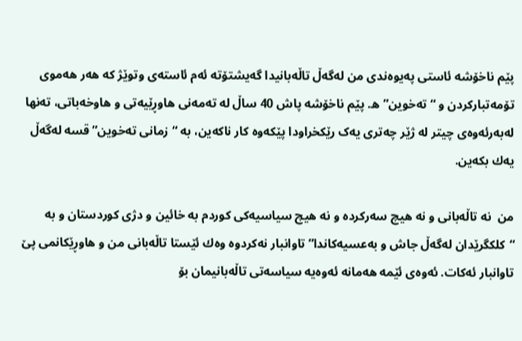پێم ناخۆشه‌ ئاستی‌ په‌یوه‌ندی‌ من له‌گه‌ڵ‌ تاڵه‌بانیدا گه‌یشتۆته‌ ئه‌م ئاسته‌ی‌ وتوێژ كه‌ هه‌ر هه‌موی‌ تۆمه‌تباركردن و “ته‌خوین” ه‌. پێم ناخۆشه‌ پاش 40 ساڵ له‌ ته‌مه‌نی‌ هاوڕێیه‌تی‌ و هاوخه‌باتی‌‌، ته‌نها له‌به‌رئه‌وه‌ی‌ چیتر له‌ ژێر چه‌تری‌ یه‌ک رێكخراودا پێکه‌وه‌ كار ناكه‌ین، به‌ “زمانی ته‌خوین” قسه‌ له‌گه‌ڵ یه‌ك بكه‌ین.

من  نه‌ تاڵه‌بانی‌ و نه‌ هیچ سه‌ركرده‌ و نه‌ هیچ سیاسیه‌كی‌ كوردم به‌ خائین و دژی‌ كوردستان و به‌ “كلكگرێدان له‌گه‌ڵ جاش و به‌عسیه‌كاندا” تاوانبار نه‌کردوه‌ وه‌ك ئێستا تاڵه‌بانی‌ من و هاوڕێكانمی‌ پێ تاوانبار ئه‌كات. ئه‌وه‌ی‌ ئێمه‌ هه‌مانه‌ ئه‌وه‌یه‌ سیاسه‌تی‌ تاڵه‌بانیمان بۆ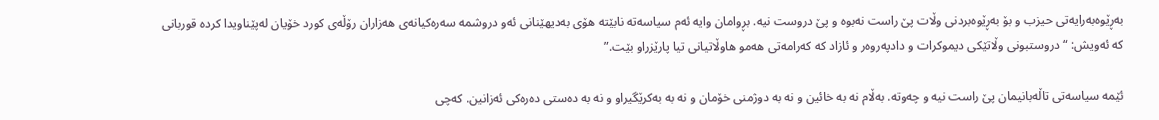به‌ڕێوه‌به‌رایه‌تی‌ حیزب و بۆ به‌ڕێوه‌بردنی‌ وڵات پێ راست نه‌بوه‌ و پێ دروست نیه‌. بڕوامان وایه‌ ئه‌م سیاسه‌ته‌ نابێته‌ هۆی‌ به‌دیهێنانی‌ ئه‌و دروشمه‌ سه‌ره‌كیانه‌ی‌ هه‌زاران رۆڵه‌ی‌ كورد خۆیان له‌پێناویدا کرده‌ قوربانی که‌ ئه‌ویش‌: “دروستبونی‌ وڵاتێكی‌ دیموكرات و دادپه‌روه‌ر و ئازاد كه‌ كه‌رامه‌تی‌ هه‌مو هاوڵاتیانی‌ تیا پارێزراو بێت.”

ئێمه‌ سیاسه‌تی‌‌ تاڵه‌بانیمان پێ راست نیه‌ و چه‌وته‌. به‌ڵام نه‌ به‌ خائین و نه‌ به‌ دوژمنی‌ خۆمان و نه‌ به‌ به‌كرێگیراو و نه‌ به‌ ده‌ستی‌ ده‌ره‌كی‌ ئه‌زانین. که‌چی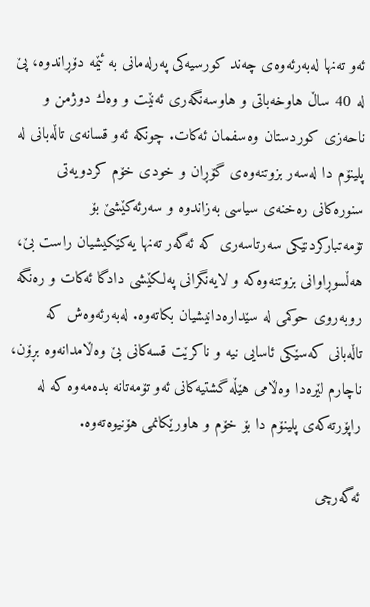ئه‌و‌ ته‌نها له‌به‌رئه‌وه‌ی‌ چه‌ند كورسیه‌كی‌ په‌رله‌مانی‌ به‌ ئێمه‌ دۆڕاندوه‌، پێ له‌ 40 ساڵ هاوخه‌باتی‌ و هاوسه‌نگه‌ری‌ ئه‌نێت ‌و وه‌ك دوژمن و ناحه‌زی‌ كوردستان وه‌سفمان ئه‌كات. چونكه‌ ئه‌و قسانه‌ی‌ تاڵه‌بانی‌ له‌ پلینۆم دا له‌سه‌ر بزوتنه‌وه‌ی‌ گۆڕان و خودی‌ خۆم کردویه‌تی سنوره‌كانی‌ ره‌خنه‌ی‌ سیاسی به‌زاندوه‌ و سه‌رئه‌كێشێ بۆ تۆمه‌تباركردنێكی‌ سه‌رتاسه‌ری‌ كه‌ ئه‌گه‌ر ته‌نها یه‌كێكیشیان راست بێ، هه‌ڵسوڕاوانی‌ بزوتنه‌وه‌كه‌ و لایه‌نگرانی‌ په‌لكێشی‌ دادگا ئه‌كات‌ و ره‌نگه‌ روبه‌روی‌ حوكمی‌ له‌ سێداره‌دانیشیان بكاته‌وه‌. له‌به‌رئه‌وه‌ش كه‌‌ تاڵه‌بانی‌ كه‌سێكی‌ ئاسایی نیه‌ و ناكرێت قسه‌كانی‌ بێ وه‌ڵامدانه‌وه‌ بڕۆن، ناچارم لێره‌دا وه‌ڵامی‌ هێڵه‌ گشتیه‌کانی‌ ئه‌و تۆمه‌تانه‌ بده‌مه‌وه‌ كه‌ له‌ راپۆرته‌كه‌ی‌ پلینۆم دا بۆ خۆم و هاورێكانمی‌ هۆنیوه‌ته‌وه‌.

ئه‌گه‌رچی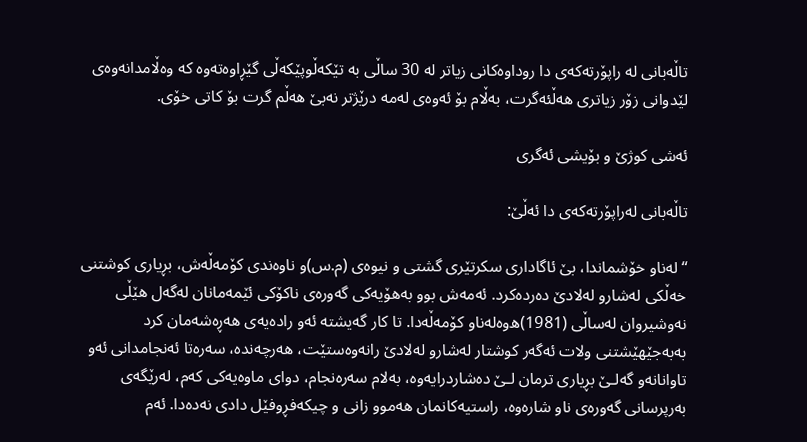تاڵه‌بانی له‌ راپۆرته‌که‌ی دا روداوه‌کانی زیاتر له‌ 30 ساڵی به‌ تێکه‌ڵوپێکه‌ڵی گێڕاوه‌ته‌وه‌ که‌ وه‌ڵامدانه‌وه‌ی لێدوانی زۆر زیاتری هه‌ڵئه‌گرت، به‌ڵام بۆ ئه‌وه‌ی له‌مه‌ درێژتر نه‌بێ هه‌ڵم گرت بۆ کاتی خۆی.

ئه‌شی کوژێ و بۆیشی ئه‌گری

تاڵه‌بانی له‌راپۆرته‌که‌ی دا ئه‌ڵێ:

“له‌ناو خۆشماندا، بێ ئاگادارى سكرتێرى گشتى و نیوه‌ى (م.س)و ناوه‌ندى كۆمه‌ڵه‌ش، بڕیارى كوشتنى خه‌ڵكى له‌شارو له‌لادێ ده‌رده‌كرد. ئه‌مه‌ش بوو به‌هۆیه‌كى گه‌وره‌ى ناكۆكى ئێمه‌مانان له‌گه‌ل هێڵى نه‌وشیروان له‌ساڵى (1981)ه‌وه‌له‌ناو كۆمه‌ڵه‌دا. تا كار گه‌یشته ‌ئه‌و راده‌یه‌ى هه‌ڕه‌شه‌مان كرد به‌به‌جێهێشتنى ولات ئه‌گه‌ر كوشتار له‌شارو له‌لادێ رانه‌وه‌ستێت، هه‌رچه‌نده‌، سه‌ره‌تا ئه‌نجامدانى ئه‌و تاوانانه‌و گه‌لـێ بڕیارى ترمان لـێ ده‌شاردرایه‌وه‌، به‌لام سه‌ره‌نجام، دواى ماوه‌یه‌كى كه‌م، له‌رێگه‌ى به‌رپرسانى گه‌وره‌ى ناو شاره‌وه‌، راستیه‌كانمان هه‌موو زانى و چیكه‌فڕوفێل دادى نه‌ده‌دا. ئه‌م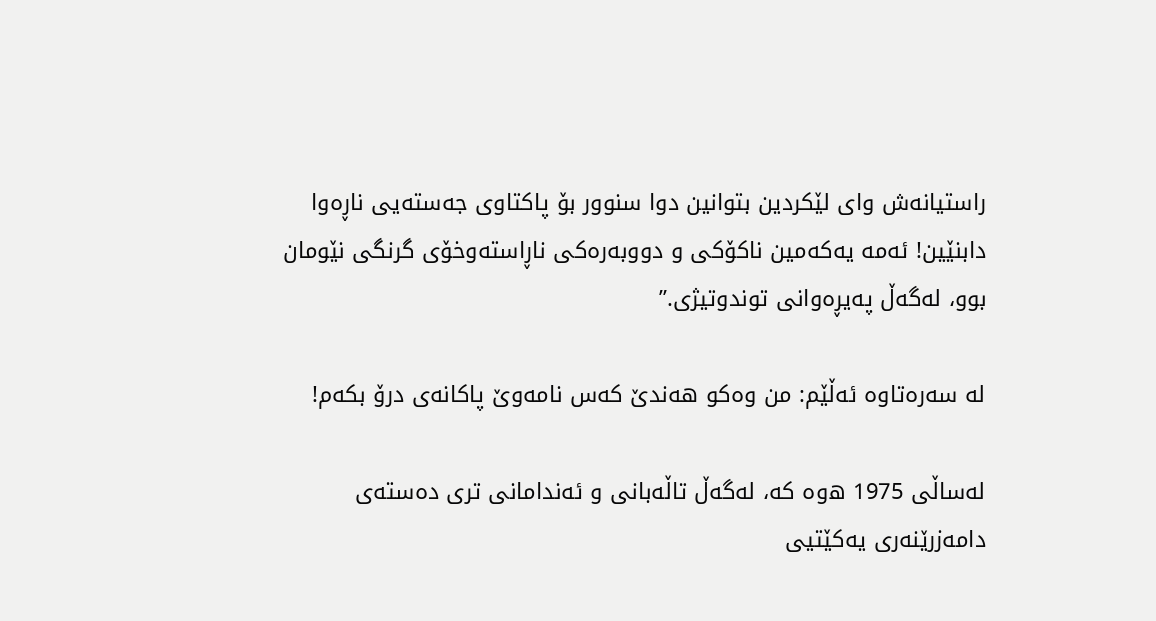راستیانه‌ش واى لێكردین بتوانین دوا سنوور بۆ پاكتاوى جه‌سته‌یى ناڕه‌وا دابنێین! ئه‌مه ‌یه‌كه‌مین ناكۆكى و دووبه‌ره‌كى ناڕاسته‌وخۆى گرنگى نێومان بوو، له‌گه‌ڵ په‌یڕه‌وانى توندوتیژى.”

له ‌سه‌ره‌تاوه‌ ئه‌ڵێم: من وه‌کو هه‌ندێ که‌س نامه‌وێ پاکانه‌ی درۆ بکه‌م!

له‌ساڵی 1975 ه‌وه‌ که‌، له‌گه‌ڵ تاڵه‌بانی و ئه‌ندامانی تری ده‌سته‌ی دامه‌زرێنه‌ری یه‌کێتیی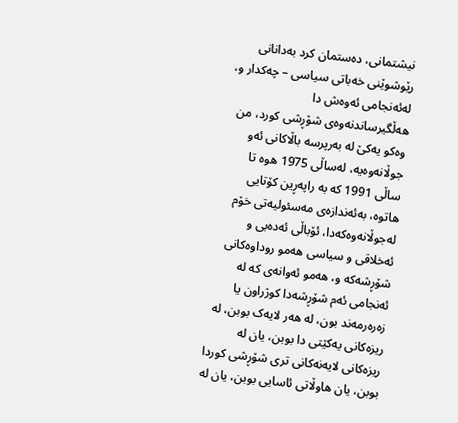نیشتمانی، ده‌ستمان کرد به‌دانانی رێوشوێنی خه‌باتی سیاسی – چه‌کدار و، له‌ئه‌نجامی ئه‌وه‌ش دا هه‌ڵگیرساندنه‌وه‌ی شۆڕشی کورد‌، من وه‌کو یه‌کێ له‌ به‌رپرسه‌ باڵاکانی ئه‌و جوڵانه‌وه‌یه‌، له‌ساڵی 1975 ه‌وه‌ تا ساڵی 1991 که‌ به‌ راپه‌ڕین کۆتایی هاتوه‌، به‌ئه‌ندازه‌ی مه‌سئولیه‌تی خۆم له‌جوڵانه‌وه‌که‌دا، ئۆباڵی ئه‌ده‌بی و ئه‌خلاقی و سیاسی هه‌مو روداوه‌کانی شۆڕشه‌که و، هه‌مو ئه‌وانه‌ی که ‌له‌ ئه‌نجامی ئه‌م شۆڕشه‌دا کوژراون یا زه‌ره‌رمه‌ند بون، له‌ هه‌ر لایه‌ک بوبن، له‌ ریزه‌کانی یه‌کێتی دا بوبن، یان له‌ ریزه‌کانی لایه‌نه‌کانی تری شۆڕشی کوردا بوبن، یان هاوڵاتی ئاسایی بوبن، یان له‌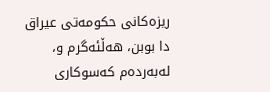ریزه‌کانی حکومه‌تی عیراق دا بوبن،‌ هه‌ڵئه‌گرم و، له‌به‌رده‌م که‌سوکاری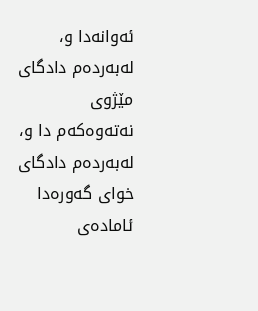ئه‌وانه‌دا و، له‌به‌رده‌م دادگای مێژوی نه‌ته‌وه‌که‌م دا و، له‌به‌رده‌م دادگای خوای گه‌وره‌دا ئاماده‌ی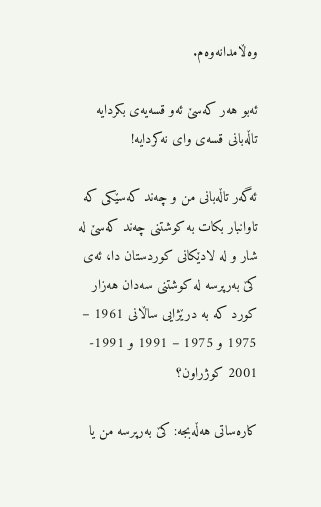وه‌ڵامدانه‌وه‌م.

ئه‌بو هه‌ر که‌سێ ئه‌و قسه‌یه‌ی بکردایه‌ تاڵه‌بانی قسه‌ی وای نه‌کردایه‌!

ئه‌گه‌ر تاڵه‌بانی من و چه‌ند که‌سێکی که‌ تاوانبار بکات به‌ کوشتنی چه‌ند که‌سێ له‌ شار و له‌ لادێکانی کوردستان دا، ئه‌ی کێ به‌رپرسه‌ له‌ کوشتنی سه‌دان هه‌زار کورد که‌ به‌ درێژایی ساڵانی 1961 – 1975 و 1975 – 1991 و 1991- 2001 کوژراون؟

کاره‌ساتی هه‌ڵه‌بجه‌: کێ به‌رپرسه‌ من یا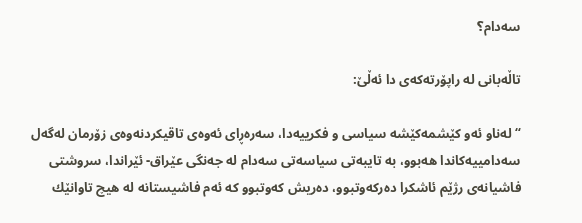سه‌دام؟

تاڵه‌بانی له‌ راپۆرته‌که‌ی دا ئه‌ڵێ:

“له‌ناو ئه‌و كێشمه‌كێشه‌ سیاسى و فكرییه‌دا، سه‌ره‌ڕاى ئه‌وه‌ى تاقیكردنه‌وه‌ى زۆرمان له‌گه‌ل سه‌دامییه‌كاندا هه‌بوو، به‌ تایبه‌تى سیاسه‌تى سه‌دام له‌ جه‌نگى عێراق- ئێراندا، سروشتى فاشیانه‌ى رژێم ئاشكرا ده‌ركه‌وتبوو، ده‌ریش كه‌وتبوو كه‌ ئه‌م فاشیستانه‌ له ‌هیچ تاوانێك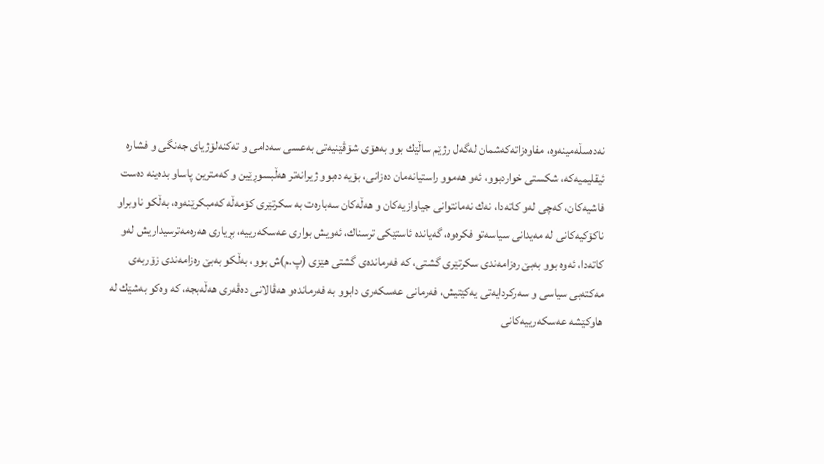نه‌ده‌سڵه‌مینه‌وه‌، مفاوه‌زاته‌كه‌شمان له‌گه‌ل رژێم ساڵێك بوو به‌هۆى شۆڤێنیه‌تى به‌عسى سه‌دامى و ته‌كنه‌لۆژیاى جه‌نگی و فشاره‌ ئیقلیمیه‌كه‌، شكستى خواردبوو، ئه‌و هه‌موو راستیانه‌مان ده‌زانى، بۆیه‌ ده‌بوو ژیرانه‌تر هه‌ڵبسوڕێین و كه‌مترین پاساو بده‌ینه‌ ده‌ست فاشیه‌كان، كه‌چى له‌و كاته‌دا، نه‌ك نه‌مانتوانى جیاوازیه‌كان و هه‌ڵه‌كان سه‌باره‌ت به‌ سكرتێرى كۆمه‌ڵه‌ كه‌مبكرێنه‌وه‌، به‌ڵكو ناوبراو ناكۆكیه‌كانى له ‌مه‌یدانى سیاسه‌تو فكره‌وه‌، گه‌یانده‌ ئاستێكى ترسناك، ئه‌ویش بوارى عه‌سكه‌رییه‌، بڕیارى هه‌ره‌مه‌ترسیداریش له‌و كاته‌دا، ئه‌وه‌ بوو به‌بێ ره‌زامه‌ندى سكرتێرى گشتى، كه‌ فه‌رمانده‌ى گشتى هێزى (پ.م)ش بوو، به‌ڵكو به‌بێ ره‌زامه‌ندى زۆربه‌ى مه‌كته‌بى سیاسی و سه‌ركردایه‌تى یه‌كێتیش، فه‌رمانى عه‌سكه‌رى دابوو به‌ فه‌رمانده‌و هه‌ڤالانى ده‌ڤه‌رى هه‌ڵه‌بجه‌، كه‌ وه‌كو به‌شێك له‌ هاوكێشه‌ عه‌سكه‌رییه‌كانى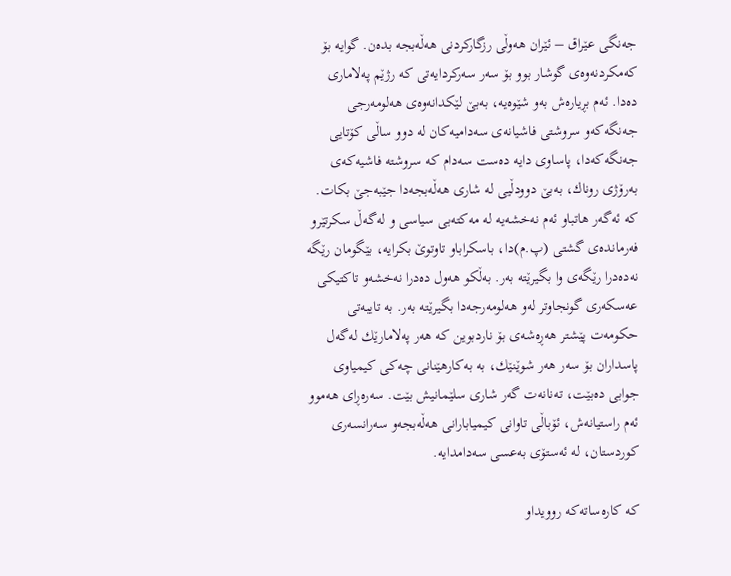جه‌نگى عێراق – ئێران هه‌وڵى رزگاركردنى هه‌ڵه‌بجه‌ بده‌ن. گوایه‌ بۆ كه‌مكردنه‌وه‌ى گوشار بوو بۆ سه‌ر سه‌ركردایه‌تى كه‌ رژێم په‌لامارى ده‌دا. ئه‌م بڕیاره‌ش به‌و شێوه‌یه‌، به‌بێ لێكدانه‌وه‌ى هه‌لومه‌رجى جه‌نگه‌كه‌و سروشتى فاشیانه‌ى سه‌دامیه‌كان له‌ دوو ساڵى كۆتایى جه‌نگه‌كه‌دا، پاساوى دایه ‌ده‌ست سه‌دام كه ‌سروشته‌ فاشیه‌كه‌ى به‌رۆژى روناك، به‌بێ دوودڵیى له‌ شارى هه‌ڵه‌بجه‌دا جێبه‌جێ بكات. كه‌ ئه‌گه‌ر هاتباو ئه‌م نه‌خشه‌یه‌ له‌ مه‌كته‌بى سیاسی و له‌گه‌ڵ سكرتێرو فه‌رمانده‌ى گشتی (پ.م)دا، باسكراباو تاوتوێ بكرایه‌، بێگومان رێگه‌ نه‌ده‌درا رێگه‌ى وا بگیرێته ‌به‌ر. به‌ڵكو هه‌ول ده‌درا نه‌خشه‌و تاكتیكى عه‌سكه‌رى گونجاوتر له‌و هه‌لومه‌رجه‌دا بگیرێته‌ به‌ر. به‌ تایبه‌تى حكومه‌ت پێشتر هه‌ڕه‌شه‌ى بۆ ناردبوین كه ‌هه‌ر په‌لامارێك له‌گه‌ل پاسداران بۆ سه‌ر هه‌ر شوێنێك، به‌ به‌كارهێنانى چه‌كى كیمیاوى جوابى ده‌بێت، ته‌نانه‌ت گه‌ر شارى سلێمانیش بێت. سه‌ره‌ڕاى هه‌موو ئه‌م راستیانه‌ش، ئۆباڵى تاوانى كیمیابارانى هه‌ڵه‌بجه‌و سه‌رانسه‌رى كوردستان، له‌ ئه‌ستۆى به‌عسى سه‌دامدایه‌.

كه‌ كاره‌ساته‌كه‌ روویداو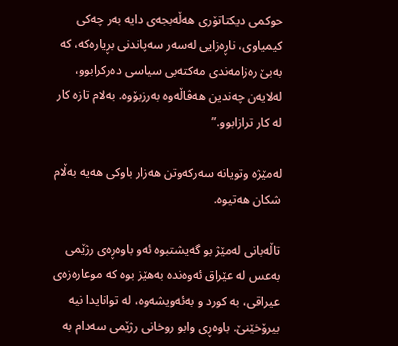حوكمى دیكتاتۆرى هه‌ڵه‌بجه‌ى دایه‌ به‌ر چه‌كى كیمیاوى، ناڕه‌زایى له‌سه‌ر سه‌پاندنى بڕیاره‌كه‌، كه‌ به‌بێ ره‌زامه‌ندى مه‌كته‌بى سیاسى ده‌ركرابوو، له‌لایه‌ن چه‌ندین هه‌ڤاڵه‌وه‌ به‌رزبۆوه‌. به‌لام تازه‌ كار له‌ كار ترازابوو.”

له‌مێژه‌ وتویانه‌ سه‌ركه‌وتن هه‌زار باوكی‌ هه‌یه‌ به‌ڵام شكان هه‌تیوه‌.

تاڵه‌بانی‌ له‌مێژ بو گه‌یشتبوه‌ ئه‌و باوه‌ڕه‌ی‌ رژێمی‌ به‌عس له‌ عێراق ئه‌وه‌نده‌ به‌هێز بوه‌ كه‌ موعاره‌زه‌ی‌ عیراقی، به‌‌ کورد و به‌ئه‌ویشه‌وه‌، له‌ توانایدا نیه‌ بیرۆخێنێ. باوه‌ڕی‌ وابو روخانی‌ رژێمی‌ سه‌دام به‌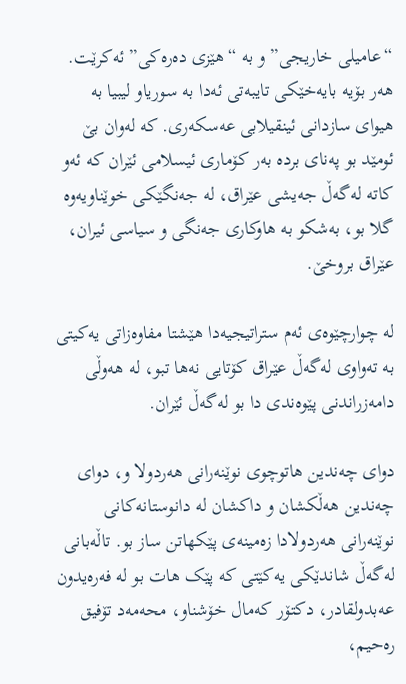“عامیلی‌ خاریجی” و به‌ “هێزی ده‌ره‌کی” ئه‌كرێت. هه‌ر بۆیه‌ بایه‌خێكی‌ تایبه‌تی‌ ئه‌دا به‌ سوریا‌و لیبیا به‌ هیوای‌ سازدانی‌ ئینقیلابی عه‌سکه‌ری‌. كه‌ له‌وان بێ ئومێد بو په‌نای‌ برده‌ به‌ر كۆماری‌ ئیسلامی‌ ئێران كه‌ ئه‌و کاته‌ له‌گه‌ڵ جه‌یشی‌ عێراق، له‌ جه‌نگێكی‌ خوێناویه‌وه‌ گلا بو، به‌شکو‌ به‌ هاوكاری‌ جه‌نگی‌ و سیاسی ئیران، عێراق بروخێ.

له‌ چوارچێوه‌ی ئه‌م ستراتیجیه‌دا هێشتا مفاوه‌زاتی یه‌کیتی به‌ ته‌واوی له‌گه‌ڵ عێراق کۆتایی نه‌ها تبو، له‌ هه‌وڵی دامه‌زراندنی پێوه‌ندی دا بو له‌گه‌ڵ ئێران.

دوای چه‌ندین هاتوچوی نوێنه‌رانی هه‌ردولا و، دوای چه‌ندین هه‌ڵکشان و داکشان له‌ دانوستانه‌کانی نوێنه‌رانی هه‌ردولادا زه‌مینه‌ی پێکهاتن ساز بو. تاڵه‌بانی له‌گه‌ڵ شاندێکی یه‌کێتی که‌ پێک هات بو له‌ فه‌ره‌یدون عه‌بدولقادر، دکتۆر که‌مال خۆشناو، محه‌مه‌د تۆفیق ره‌حیم،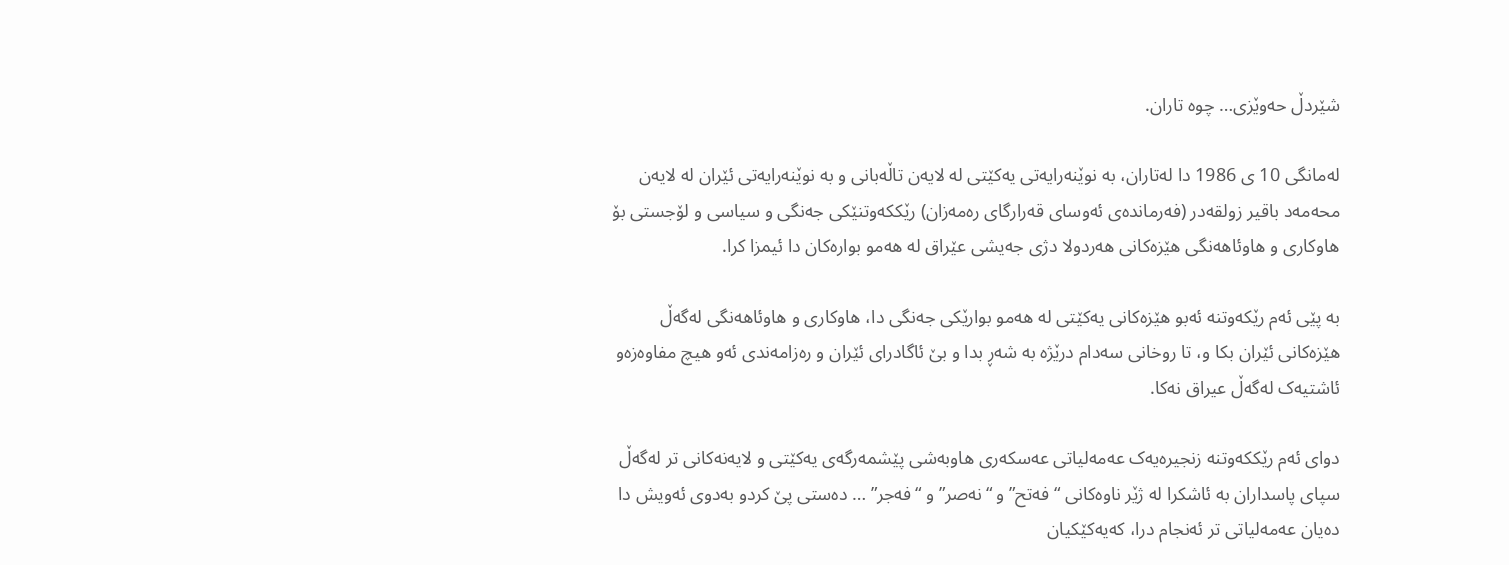شێردڵ حه‌وێزی… چوه‌ تاران.

له‌مانگی‌ 10 ی‌ 1986 دا له‌تاران، به‌ نوێنه‌رایه‌تی یه‌کێتی له‌ لایه‌ن‌ تاڵه‌بانی‌ و به‌ نوێنه‌رایه‌تی ئێران له‌ لایه‌ن‌ محه‌مه‌د باقیر زولقه‌در (فه‌رمانده‌ی ئه‌وسای قه‌رارگای‌ ره‌مه‌زان) رێککه‌وتنێکی جه‌نگی و سیاسی و لۆجستی بۆ هاوکاری و هاوئاهه‌نگی هێزه‌کانی‌ هه‌ردولا دژی جه‌یشی عێراق له‌ هه‌مو بواره‌کان دا ئیمزا كرا.

به‌ پێی ئه‌م رێكه‌وتنه‌ ئه‌بو هێزه‌كانی‌ یه‌كێتی‌ له‌ هه‌مو بوارێكی‌ جه‌نگی دا، هاوكاری‌ ‌و هاوئاهه‌نگی‌ له‌گه‌ڵ هێزه‌كانی‌ ئێران بكا و، تا روخانی سه‌دام درێژه‌ به‌ شه‌ڕ بدا و بێ ئاگادرای ئێران و ره‌زامه‌ندی ئه‌و هیچ مفاوه‌زه‌و ئاشتیه‌ک له‌گه‌ڵ عیراق نه‌کا.

دوای ئه‌م رێککه‌وتنه‌ زنجیره‌یه‌ک عه‌مه‌لیاتی عه‌سکه‌ری هاوبه‌شی پێشمه‌رگه‌ی یه‌کێتی و لایه‌نه‌کانی تر له‌گه‌ڵ سپای پاسداران به‌ ئاشکرا له‌ ژێر ناوه‌کانی “فه‌تح” و “نه‌صر” و “فه‌جر” … ده‌ستی پێ کردو به‌دوی ئه‌ویش دا ده‌یان عه‌مه‌لیاتی تر ئه‌نجام درا، که‌یه‌کێکیان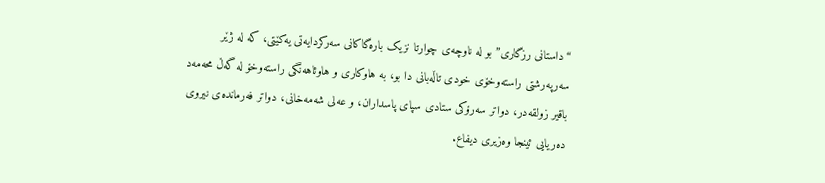“داستانی رزگاری” بو له‌ ناوچه‌ی چوارتا نزیک باره‌گاکانی سه‌رکردایه‌تی یه‌کێتی، که‌ له‌ ژێر سه‌رپه‌رشتی راسته‌وخۆی خودی تاڵه‌بانی دا بو، به‌ هاوکاری و هاوئاهه‌نگی راسته‌وخۆ له‌ گه‌ڵ محه‌مه‌د باقیر زولقه‌در، دواتر سه‌رۆکی ستادی سپای پاسداران، و عه‌لی شه‌مه‌خانی، دواتر فه‌رمانده‌ی نیروی ده‌ریایی ئینجا وه‌زیری دیفاع.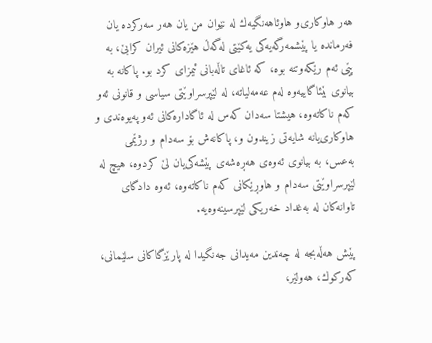هه‌ر هاوكاری‌‌و هاوئاهه‌نگیه‌ك له‌ نێوان من یان هه‌ر سه‌ركرده‌ یان فه‌رمانده‌ یا پێشمه‌رگه‌یه‌كی‌ یه‌كێتی‌ له‌گه‌ڵ هێزه‌كانی‌ ئیران كرابێ، به‌ پێی ئه‌م رێكه‌وتنه‌ بوه‌، كه‌ ئاغای‌ تاڵه‌بانی‌ ئیمزای‌ كرد بو. پاکانه‌ به‌ بیانوی بێئاگاییه‌وه‌ له‌م عه‌مه‌لیاته‌، له‌‌ لێپرسراوێتی سیاسی و قانونی ئه‌و که‌م ناکاته‌وه‌،‌ هیشتا سه‌دان که‌س له‌ ئاگاداره‌کانی ئه‌و په‌یوه‌ندی و هاوکاری‌یانه ‌شایه‌تی زیندون و، پاکانه‌ش بۆ سه‌دام و رژێمی به‌عس، به‌ بیانوی ئه‌وه‌ی هه‌ڕه‌شه‌ی پێشه‌کی‌یان لێ کردوه‌، هیچ له‌ لێپرسراوێتی سه‌دام و هاوڕێکانی که‌م ناکاته‌وه‌، ئه‌وه‌ دادگای تاوانه‌کان له‌ به‌غداد خه‌ریکی لێپرسینه‌وه‌یه‌.

پێش هه‌ڵه‌بجه‌ له‌ چه‌ندین مه‌یدانی‌ جه‌نگیدا له‌ پارێزگاكانی‌ سلێمانی‌، كه‌ركوك‌، هه‌ولێر،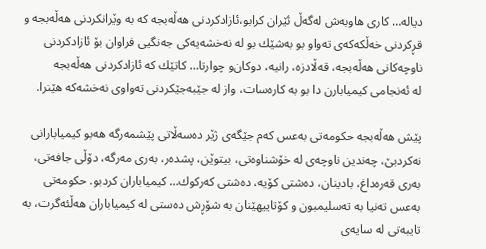دیاله‌… كاری‌ هاوبه‌ش له‌گه‌ڵ ئێران كرابو،ئازادكردنی‌ هه‌ڵه‌بجه‌ كه‌ به‌ وێرانكردنی‌ هه‌ڵه‌بجه‌ و قڕکردنی خه‌ڵکه‌که‌ی ته‌واو بو به‌شێك بو له‌ نه‌خشه‌یه‌كی‌ جه‌نگیی‌ فراوان بۆ ئازادكردنی‌ ناوچه‌کانی هه‌ڵه‌بجه‌، قه‌ڵادزه‌، رانیه‌، دوكان‌و چوارتا… كاتێك كه‌ ئازادكردنی‌ هه‌ڵه‌بجه‌ له ‌ئه‌نجامی‌ كیمیابارن دا بو به‌ كاره‌سات، واز له‌ جێبه‌جێكردنی ته‌واوی‌ نه‌خشه‌كه‌ هێنرا.

پێش هه‌ڵه‌بجه‌ حكومه‌تی‌ به‌عس که‌م جێگه‌ی ژێر ده‌سه‌ڵاتی پێشمه‌رگه‌ هه‌بو کیمیابارانی نه‌کردبێ، چه‌ندین ناوچه‌ی‌ له‌ خۆشناوه‌تی‌، بیتوێن، پشده‌ر، به‌ری‌ مه‌رگه‌، دۆڵی جافه‌تی، به‌ری‌ قه‌ره‌داغ، بادینان، ده‌شتی‌ كۆیه‌، ده‌شتی‌ كه‌ركوك… كیمیاباران كردبو. حكومه‌تی‌ به‌عس ته‌نیا به‌ ته‌سلیمبون و کۆتاییهێنان به‌ شۆڕش ده‌ستی‌ له‌ كیمیاباران هه‌ڵئه‌گرت، به‌ تایبه‌تی‌ له‌ سایه‌ی‌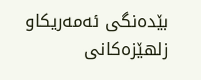بێده‌نگی‌ ئه‌مه‌ریكاو زلهێزه‌كانی‌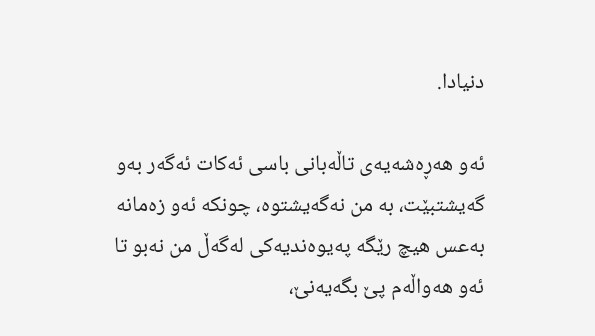دنیادا.

ئه‌و هه‌ڕه‌شه‌یه‌ی‌ تاڵه‌بانی‌ باسی‌ ئه‌كات ئه‌گه‌ر به‌و گه‌یشتبێت، به‌ من نه‌گه‌یشتوه‌، چونکه‌ ئه‌و زه‌مانه‌ به‌عس هیچ رێگه ‌په‌یوه‌ندیه‌كی‌ له‌گه‌ڵ من نه‌بو تا ئه‌و هه‌واڵه‌م پێ بگه‌یه‌نێ،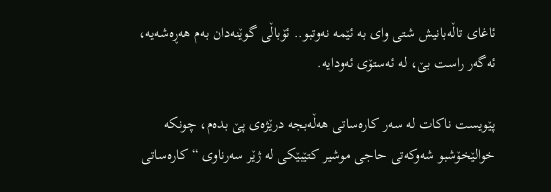ئاغای‌ تاڵه‌بانیش شتی وای به‌ ئێمه‌‌ نه‌وتبو.. ئۆباڵی گوێنه‌دان به‌م هه‌ڕه‌شه‌یه‌، ئه‌گه‌ر راست بێ، له‌ ئه‌ستۆی‌ ئه‌ودایه‌.

پێویست ناكات له‌ سه‌ر كاره‌ساتی‌ هه‌ڵه‌بجه‌‌ درێژه‌ی‌ پێ بده‌م، چونكه‌ خوالێخۆشبو شه‌وكه‌تی‌ حاجی‌ موشیر كتێبێكی له‌ ژێر سه‌رناوی “کاره‌ساتی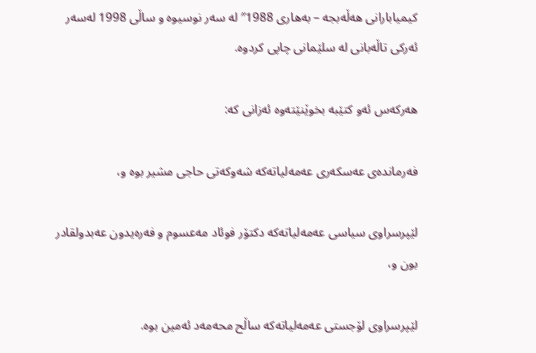کیمیابارانی هه‌ڵه‌بجه‌ – به‌هاری 1988″ له‌ سه‌ر نوسیوه‌ ‌و ساڵی 1998 له‌سه‌ر ئه‌ركی‌ تاڵه‌بانی‌ له‌ سلێمانی چاپی‌ كردوه‌.

هه‌ركه‌س ئه‌و كتێبه‌ بخوێنێته‌وه‌ ئه‌زانی‌ كه‌:

فه‌رمانده‌ی‌ عه‌سکه‌ری عه‌مه‌لیاته‌كه‌ شه‌وكه‌تی حاجی مشیر بوه‌ و،

لێپرسراوی‌ سیاسی عه‌مه‌لیاته‌که‌ دكتۆر فوئاد مه‌عسوم و فه‌ره‌یدون عه‌بدولقادر بون و،

لێپرسراوی‌ لۆجستی عه‌مه‌لیاته‌که‌ ساڵح محه‌مه‌د ئه‌مین بوه‌.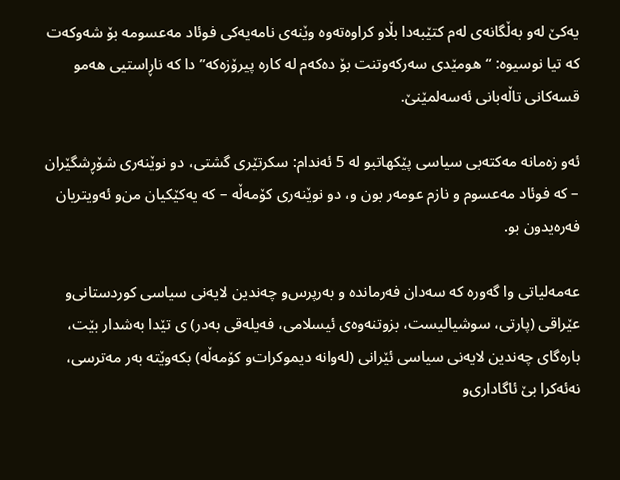یه‌کێ له‌و به‌ڵگانه‌ی له‌م کتێبه‌دا بڵاو کراوه‌ته‌وه‌ وێنه‌ی نامه‌یه‌کی فوئاد مه‌عسومه‌ بۆ شه‌وکه‌ت که‌ تیا نوسیوه‌: “هومێدی سه‌رکه‌وتنت بۆ ده‌که‌م له‌ کاره‌ پیرۆزه‌که‌” دا که‌ ناڕاستیی هه‌مو قسه‌کانی تاڵه‌بانی ئه‌سه‌لمێنێ.

ئه‌و زه‌مانه‌ مه‌كته‌بی‌ سیاسی پێكهاتبو له‌ 5 ئه‌ندام: سكرتێری‌ گشتی‌، دو نوێنه‌ری‌ شۆڕشگێران – كه‌ فوئاد مه‌عسوم ‌و نازم عومه‌ر بون و، دو نوێنه‌ری‌ كۆمه‌ڵه‌ – كه‌ یه‌كێكیان من‌و ئه‌ویتریان فه‌ره‌یدون بو.

عه‌مه‌لیاتی‌ وا گه‌وره‌ كه‌ سه‌دان فه‌رمانده و ‌به‌رپرس‌و چه‌ندین لایه‌نی‌ سیاسی كوردستانی‌‌و عێراقی (پارتی‌، سوشیالیست‌، بزوتنه‌وه‌ی ئیسلامی، فه‌یله‌قی‌ به‌در) ی تێدا به‌شدار بێت، باره‌گای‌ چه‌ندین لایه‌نی‌ سیاسی ئێرانی‌ (له‌وانه‌ دیموكرات‌و كۆمه‌ڵه‌) بکه‌وێته‌ به‌ر مه‌ترسی، نه‌ئه‌كرا بێ ئاگاداری‌‌و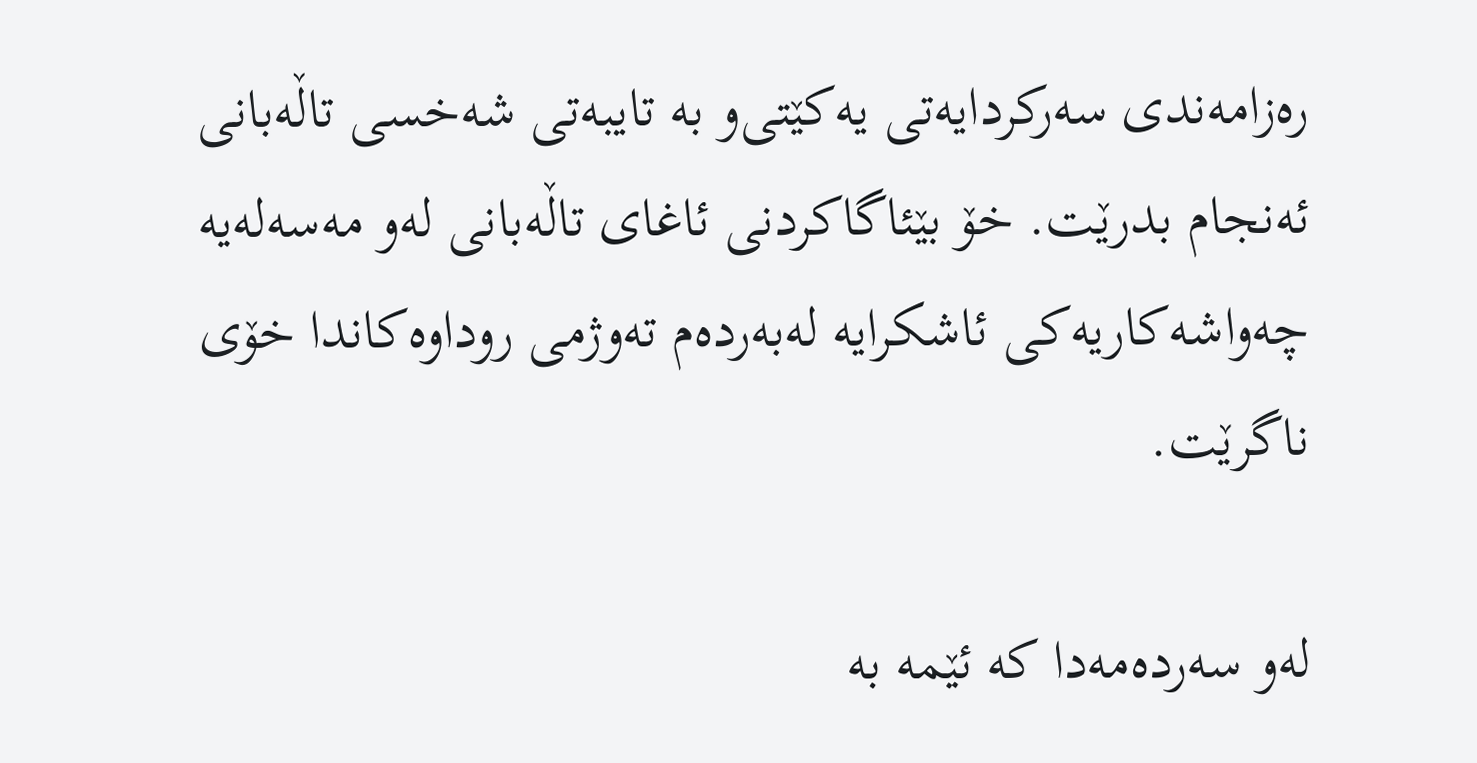ره‌زامه‌ندی‌ سه‌ركردایه‌تی‌ یه‌كێتی‌‌و به‌ تایبه‌تی‌ شه‌خسی‌ تاڵه‌بانی‌ ئه‌نجام بدرێت. خۆ بێئاگاكردنی‌ ئاغای‌ تاڵه‌بانی‌ له‌و مه‌سه‌له‌یه‌ چه‌واشه‌كاریه‌كی‌ ئاشكرایه‌ له‌به‌رده‌م ته‌وژمی روداوه‌كاندا خۆی ناگرێت.

له‌و سه‌رده‌مه‌دا كه‌ ئێمه‌ به‌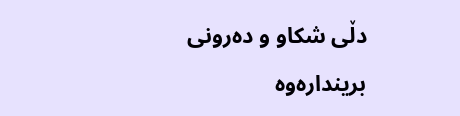دڵی شکاو و ده‌رونی برینداره‌وه‌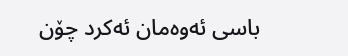باسی‌ ئه‌وه‌مان ئه‌كرد چۆن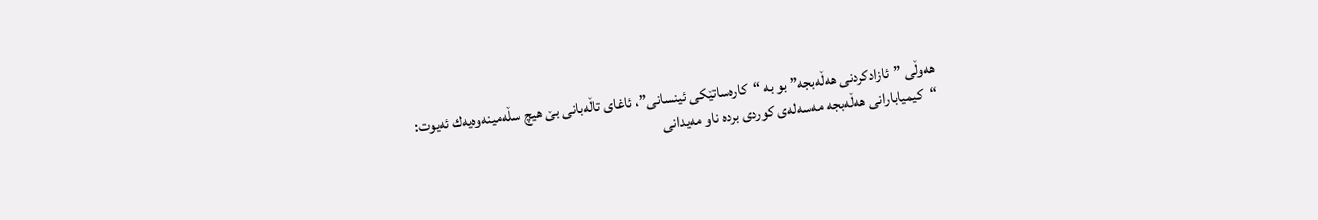هه‌وڵی‌ ”ئازادكردنی‌ هه‌ڵه‌بجه‌” بو به‌ “كاره‌ساتێكی‌ ئینسانی”، ئاغای‌ تاڵه‌بانی‌ بێ هیچ سڵه‌مینه‌وه‌یه‌ك ئه‌یوت: “کیمیابارانی هه‌ڵه‌بجه‌ مه‌سه‌له‌ی‌ كوردی‌ برده‌ ناو مه‌یدانی‌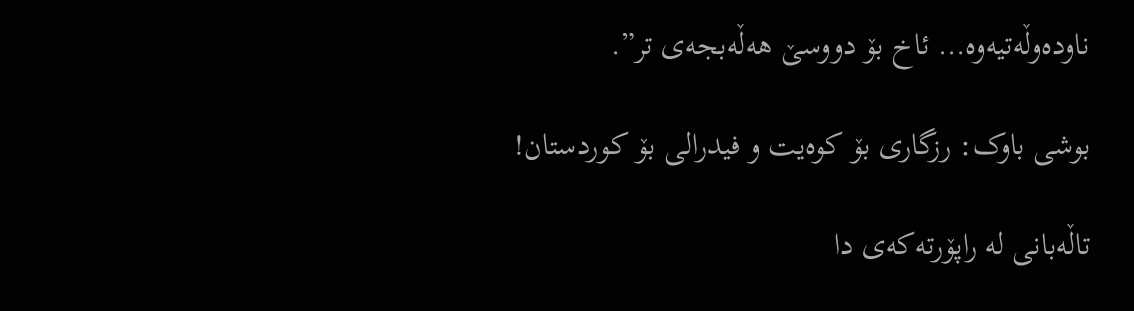ناوده‌وڵه‌تیه‌وه‌… ئاخ بۆ دووسێ هه‌ڵه‌بجه‌ی‌ تر”.

بوشی باوک: رزگاری بۆ کوه‌یت و فیدرالی بۆ کوردستان!

تاڵه‌بانی له‌ راپۆرته‌که‌ی دا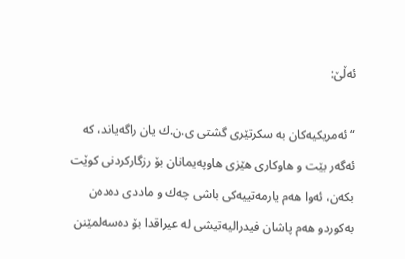ئه‌ڵێ:

“ئه‌مریكیه‌كان به‌ سكرتێرى گشتى ى.ن.ك یان راگه‌یاند، كه‌ ئه‌گه‌ر بێت و هاوكارى هێزى هاوپه‌یمانان بۆ رزگاركردنى كوێت بكه‌ن، ئه‌وا هه‌م یارمه‌تییه‌كى باشى چه‌ك و ماددى ده‌ده‌ن به‌كوردو هه‌م پاشان فیدرالیه‌تیشى له‌ عیراقدا بۆ ده‌سه‌لمێنن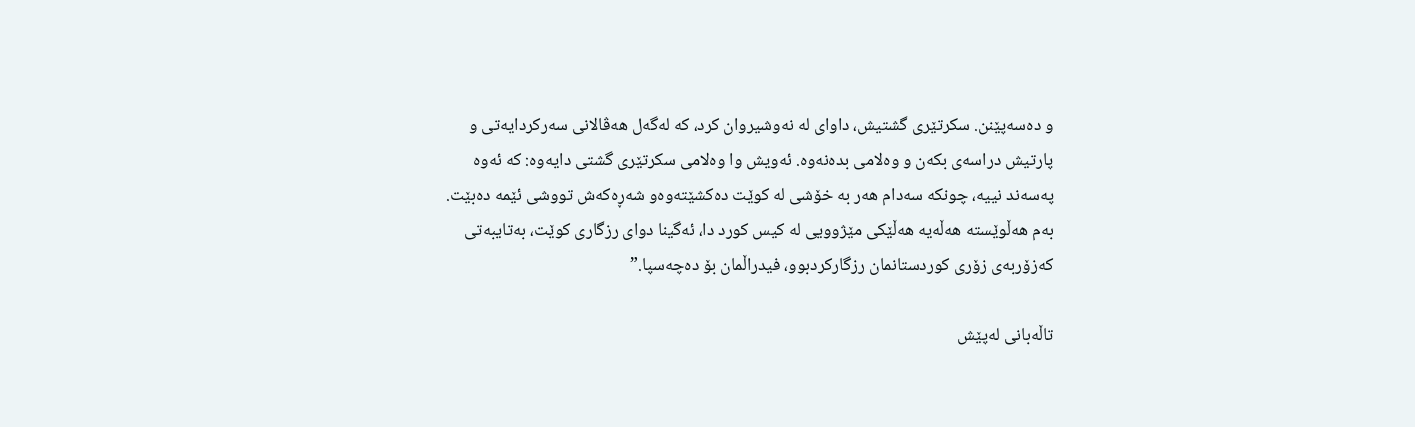و ده‌سه‌پێنن. سكرتێرى گشتیش، داواى له‌ نه‌وشیروان كرد، كه‌ له‌گه‌ل هه‌ڤالانى سه‌ركردایه‌تى و پارتیش دراسه‌ى بكه‌ن و وه‌لامى بده‌نه‌وه‌. ئه‌ویش وا وه‌لامى سكرتێرى گشتى دایه‌وه‌: كه‌ ئه‌وه‌ په‌سه‌ند نییه‌، چونكه‌ سه‌دام هه‌ر به‌ خۆشى له‌ كوێت ده‌كشێته‌وه‌و شه‌ڕه‌كه‌ش تووشى ئێمه‌ ده‌بێت. به‌م هه‌ڵوێسته‌ هه‌ڵه‌یه‌ هه‌ڵێكى مێژوویى له‌ كیس كورد دا، ئه‌گینا دواى رزگارى كوێت، به‌تایبه‌تى كه‌زۆربه‌ى زۆرى كوردستانمان رزگاركردبوو، فیدراڵمان بۆ ده‌چه‌سپا.”

تاڵه‌بانی‌ له‌پێش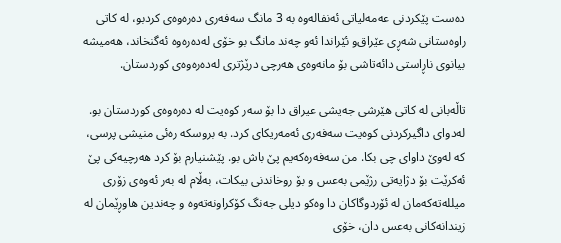ده‌ست پێكردنی‌ عه‌مه‌لیاتی‌ ئه‌نفاله‌وه‌ به‌ 3 مانگ سه‌فه‌ری‌ ده‌ره‌وه‌ی‌ كردبو، له‌ كاتی‌ راوه‌ستانی‌ شه‌ڕی‌ عێراق‌و ئێراندا ئه‌و چه‌ند مانگ بو خۆی‌ له‌ده‌ره‌وه‌ ئه‌گنخاند، هه‌میشه‌ بیانوی‌ ناڕاستی‌ دائه‌تاشی‌ بۆ مانه‌وه‌ی‌ هه‌رچی درێژتری له‌ده‌ره‌وه‌ی‌ كوردستان.

تاڵه‌بانی له‌ کاتی هێرشی جه‌یشی عیراق دا بۆ سه‌ر کوه‌یت له‌ ده‌ره‌وه‌ی کوردستان بو. له‌دوای‌ داگیركردنی‌ كوه‌یت سه‌فه‌ری‌ ئه‌مه‌ریكای‌ كرد. به‌ بروسكه‌ ره‌ئی‌ منیشی‌ پرسی‌، که‌ له‌وێ داوای چی بکا. من سه‌فه‌ره‌كه‌یم پێ باش بو. پێشنیارم بۆ كرد هه‌رچیه‌كی‌ پێ ئه‌كرێت بۆ دژایه‌تی‌ رژێمی‌ به‌عس و بۆ روخاندنی بیكات، به‌ڵام له‌ به‌ر ئه‌وه‌ی زۆری میلله‌ته‌که‌مان له‌ ئۆردوگاکان دا وه‌کو دیلی جه‌نگ کۆکراونه‌ته‌وه‌ و چه‌ندین هاوڕێمان له‌ زیندانه‌کانی به‌عس دان، خۆی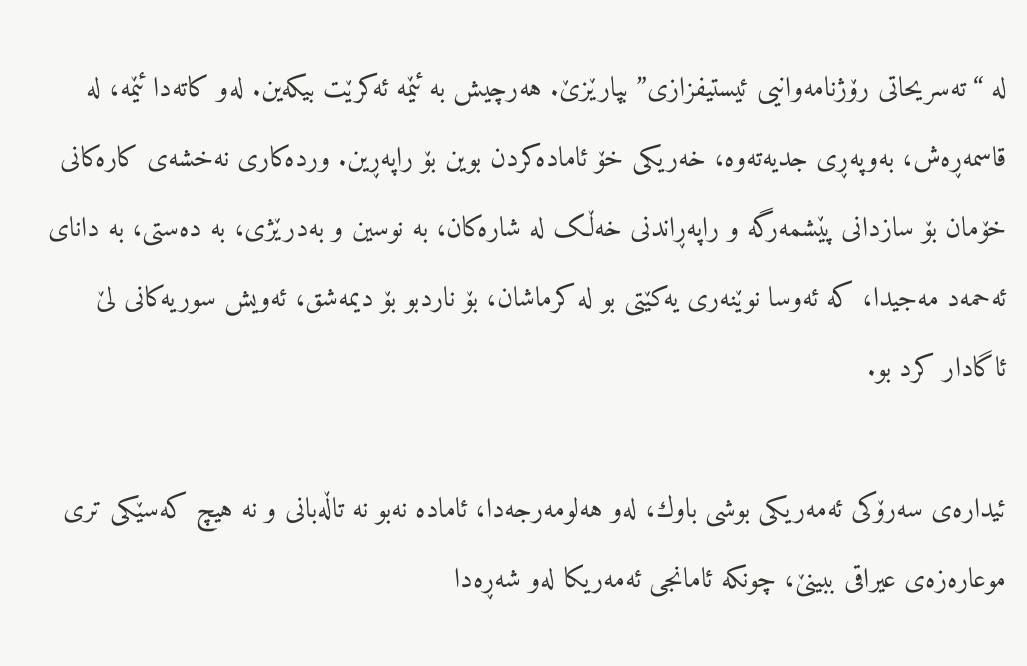له‌ “ته‌سریحاتی رۆژنامه‌وانیی ئیستیفزازی” بپارێزێ. هه‌رچیش به‌ ئێمه‌ ئه‌كرێت بیكه‌ین. له‌و کاته‌دا ئێمه‌، له‌ قاسمه‌ڕه‌ش، به‌وپه‌ڕی جدیه‌ته‌وه‌، خه‌ریكی‌ خۆ ئاماده‌كردن بوین بۆ راپه‌ڕین. ورده‌کاری نه‌خشه‌ی کاره‌کانی خۆمان بۆ‌ سازدانی پێشمه‌رگه‌ و راپه‌ڕاندنی خه‌ڵک له‌ شاره‌کان، به‌ نوسین ‌و به‌درێژی،‌ به‌ ده‌ستی،‌ به‌ دانای ئه‌حمه‌د مه‌جیدا، که‌ ئه‌وسا نوێنه‌ری یه‌کێتی بو له‌ کرماشان، بۆ ناردبو بۆ دیمه‌شق، ئه‌ویش سوریه‌كانی لێ ئاگادار کرد بو.

ئیداره‌ی سه‌رۆکی ئه‌مه‌ریکی بوشی باوك، له‌و هه‌لومه‌رجه‌دا، ئاماده‌ نه‌بو نه‌ تاڵه‌بانی و نه‌ هیچ كه‌سێكی‌ تری‌ موعاره‌زه‌ی‌ عیراقی‌ ببینێ، چونكه‌ ئامانجی‌ ئه‌مه‌ریكا له‌و شه‌ڕه‌دا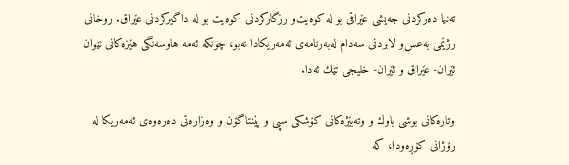ته‌نیا ده‌ركردنی‌ جه‌یشی‌ عێراقی‌ بو له‌ كوه‌یت‌و رزگاركردنی‌ كوه‌یت بو له‌ داگیركردنی‌ عێراق. روخانی‌ رژێمی‌ به‌عس‌و لابردنی‌ سه‌دام له‌به‌رنامه‌ی‌ ئه‌مه‌ریكادا نه‌بو، چونكه‌ ئه‌مه‌ هاوسه‌نگی‌ هێزه‌کانی‌ نێوان ئێران- عێراق و ئێران- خلیجی‌ تێك ئه‌دا.

وتاره‌کانی بوشی‌ باوك و وته‌بێژه‌كانی‌ كۆشكی‌ سپی‌ و پێنتاگۆن‌ و وه‌زاره‌تی‌ ده‌ره‌وه‌ی‌ ئه‌مه‌ریكا له‌ رۆژانی‌ كۆڕه‌ودا، كه‌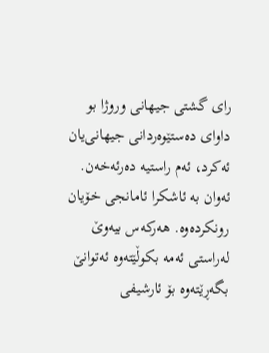رای‌ گشتی‌ جیهانی‌ وروژا بو داوای ده‌ستێوه‌ردانی جیهانی‌یان ئه‌کرد، ئه‌م راستیه‌ ده‌رئه‌خه‌ن. ئه‌وان به‌ ئاشكرا ئامانجی‌ خۆیان رونكرده‌وه‌. هه‌ركه‌س بیه‌وێ له‌راستی‌ ئه‌مه‌ بكوڵێته‌وه‌ ئه‌توانێ بگه‌ڕێته‌وه‌ بۆ ئارشیفی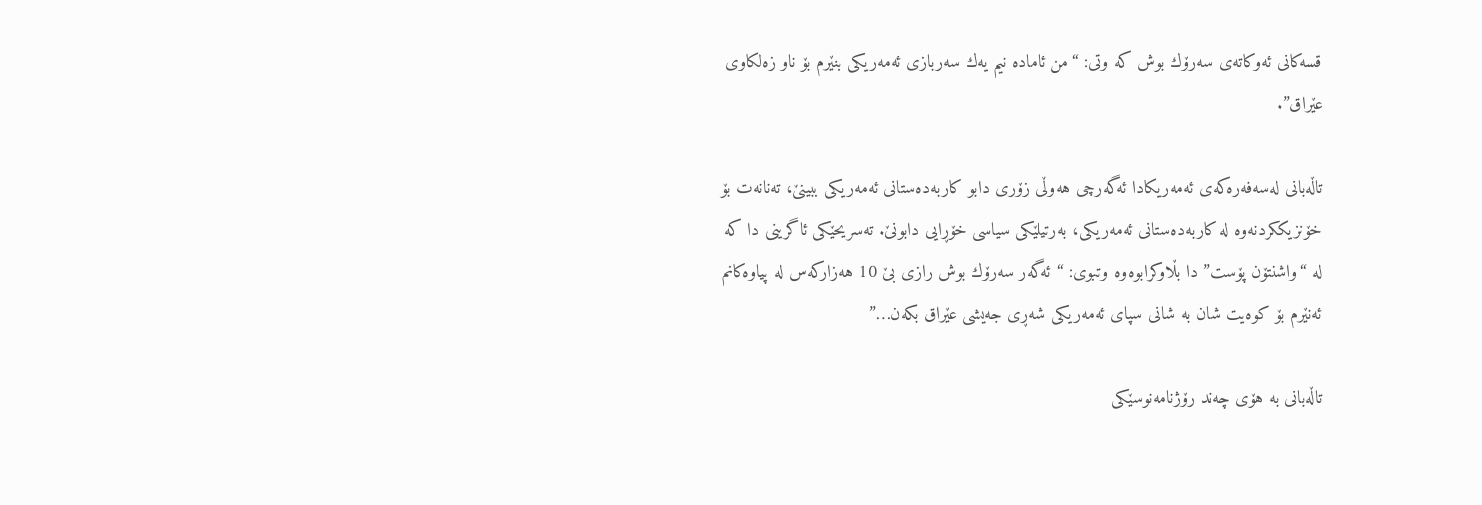قسه‌كانی‌ ئه‌وكاته‌ی‌ سه‌رۆك بوش كه‌ وتی: “من ئاماده‌ نیم یه‌ك سه‌ربازی‌ ئه‌مه‌ریکی بنێرم بۆ ناو زه‌لكاوی‌ عێراق”.

تاڵه‌بانی‌ له‌سه‌فه‌ره‌كه‌ی‌ ئه‌مه‌ریكادا ئه‌گه‌رچی‌ هه‌وڵی‌ زۆری‌ دابو كاربه‌د‌ه‌ستانی‌ ئه‌مه‌ریكی‌ ببینێ، ته‌نانه‌ت بۆ خۆنزیككردنه‌وه‌ له‌ كاربه‌ده‌ستانی‌ ئه‌مه‌ریكی‌، به‌رتیلێکی سیاسی خۆڕایی دابونێ. ته‌سریحێكی‌ ئاگرینی دا كه‌ له‌ “واشنتۆن پۆست” دا بڵاوكرابوه‌وه‌ وتبوی‌: “ئه‌گه‌ر سه‌رۆك بوش رازی بێ 10 هه‌زارکه‌س له‌ پیاوه‌كانم ئه‌نێرم بۆ کوه‌یت شان به‌ شانی‌ سپای‌ ئه‌مه‌ریكی‌ شه‌ڕی‌ جه‌یشی‌ عێراق بكه‌ن…”

تاڵه‌بانی‌ به‌ هۆی چه‌ند رۆژنامه‌نوسێكی‌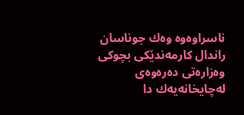ناسراوه‌وه‌ وه‌ك جوناسان راندال كارمه‌ندێكی‌ بچوكی‌ وه‌زاره‌تی‌ ده‌ره‌وه‌ی‌ له‌چایخانه‌یه‌ك دا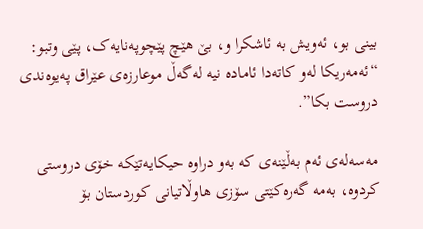بینی‌ بو، ئه‌ویش به ‌ئاشكرا و، بێ هێچ پێچوپه‌نایه‌ک، پێی وتبو: “ئه‌مه‌ریکا له‌و کاته‌دا ئاماده‌ نیه‌ له‌گه‌ڵ موعارزه‌ی‌ عێراق په‌یوه‌ندی‌ دروست بكا”.

مه‌سه‌له‌ی‌ ئه‌م به‌ڵێنه‌ی‌ كه‌ به‌و دراوه‌ حیكایه‌تێكه‌ خۆی‌ دروستی‌ كردوه‌، به‌مه‌ گه‌ره‌کێتی‌ سۆزی‌ هاوڵاتیانی‌ كوردستان بۆ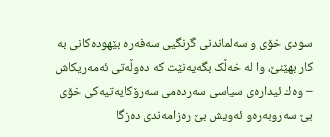سودی خۆی و سه‌لماندنی گرنگیی سه‌فه‌ره‌ بێهوده‌کانی به‌ کار بهێنێ، وا له‌ خه‌ڵک‌ بگه‌یه‌نێت كه‌ ده‌وڵه‌تی‌ ئه‌مه‌ریكاش – وه‌ك ئیداره‌ی‌ سیاسی سه‌رده‌می‌ سه‌رۆكایه‌تیه‌كی‌ خۆی‌ بێ سه‌روبه‌ره‌‌و ئه‌ویش بێ ره‌زامه‌ندی ده‌زگا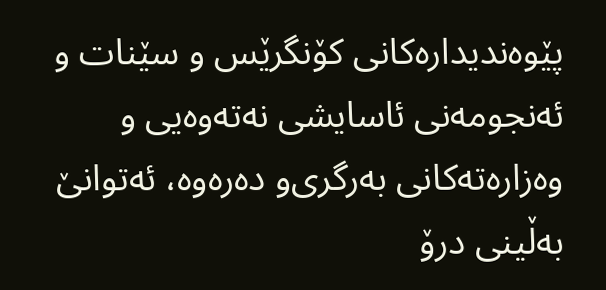پێوه‌ندیداره‌کانی كۆنگرێس و سێنات و ئه‌نجومه‌نی‌ ئاسایشی نه‌ته‌وه‌یی و وه‌زاره‌ته‌كانی‌ به‌رگری‌‌و ده‌ره‌وه‌، ئه‌توانێ به‌ڵینی‌ درۆ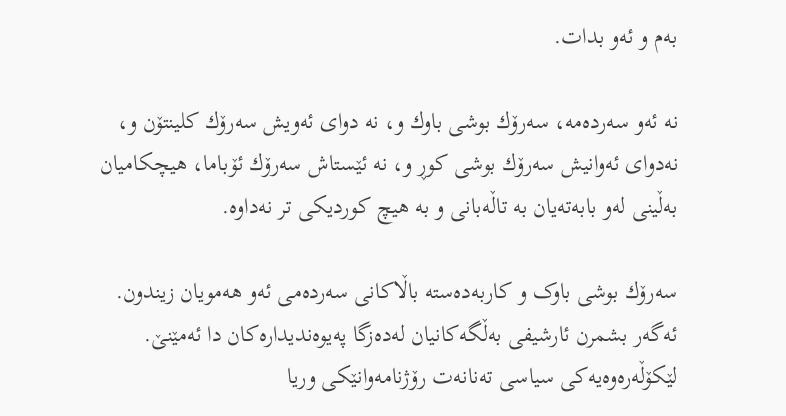به‌م ‌و ئه‌و بدات.

نه‌ ئه‌و سه‌رده‌مه‌،‌ سه‌رۆك بوشی باوك و، نه‌ دوای‌ ئه‌ویش سه‌رۆك كلینتۆن و، نه‌دوای‌ ئه‌وانیش سه‌رۆك بوشی‌ كوڕ و، نه‌ ئێستاش سه‌رۆك ئۆباما، هیچكامیان به‌ڵینی‌ له‌و بابه‌ته‌یان به‌ تاڵه‌بانی‌ و به‌ هیچ كوردیكی‌ تر نه‌داوه‌.

سه‌رۆك بوشی باوک و كاربه‌ده‌سته‌ باڵاكانی‌ سه‌رده‌می‌ ئه‌و هه‌مویان زیندون. ئه‌گه‌ر بشمرن ئارشیفی به‌ڵگه‌كانیان له‌ده‌زگا په‌یوه‌ندیداره‌كان دا ئه‌مێنێ‌. لێكۆڵه‌ره‌وه‌یه‌كی‌ سیاسی ته‌نانه‌ت رۆژنامه‌وانێكی‌ وریا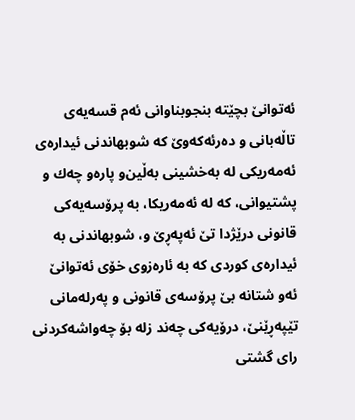ئه‌توانێ بچێته‌ بنجوبناوانی‌ ئه‌م قسه‌یه‌ی‌ تاڵه‌بانی ‌‌و ده‌رئه‌كه‌وێ كه‌ شوبهاندنی‌ ئیداره‌ی‌ ئه‌مه‌ریكی‌ له‌ به‌خشینی‌ به‌ڵین‌و پاره‌‌و چه‌ك و پشتیوانی‌، كه‌ له‌ ئه‌مه‌ریکا، به‌ پرۆسه‌یه‌كی‌ قانونی‌ درێژدا تێ ئه‌په‌ڕێ و، ‌شوبهاندنی‌ به‌ ئیداره‌ی‌ كوردی‌ كه‌ به‌ ئاره‌زوی‌ خۆی‌ ئه‌توانێ ئه‌و شتانه‌ بێ پرۆسه‌ی‌ قانونی‌ و په‌رله‌مانی‌ تێپه‌ڕێنێ، درۆیه‌كی‌ چه‌ند زله‌ بۆ چه‌واشه‌كردنی‌ رای‌ گشتی‌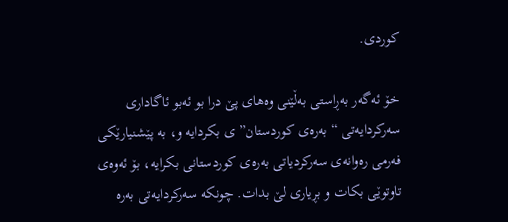كوردی‌.

خۆ ئه‌گه‌ر به‌ڕاستی به‌ڵێنی وه‌های پێ درا بو ئه‌بو ئاگاداری سه‌رکردایه‌تی “به‌ره‌ی کوردستان” ی بکردایه‌ و، به‌ پێشنیارێکی فه‌رمی ره‌وانه‌ی سه‌رکردیاتی به‌ره‌ی کوردستانی بکرایه،‌ بۆ ئه‌وه‌ی تاوتوێی بکات و بڕیاری لێ بدات‌. چونکه‌ سه‌رکردایه‌تی به‌ره‌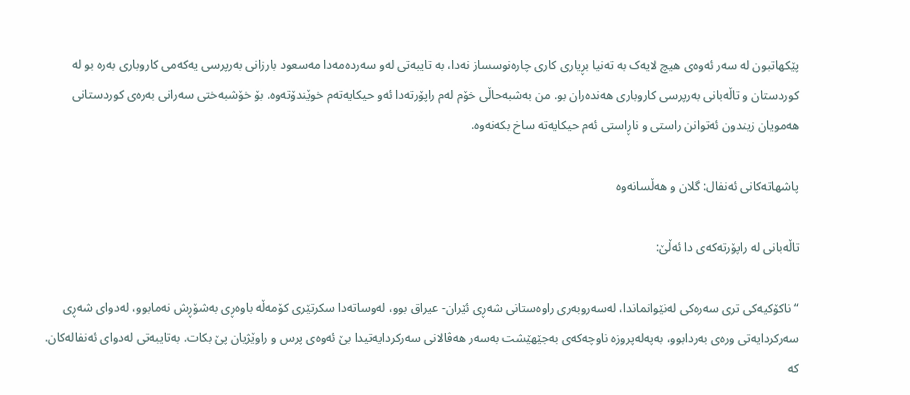پێکهاتبون له‌ سه‌ر ئه‌وه‌ی هیچ لایه‌ک به‌ ته‌نیا بڕیاری کاری چاره‌نوسساز نه‌دا، به‌ تایبه‌تی له‌و سه‌رده‌مه‌دا مه‌سعود بارزانی به‌رپرسی یه‌که‌می کاروباری به‌ره‌ بو له‌ کوردستان و تاڵه‌بانی به‌رپرسی کاروباری هه‌نده‌ران بو. من به‌شبه‌حاڵی خۆم له‌م راپۆرته‌دا ئه‌و حیکایه‌ته‌م خوێندۆته‌وه‌‌. بۆ خۆشبه‌ختی سه‌رانی به‌ره‌ی کوردستانی هه‌مویان زیندون ئه‌توانن راستی و ناڕاستی ئه‌م حیکایه‌ته‌ ساخ بکه‌نه‌وه‌.

پاشهاته‌کانی ئه‌نفال: گلان و هه‌ڵسانه‌وه‌

تاڵه‌بانی له‌ راپۆرته‌که‌ی دا ئه‌ڵێ:

“ناكۆكیه‌كى ترى سه‌ره‌كى له‌نێوانماندا، له‌سه‌روبه‌رى راوه‌ستانى شه‌ڕى ئێران- عیراق بوو، له‌وساته‌دا سكرتێرى كۆمه‌ڵه‌ باوه‌ڕى به‌شۆڕش نه‌مابوو، له‌دواى شه‌ڕى سه‌ركردایه‌تى وره‌ى به‌ردابوو، به‌په‌له‌پروزه‌ ناوچه‌كه‌ى به‌جێهێشت به‌سه‌ر هه‌ڤالانى سه‌ركردایه‌تیدا بێ ئه‌وه‌ى پرس و راوێژیان پێ بكات. به‌تایبه‌تى له‌دواى ئه‌نفاله‌كان. كه‌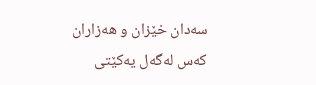سه‌دان خێزان و هه‌زاران كه‌س له‌گه‌ل یه‌كێتى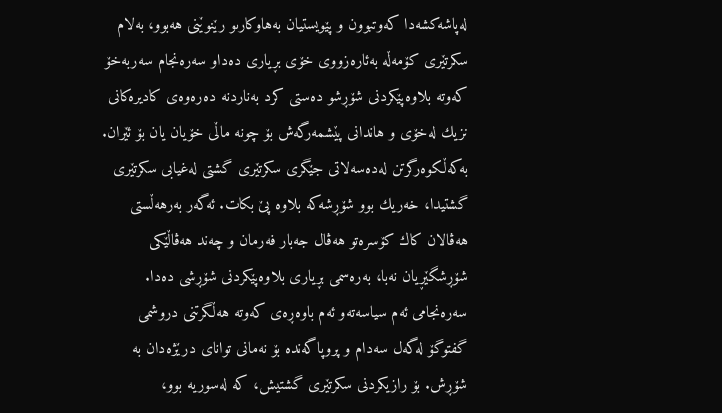له‌پاشه‌كشه‌دا كه‌وتبوون و پێویستیان به‌هاوكارىو رێنوێنى هه‌بوو، به‌لام سكرتێرى كۆمه‌ڵه‌ به‌ئاره‌زووى خۆى بڕیارى ده‌داو سه‌ره‌نجام سه‌ربه‌خۆ كه‌وته‌ بلاوه‌پێكردنى شۆڕشو ده‌ستى كرد به‌ناردنه‌ ده‌ره‌وه‌ى كادیره‌كانى نزیك له‌خۆى و هاندانى پێشمه‌رگه‌ش بۆ چونه‌ ماڵى خۆیان یان بۆ ئێران. به‌كه‌ڵكوه‌رگرتن له‌ده‌سه‌لاتى جێگرى سكرتێرى گشتى له‌غیابى سكرتێرى گشتیدا، خه‌ریك بوو شۆڕشه‌كه‌ بلاوه‌ پێ بكات. ئه‌گه‌ر به‌رهه‌ڵستى هه‌ڤالان كاك كۆسره‌تو هه‌ڤال جه‌بار فه‌رمان و چه‌ند هه‌ڤاڵێكى شۆڕشگێڕیان نه‌با، به‌ره‌سمى بڕیارى بلاوه‌پێكردنى شۆڕشى ده‌دا. سه‌ره‌نجامى ئه‌م سیاسه‌ته‌و ئه‌م باوه‌ڕه‌ى كه‌وته‌ هه‌ڵگرتنى دروشمى گفتوگۆ له‌گه‌ل سه‌دام و پروپاگه‌نده‌ بۆ نه‌مانى تواناى درێژه‌دان به‌ شۆڕش. بۆ رازیكردنى سكرتێرى گشتیش، كه‌ له‌سوریه‌ بوو،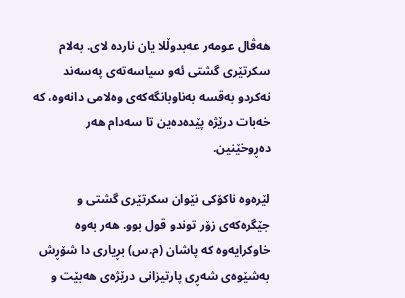هه‌ڤال عومه‌ر عه‌بدوڵلا یان نارده‌ لاى. به‌لام سكرتێرى گشتى ئه‌و سیاسه‌ته‌ى په‌سه‌ند نه‌كردو به‌قسه‌ به‌ناوبانگه‌كه‌ى وه‌لامى دانه‌وه‌، كه‌ خه‌بات درێژه‌ پێده‌ده‌ین تا سه‌دام هه‌ر ده‌ڕوخێنین.

لێره‌وه‌ ناكۆكى نێوان سكرتێرى گشتى و جێگره‌كه‌ى زۆر توندو قول بوو. هه‌ر به‌وه‌ خاوكرایه‌وه‌ كه‌ پاشان (م.س) بڕیارى دا شۆڕش به‌شێوه‌ى شه‌ڕى پارتیزانى درێژه‌ى هه‌بێت و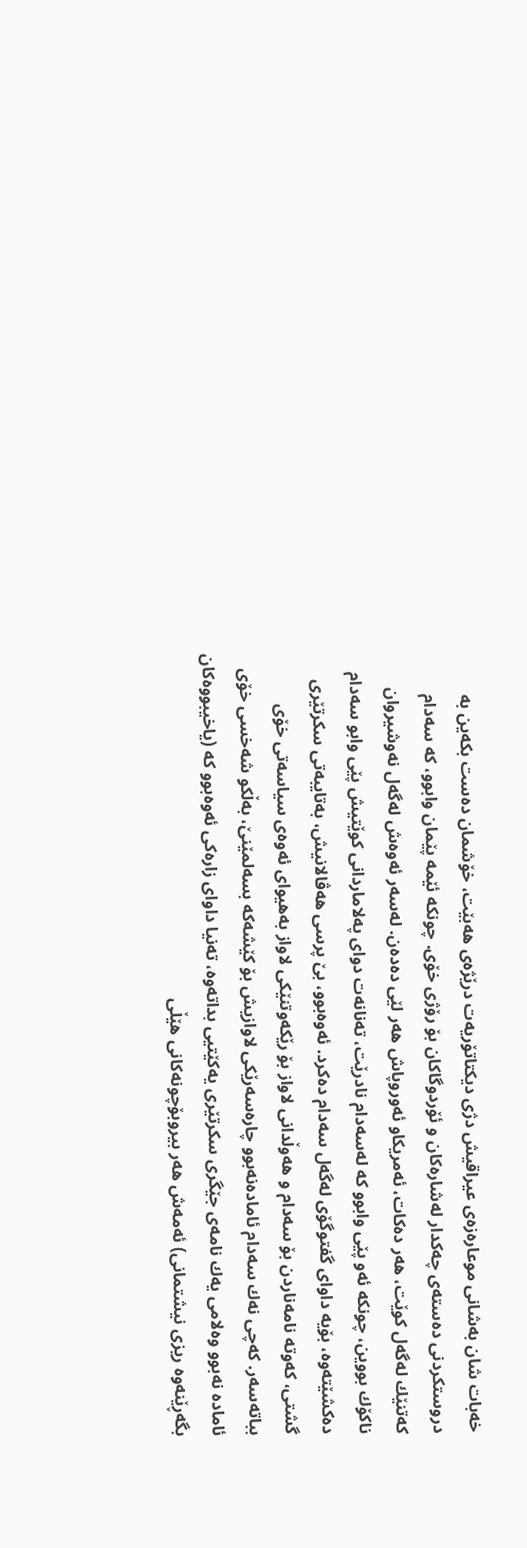خه‌بات شان به‌شانى موعاره‌زه‌ى عیراقیش دژى دیكتاتۆریه‌ت درێژه‌ى هه‌بێت، خۆشمان ده‌ست بكه‌ین به‌ دروستكردنى ده‌سته‌ى چه‌كدار له‌شاره‌كان و ئۆردوگاكان بۆ رۆژى خۆى. چونكه‌ ئێمه‌ پێمان وابوو، كه‌ سه‌دام كه‌تنێك له‌گه‌ل كوێت، هه‌ر ده‌كات، ئه‌مریكاو ئه‌وروپاش هه‌ر لێى ده‌ده‌ن. له‌سه‌ر ئه‌وه‌ش له‌گه‌ل نه‌وشیروان ناكۆك بووین، چونكه‌ ئه‌و پێى وابوو كه‌ له‌سه‌دام نادرێت، ته‌نانه‌ت دواى په‌لاماردانى كوێتیش پێى وابو سه‌دام ده‌كشێته‌وه‌، بۆیه‌ داواى گفتوگۆى له‌گه‌ل سه‌دام ده‌كرد. ئه‌وه‌بوو، بێ پرسى هه‌ڤالانیش، به‌تایبه‌تى سكرتێرى گشتى، كه‌وته‌ نامه‌ناردن بۆ سه‌دام و هه‌وڵدانى لاواز بۆ رێكه‌وتنێكى لاواز به‌هیواى ئه‌وه‌ى سیاسه‌تى خۆى بباته‌سه‌ر. كه‌چى نه‌ك سه‌دام ئاماده‌نه‌بوو چاره‌سه‌رێكى لاوازیش بۆ كێشه‌كه‌ بسه‌لمێنێ، به‌ڵكو شه‌خسى خۆى ئاماده‌ نه‌بوو وه‌لامى یه‌ك نامه‌ى جێگرى سكرتێرى یه‌كێتیى بداته‌وه‌، ته‌نیا داواى زاره‌كى ئه‌وه‌بوو كه‌ (یاخیبووه‌كان بگه‌ڕێنه‌وه‌ ریزى نیشتمانى) ئه‌مه‌ش هه‌ر بیروبۆچونه‌كانى هێڵى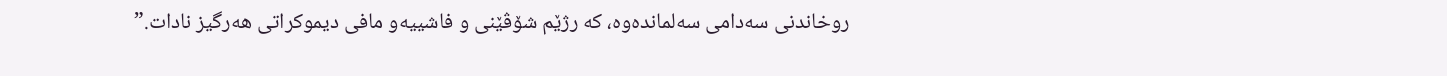روخاندنى سه‌دامى سه‌لمانده‌وه‌، كه‌ رژێم شۆڤێنى و فاشییه‌و مافى دیموكراتى هه‌رگیز نادات.”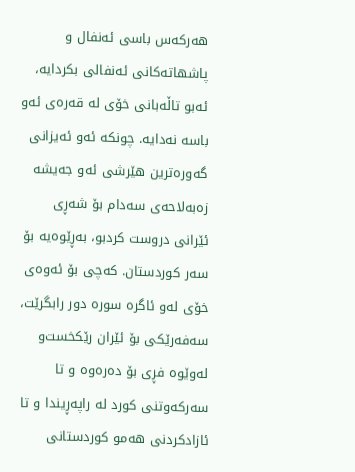هه‌ركه‌س باسی‌ ئه‌نفال و پاشهاته‌كانی‌ ئه‌نفالی‌ بكردایه‌، ئه‌بو تاڵه‌بانی خۆی له‌ قه‌ره‌ی ئه‌و باسه‌ نه‌دایه‌. چونكه‌ ئه‌و ئه‌یزانی‌ گه‌وره‌ترین هێرشی‌ ئه‌و جه‌یشه‌ زه‌به‌لاحه‌ی‌ سه‌دام بۆ شه‌ڕی‌ ئێرانی‌ دروست كردبو، به‌ڕێوه‌یه‌ بۆ سه‌ر كوردستان. که‌چی بۆ ئه‌وه‌ی‌ خۆی‌ له‌و ئاگره‌ سوره‌ دور رابگرێت، سه‌فه‌رێكی‌ بۆ ئێران رێكخست‌و له‌وێوه‌ فڕی‌ بۆ ده‌ره‌وه‌ و تا سه‌ركه‌وتنی‌ كورد له‌ راپه‌ڕیندا ‌و تا ئازادكردنی‌ هه‌مو كوردستانی‌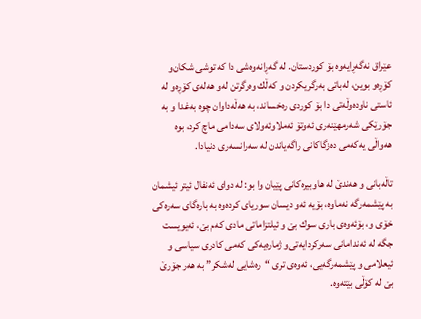عێراق نه‌گه‌ڕایه‌وه‌ بۆ كوردستان. له‌ گه‌ڕانه‌وه‌شی دا كه‌ توشی‌ شكان‌و كۆڕه‌و‌ بوین، له‌باتی‌ به‌رگریكردن ‌و كه‌ڵك وه‌رگرتن له‌و هه‌له‌ی‌ كۆڕه‌و له‌ ئاستی‌ ناوده‌وڵه‌تی دا بۆ كوردی‌ ره‌خساند، به‌ هه‌ڵه‌داوان چوه‌ به‌غدا ‌و به‌ جۆرێكی‌ شه‌رمهێنه‌ری ئه‌وتۆ ئه‌ملاوئه‌ولای سه‌دامی‌ ماچ كرد، بوه‌ هه‌واڵی‌ یه‌كه‌می‌ ده‌زگاكانی‌ راگه‌یاندن له‌ سه‌رانسه‌ری‌ دنیادا.

تاڵه‌بانی و هه‌ندێ له‌ هاوبیره‌کانی پێیان وا بو: له‌ دوای‌ ئه‌نفال ئیتر ئیشمان به‌ پێشمه‌رگه‌ نه‌ماوه‌، بۆیه‌‌ ئه‌و دیسان سوریای‌ كرده‌وه‌ به‌ باره‌گای‌ سه‌ره‌كی‌ خۆی‌ و، بۆئه‌وه‌ی‌ باری‌ سوك بێ و ئیلتزاماتی مادی‌ كه‌م بێ، ئه‌یویست جگه‌ له‌ ئه‌ندامانی‌ سه‌ركردایه‌تی‌‌و ژماره‌یه‌كی‌ كه‌می‌ كادری سیاسی ‌‌و ئیعلامی و پێشمه‌رگه‌یی‌، ئه‌وه‌ی‌ تری‌ “ره‌شایی له‌شكر” به‌ هه‌ر جۆرێ بێ له‌ كۆڵی بێته‌وه‌.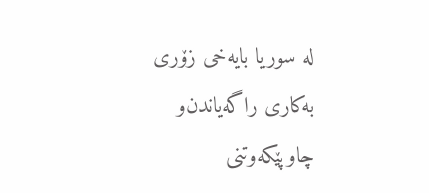له‌ سوریا بایه‌خی‌ زۆری‌ به‌كاری‌ راگه‌یاندن‌و چاوپێكه‌وتنی‌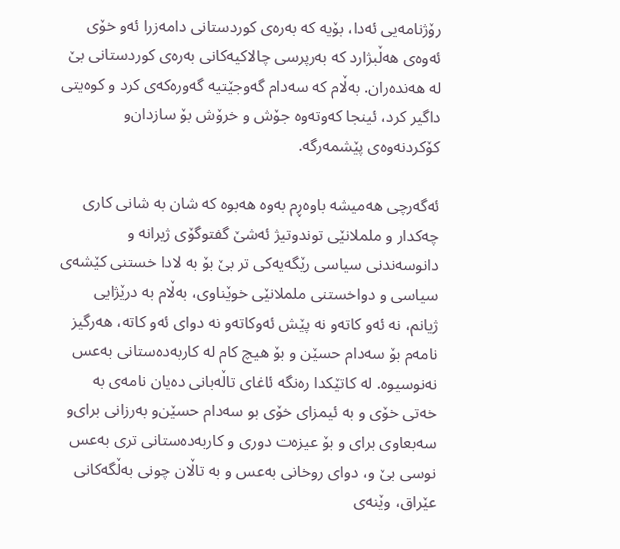رۆژنامه‌یی ئه‌دا، بۆیه‌ كه‌ به‌ره‌ی‌ كوردستانی‌ دامه‌زرا ئه‌و خۆی‌ ئه‌وه‌ی‌ هه‌ڵبژارد كه‌ به‌رپرسی‌ چالاكیه‌كانی‌ به‌ره‌ی‌ كوردستانی‌ بێ له‌ هه‌نده‌ران. به‌ڵام که‌ سه‌دام گه‌وجێتیه‌ گه‌وره‌که‌ی‌ كرد و كوه‌یتی‌ داگیر كرد، ئینجا كه‌وته‌وه‌ جۆش ‌و خر‌ۆش بۆ سازدان‌و كۆكردنه‌وه‌ی‌ پێشمه‌رگه‌.

ئه‌گه‌رچی هه‌میشه‌ باوه‌ڕم به‌وه‌ هه‌بوه‌ که‌ شان به‌ شانی کاری چه‌کدار و ململانێی توندوتیژ ئه‌شێ گفتوگۆی ژیرانه‌ و دانوسه‌ندنی سیاسی رێگه‌یه‌کی تر بێ بۆ به‌ لادا خستنی کێشه‌ی سیاسی و دواخستنی ململانێی خوێناوی، به‌ڵام به‌ درێژایی‌ ژیانم، نه‌ ئه‌و كاته‌‌و نه‌ پێش ئه‌وكاته‌‌و نه‌ دوای‌ ئه‌و كاته‌، هه‌رگیز نامه‌م بۆ سه‌دام حسێن ‌و بۆ هیچ كام له‌ كاربه‌ده‌ستانی‌ به‌عس نه‌نوسیوه‌. له‌ كاتێكدا ره‌نگه‌ ئاغای‌ تاڵه‌بانی‌ ده‌یان نامه‌ی‌ به‌ خه‌تی خۆی و به‌ ئیمزای‌ خۆی‌ بو سه‌دام حسێن‌و به‌رزانی‌ برای‌‌و سه‌بعاوی برای و بۆ عیزه‌ت دوری‌ و كاربه‌ده‌ستانی‌ تری‌ به‌عس نوسی بێ و، دوای روخانی به‌عس و به‌ تاڵان چونی به‌ڵگه‌کانی عێراق، وێنه‌ی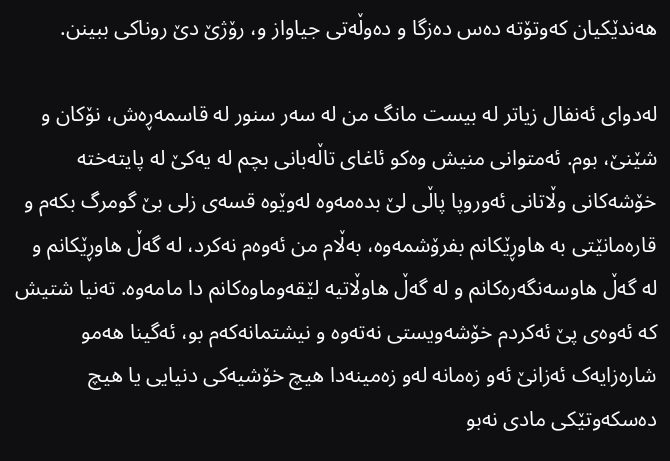هه‌ندێکیان که‌وتۆته‌ ده‌س ده‌زگا و ده‌وڵه‌تی جیاواز و، رۆژێ دێ روناکی ببینن.

له‌دوای‌ ئه‌نفال زیاتر له‌ بیست مانگ من له‌ سه‌ر سنور له‌ قاسمه‌ڕه‌ش، نۆكان و شێنێ، بوم. ئه‌متوانی منیش وه‌کو ئاغای تاڵه‌بانی بچم له‌ یه‌کێ له‌ پایته‌خته‌ خۆشه‌کانی وڵاتانی ئه‌وروپا پاڵی لێ بده‌مه‌وه‌ له‌وێوه‌ قسه‌ی زلی بێ گومرگ بکه‌م و قاره‌مانێتی به‌ هاوڕێکانم بفرۆشمه‌وه‌، به‌ڵام من ئه‌وه‌م نه‌کرد، له‌ گه‌ڵ هاوڕێکانم و له‌ گه‌ڵ هاوسه‌نگه‌ره‌کانم و له‌ گه‌ڵ هاوڵاتیه‌ لێقه‌وماوه‌کانم دا مامه‌وه‌. ته‌نیا شتیش که‌ ئه‌وه‌ی پێ ئه‌کردم خۆشه‌ویستی نه‌ته‌وه‌ و نیشتمانه‌که‌م بو، ئه‌گینا هه‌مو شاره‌زایه‌ک ئه‌زانێ ئه‌و زه‌مانه‌ له‌و زه‌مینه‌دا هیچ خۆشیه‌کی دنیایی یا هیچ ده‌سکه‌وتێکی مادی نه‌بو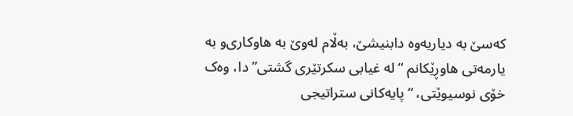که‌سێ به‌ دیاریه‌وه‌ دابنیشێ، به‌ڵام له‌وێ به‌ هاوكاری‌‌و به‌ یارمه‌تی‌ هاوڕێكانم “له‌ غیابی سکرتێری گشتی” دا، وه‌ک خۆی نوسیوێتی، “پایه‌كانی‌ ستراتیجی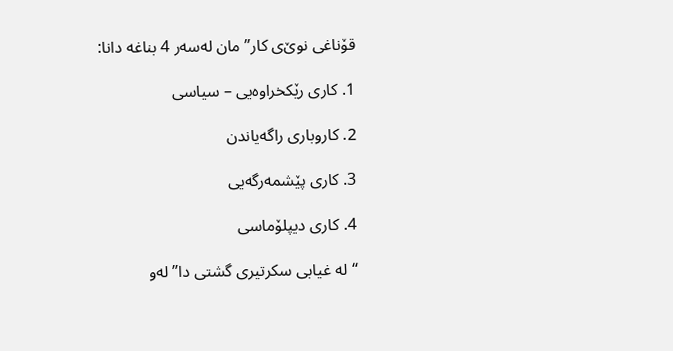قۆناغی نوێ‌ی‌ كار” مان له‌سه‌ر 4 بناغه‌ دانا:

1. كاری‌ رێكخراوه‌یی – سیاسی

2. کاروباری راگه‌یاندن

3. كاری‌ پێشمه‌رگه‌یی

4. كاری‌ دیپلۆماسی‌

“له‌ غیابی‌ سكرتیری‌ گشتی دا” له‌و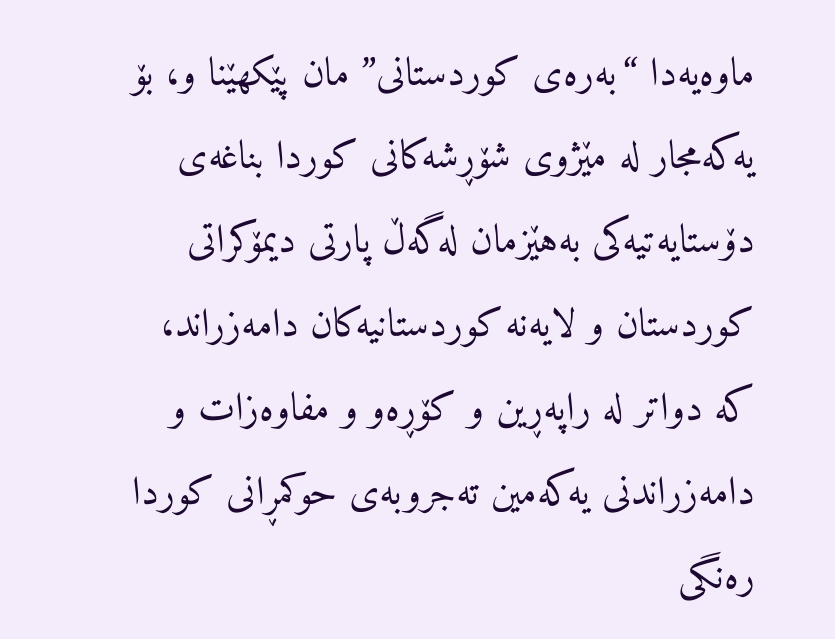ماوه‌یه‌دا “به‌ره‌ی‌ كوردستانی” مان پێكهێنا و، بۆ یه‌كه‌مجار له‌ مێژوی شۆڕشه‌کانی کوردا بناغه‌ی‌ دۆستایه‌تیه‌كی‌ به‌هێزمان له‌گه‌ڵ پارتی‌ دیمۆکراتی کوردستان و لایه‌نه‌ كوردستانیه‌كان دامه‌زراند، که‌ دواتر له‌ راپه‌ڕین و کۆڕه‌و و مفاوه‌زات و دامه‌زراندنی یه‌که‌مین ته‌جروبه‌ی حوکمڕانی کوردا ره‌نگی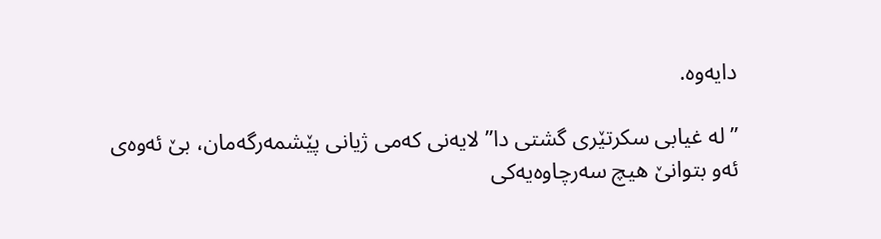دایه‌وه‌.

”له‌ غیابی‌ سكرتێری‌ گشتی دا” لایه‌نی‌ كه‌می‌ ژیانی‌ پێشمه‌رگه‌مان، بێ ئه‌وه‌ی ئه‌و بتوانێ هیچ سه‌رچاوه‌یه‌کی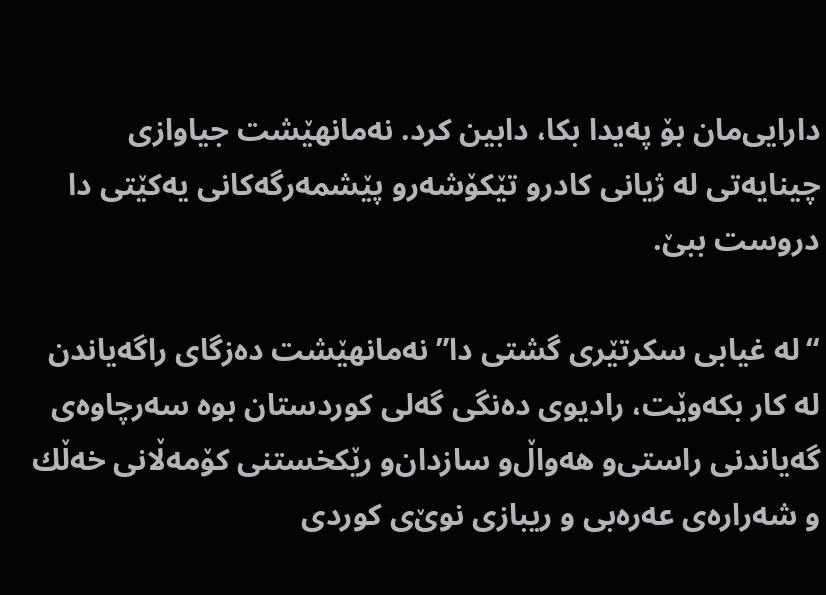دارایی‌مان بۆ په‌یدا بکا، دابین كرد. نه‌مانهێشت جیاوازی چینایه‌تی‌ له‌ ژیانی‌ كادر‌و تێكۆشه‌ر‌و پێشمه‌رگه‌كانی‌ یه‌كێتی دا دروست ببێ.

“له‌ غیابی‌ سكرتێری‌ گشتی دا” نه‌مانهێشت ده‌زگای‌ راگه‌یاندن له‌ كار بكه‌وێت، رادیوی‌ ده‌نگی‌ گه‌لی‌ كوردستان بوه‌ سه‌رچاوه‌ی گه‌یاندنی‌ راستی‌‌و هه‌واڵ‌و سازدان‌و رێكخستنی‌ كۆمه‌ڵانی‌ خه‌ڵك و شه‌راره‌‌ی عه‌ره‌بی و ریبازی‌ نوێ‌ی کوردی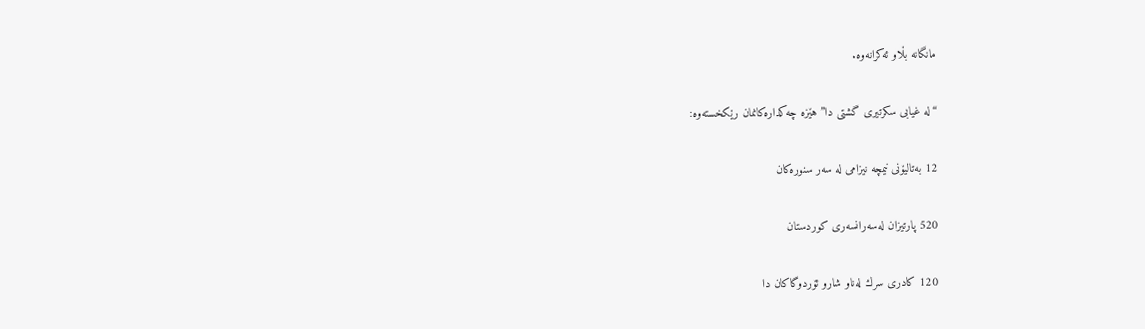مانگانه‌ بڵاو ئه‌كرانه‌وه‌.

“له‌ غیابی‌ سكرتیری‌ گشتی دا” هێزه‌ چه‌كداره‌كانمان رێكخسته‌وه‌:

12 به‌تالیۆنی‌ نیمچه‌ نیزامی له‌ سه‌ر سنوره‌کان‌

520 پارتیزان له‌سه‌رانسه‌ری كوردستان

120 كادری‌ سرك له‌ناو شار‌و ئۆردوگاكان دا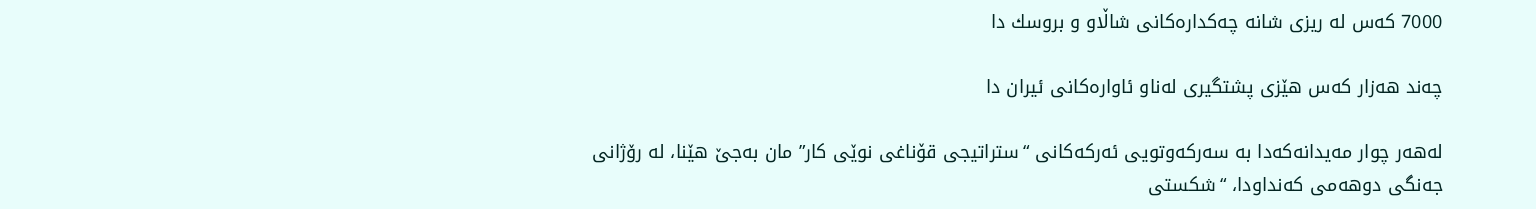7000 كه‌س له‌ ریزی‌ شانه‌ چه‌كداره‌كانی‌ شاڵاو و بروسك دا

چه‌ند هه‌زار كه‌س هێزی‌ پشتگیری‌ له‌ناو ئاواره‌كانی‌ ئیران دا

له‌هه‌ر چوار مه‌یدانه‌كه‌دا به‌ سه‌ركه‌وتویی ئه‌ركه‌كانی “ستراتیجی قۆناغی نوێی کار” مان به‌جێ هێنا، له‌ رۆژانی‌ جه‌نگی‌ دوهه‌می‌ كه‌نداودا، “شكستی‌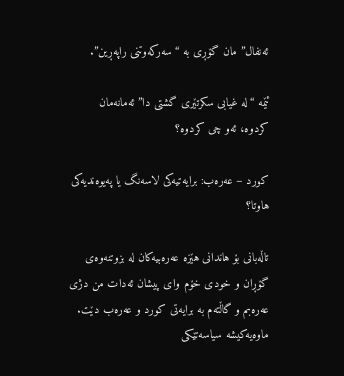ئه‌نفال” مان گۆڕی به‌ “سه‌ركه‌وتنی‌ راپه‌ڕین”.

ئێمه‌ “له‌ غیابی‌ سكرتێری‌ گشتی دا” ئه‌مانه‌مان كردوه، ئه‌و چی کردوه‌؟‌

كورد‌ – عه‌ره‌ب: برایه‌تیه‌کی لاسه‌نگ یا په‌یوه‌ندیه‌کی هاوتا؟

تاڵه‌بانی‌ بۆ هاندانی‌ هێزه‌ عه‌ره‌بیه‌كان له‌ بزوتنه‌وه‌ی‌ گۆڕان ‌و خودی‌ خۆم وای‌ پیشان ئه‌دات من دژی‌ عه‌ره‌بم‌ و گاڵته‌م به‌ برایه‌تی‌ كورد ‌و عه‌ره‌ب دێت. ماوه‌یه‌كیشه‌ سیاسه‌تێكی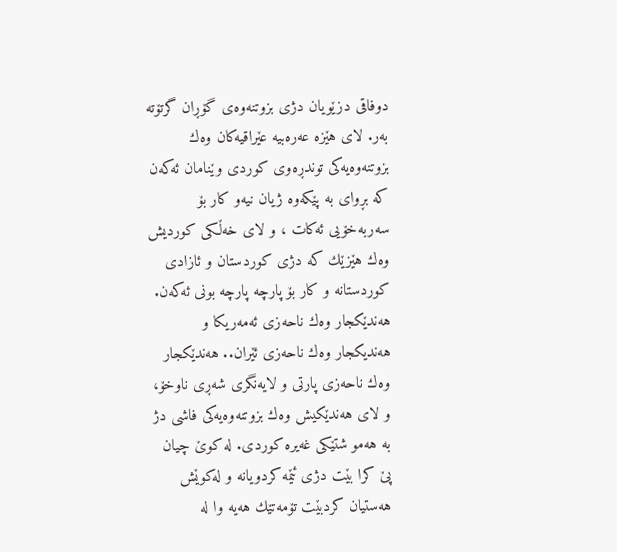دوفاقی‌ دزێویان دژی‌ بزوتنه‌وه‌ی‌ گۆڕان گرتۆته‌ به‌ر. لای‌ هێزه‌ عه‌ره‌بیه‌ عێراقیه‌كان وه‌ك بزوتنه‌وه‌یه‌كی‌ توندڕه‌وی‌ كوردی‌ وێنامان ئه‌كه‌ن كه‌ بڕوای‌ به‌ پێكه‌وه‌ ژیان نیه‌‌و كار بۆ سه‌ربه‌خۆیی‌ ئه‌كات ، و لای‌ خه‌ڵكی‌ كوردیش وه‌ك هێزێك كه‌ دژی‌ كوردستان ‌و ئازادی‌ كوردستانه‌ و كار بۆ پارچه‌ پارچه‌ بونی‌ ئه‌كه‌ن. هه‌ندێكجار وه‌ك ناحه‌زی‌ ئه‌مه‌ریكا ‌و هه‌ندیكجار وه‌ك ناحه‌زی‌ ئێران.. هه‌ندێكجار وه‌ك ناحه‌زی‌ پارتی ‌‌و لایه‌نگری‌ شه‌ڕی‌ ناوخۆ، و لای‌ هه‌ندێكیش وه‌ك بزوتنه‌وه‌یه‌كی‌ فاشی‌ دژ به‌ هه‌مو شتێكی‌ غه‌یره‌ كوردی‌. له‌ كوێ چیان پێ كرا بێت دژی‌ ئێمه‌ کردویانه‌ و له‌كوێش هه‌ستیان كردبێت تۆمه‌تێك هه‌یه‌ وا له‌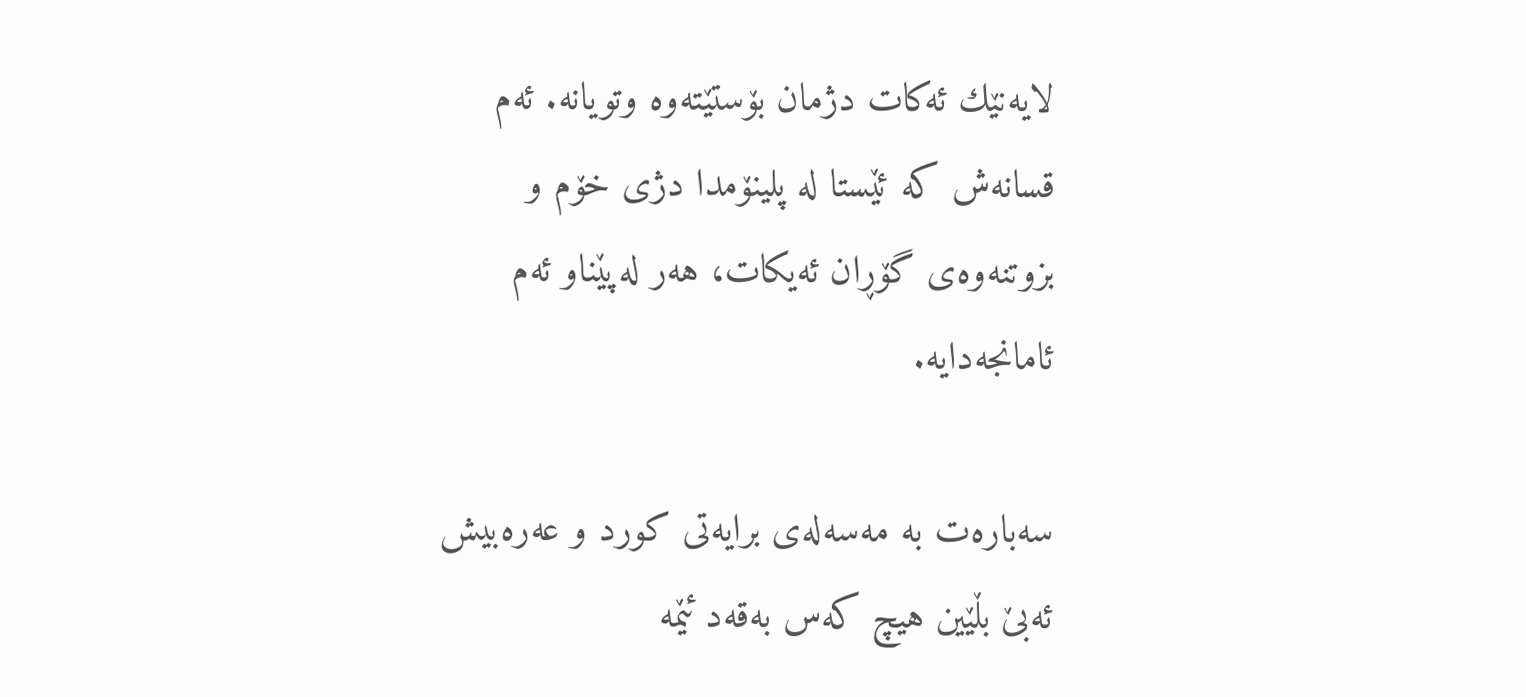لایه‌نێك ئه‌كات دژمان بۆستێته‌وه‌ وتویانه‌. ئه‌م قسانه‌ش كه‌ ئێستا له‌ پلینۆمدا دژی‌ خۆم و بزوتنه‌وه‌ی‌ گۆڕان ئه‌یكات، هه‌ر له‌پێناو ئه‌م ئامانجه‌دایه‌.

سه‌باره‌ت به‌ مه‌سه‌له‌ی‌ برایه‌تی‌ كورد‌ و عه‌ره‌بیش ئه‌بێ بڵێین هیچ كه‌س به‌قه‌د ئێمه‌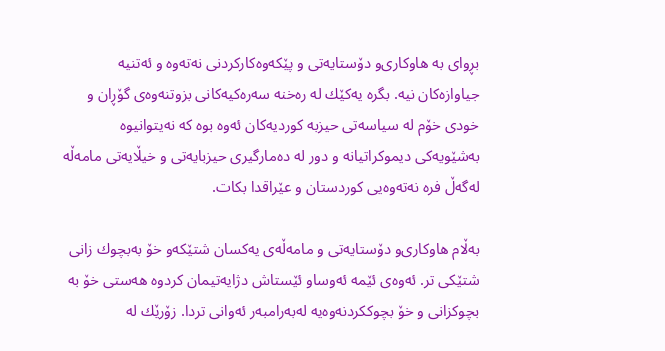بڕوای‌ به‌ هاوكاری‌‌و دۆستایه‌تی‌ و پێكه‌وه‌كاركردنی‌ نه‌ته‌وه‌ و ئه‌تنیه‌ جیاوازه‌كان نیه‌. بگره‌ یه‌كێك له‌ ره‌خنه‌ سه‌ره‌كیه‌كانی‌ بزوتنه‌وه‌ی‌ گۆڕان و خودی‌ خۆم له‌ سیاسه‌تی‌ حیزبه‌ كوردیه‌كان ئه‌وه‌ بوه‌ كه‌ نه‌یتوانیوه‌ به‌شێویه‌كی‌ دیموكراتیانه‌ و دور له‌ ده‌مارگیری‌ حیزبایه‌تی‌ و خیڵایه‌تی‌ مامه‌ڵه‌ له‌گه‌ڵ فره‌ نه‌ته‌وه‌یی كوردستان‌ و عێراقدا بكات.

به‌ڵام هاوكاری‌‌و دۆستایه‌تی‌ و مامه‌ڵه‌ی‌ یه‌كسان شتێكه‌‌و‌ خۆ به‌بچوك زانی‌ شتێكی‌ تر. ئه‌وه‌ی‌ ئێمه‌ ئه‌وسا‌و ئێستاش دژایه‌تیمان كردوه‌ هه‌ستی‌ خۆ به‌ بچوكزانی‌ و خۆ بچوككردنه‌وه‌یه‌ له‌به‌رامبه‌ر ئه‌وانی‌ تردا. زۆرێك له‌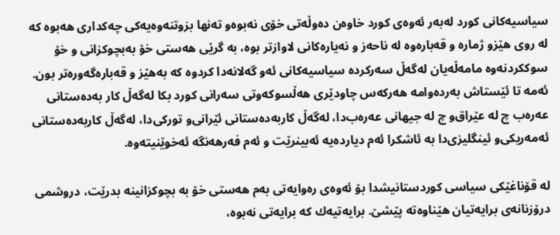سیاسیه‌كانی‌ كورد له‌به‌ر ئه‌وه‌ی‌ كورد خاوه‌ن ده‌وڵه‌تی‌ خۆی‌ نه‌بوه‌‌و ته‌نها بزوتنه‌وه‌یه‌كی‌ چه‌كداری هه‌بوه‌ كه‌ له‌ روی‌ هێز‌و ژماره‌ و قه‌باره‌وه‌ له‌ ناحه‌ز و نه‌یاره‌كانی‌ لاوازتر بوه‌، به‌ گرێی هه‌ستی‌ خۆ به‌بچوكزانی‌ و خۆ سوككردنه‌وه‌ مامه‌ڵه‌یان له‌گه‌ڵ سه‌ركرده‌ سیاسیه‌كانی‌ ئه‌و گه‌لانه‌دا كردوه‌ كه‌ به‌هێز و قه‌باره‌گه‌وره‌تر بون. ئه‌مه‌ تا ئێستاش به‌رده‌وامه‌ هه‌ركه‌س چاودێری هه‌ڵسوكه‌وتی‌ سه‌رانی‌ كورد بكا له‌گه‌ڵ كار به‌ده‌ستانی‌ عه‌ره‌ب چ له‌ عێراق‌و چ له‌ جیهانی‌ عه‌ره‌ب‌دا، له‌گه‌ڵ كاربه‌ده‌ستانی‌ ئێرانی‌‌و توركی‌دا، له‌گه‌ڵ كاربه‌ده‌ستانی‌ ئه‌مه‌ریكی‌‌و ئینگلیزی‌دا به‌ ئاشكرا ئه‌م دیارده‌یه‌ ئه‌بینرێت ‌و ئه‌م فه‌رهه‌نگه‌ ئه‌خوێنیته‌وه‌.

له‌ قۆناغێكی‌ سیاسی كوردستانیشدا بۆ ئه‌وه‌ی‌ ره‌وایه‌تی‌ به‌م هه‌ستی‌ خۆ به‌ بچوكزانینه‌ بدرێت، دروشمی‌ درۆزنانه‌ی‌ برایه‌تیان هێناوه‌ته‌ پێشێ. برایه‌تیه‌ك كه‌ برایه‌تی‌ نه‌بوه‌،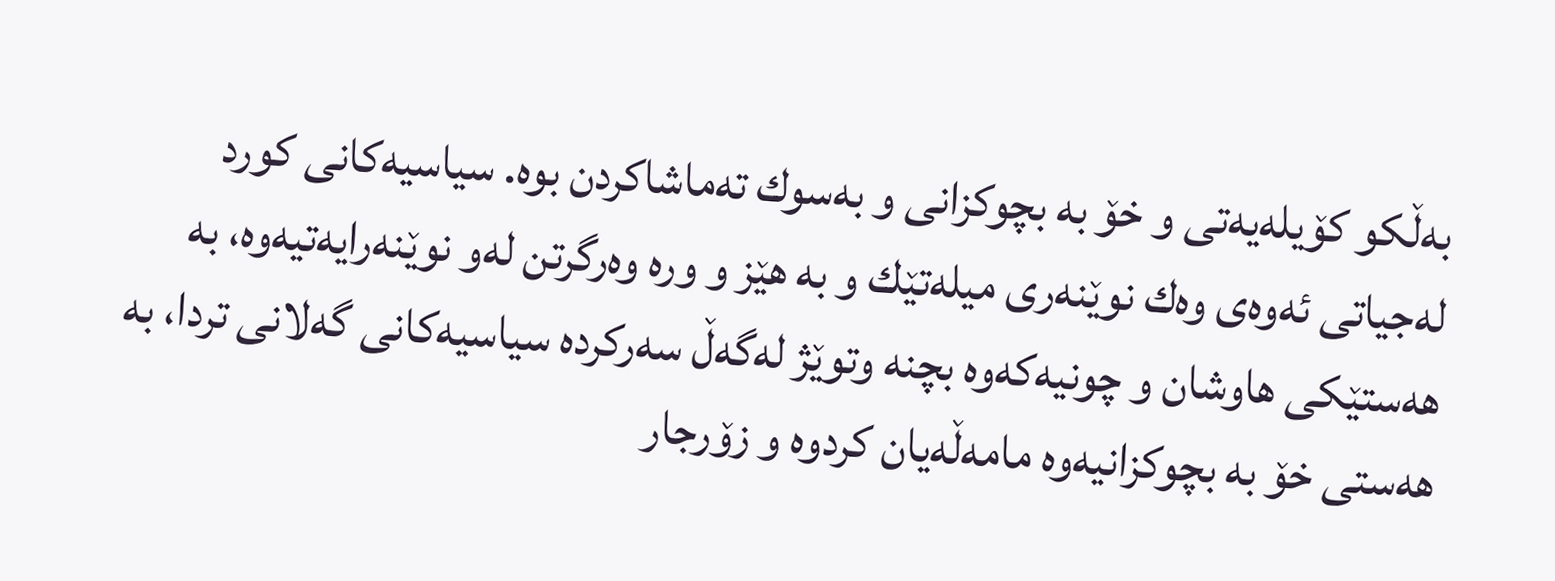به‌ڵكو كۆیله‌یه‌تی ‌‌و خۆ به‌ بچوكزانی‌ و به‌سوك ته‌ماشاكردن بوه‌. سیاسیه‌كانی‌ كورد له‌جیاتی‌ ئه‌وه‌ی‌ وه‌ك نوێنه‌ری‌ میله‌تێك ‌و به‌ هێز و وره‌ وه‌رگرتن له‌و نوێنه‌رایه‌تیه‌وه،‌ به‌ هه‌ستێكی‌ هاوشان و چونیه‌كه‌وه‌ بچنه‌ وتوێژ له‌گه‌ڵ سه‌ركرده‌ سیاسیه‌كانی‌ گه‌لانی تردا، به‌ هه‌ستی‌ خۆ به‌ بچوكزانیه‌وه‌ مامه‌ڵه‌یان كردوه‌‌ و زۆرجار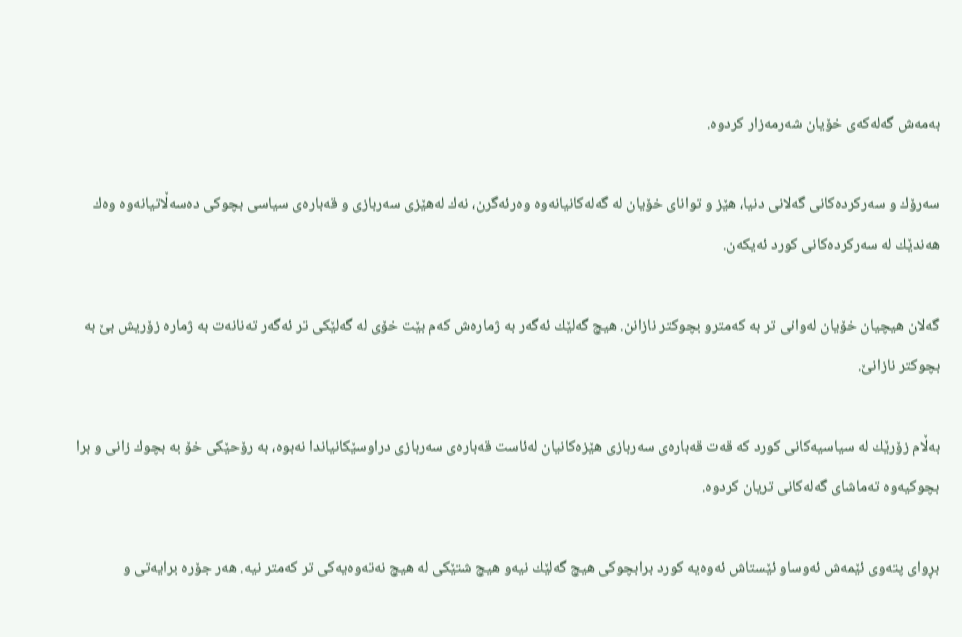به‌مه‌ش گه‌له‌كه‌ی‌ خۆیان شه‌رمه‌زار كردوه‌.

سه‌رۆك و سه‌ركرده‌كانی‌ گه‌لانی‌ دنیا، هێز ‌و توانای‌ خۆیان له‌ گه‌له‌كانیانه‌وه‌ وه‌رئه‌گرن، نه‌ك له‌هێزی‌ سه‌ربازی‌ و قه‌باره‌ی‌ سیاسی بچوكی‌ ده‌سه‌ڵاتیانه‌وه‌ وه‌ك هه‌ندێك له‌ سه‌ركرده‌كانی‌ كورد ئه‌یكه‌ن.

گه‌لان هیچیان خۆیان له‌وانی‌ تر به‌ كه‌متر‌و بچوكتر نازانن. هیچ گه‌لێك ئه‌گه‌ر به‌ ژماره‌ش كه‌م بێت خۆی‌ له‌ گه‌لێكی‌ تر ئه‌گه‌ر ته‌نانه‌ت به‌ ژماره‌ زۆریش بێ به‌ بچوكتر نازانێ.

به‌ڵام زۆرێك له‌ سیاسیه‌كانی‌ كورد كه‌ قه‌ت قه‌باره‌ی‌ سه‌ربازی‌ هێزه‌كانیان له‌ئاست قه‌باره‌ی‌ سه‌ربازی‌ دراوسێكانیاندا نه‌بوه‌، به‌ رۆحێكی‌ خۆ به‌ بچوك زانی‌ و برا بچوكیه‌وه‌ ته‌ماشای‌ گه‌له‌كانی‌ تریان كردوه‌.

بڕوای پته‌وی‌ ئێمه‌ش ئه‌وسا‌و ئێستاش ئه‌وه‌یه‌ كورد برابچوكی‌ هیچ گه‌لێك نیه‌‌و هیچ شتێكی‌ له‌ هیچ نه‌ته‌وه‌یه‌كی‌ تر كه‌متر نیه‌. هه‌ر جۆره‌ برایه‌تی‌ و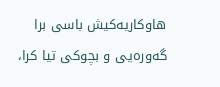هاوكاریه‌كیش باسی‌ برا گه‌وره‌یی و بچوكی‌ تیا كرا،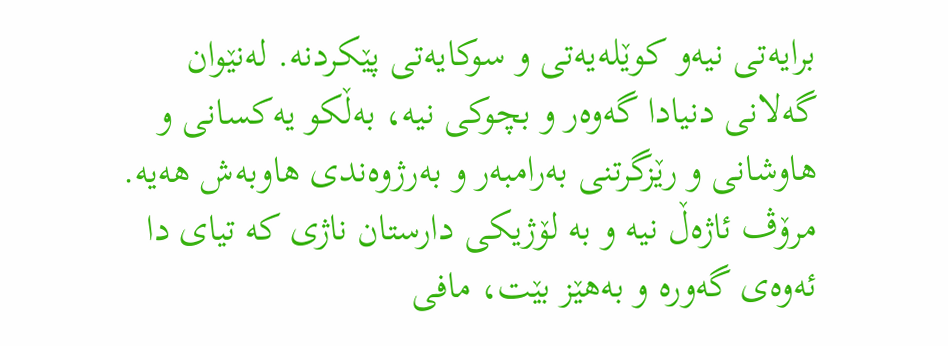برایه‌تی‌ نیه‌‌و كوێله‌یه‌تی‌ و سوكایه‌تی‌ پێكردنه‌. له‌نێوان گه‌لانی‌ دنیادا گه‌وه‌ر و بچوكی‌ نیه‌، به‌ڵكو یه‌كسانی‌ و هاوشانی‌ و رێزگرتنی‌ به‌رامبه‌ر و به‌رژوه‌ندی‌ هاوبه‌ش هه‌یه‌. مرۆڤ ئاژه‌ڵ نیه‌ ‌و به‌ لۆژیكی‌ دارستان ناژی‌ كه‌ تیای دا ئه‌وه‌ی‌ گه‌وره‌ و به‌هێز بێت، مافی‌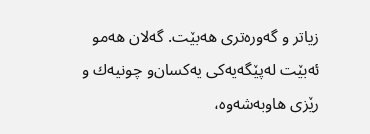زیاتر و گه‌وره‌تری‌ هه‌بێت. گه‌لان هه‌مو ئه‌بێت له‌پێگه‌یه‌كی‌ یه‌كسان‌و چونیه‌ك و رێزی‌ هاوبه‌شه‌وه،‌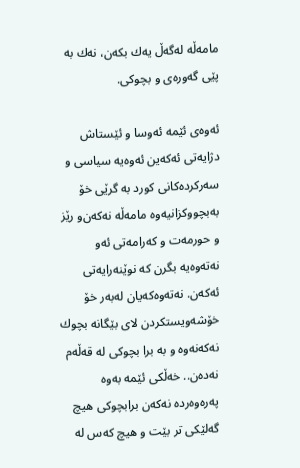مامه‌ڵه‌ له‌گه‌ڵ یه‌ك بكه‌ن، نه‌ك به‌ پێی گه‌وره‌ی‌ و بچوكی‌.

ئه‌وه‌ی‌ ئێمه‌ ئه‌وسا و ئێستاش دژایه‌تی‌ ئه‌كه‌ین ئه‌وه‌یه‌ سیاسی‌ و سه‌ركرده‌كانی‌ كورد به‌ گرێی خۆ به‌بچووكزانیه‌وه‌ مامه‌ڵه‌ نه‌كه‌ن‌و رێز و حورمه‌ت و كه‌رامه‌تی‌ ئه‌و‌ نه‌ته‌وه‌یه‌ بگرن كه‌ نوێنه‌رایه‌تی‌ ئه‌كه‌ن. نه‌ته‌وه‌كه‌یان له‌به‌ر خۆ خۆشه‌ویستكردن لای‌ بێگانه‌ بچوك نه‌كه‌نه‌وه‌ و به‌ برا بچوكی‌ له‌ قه‌ڵه‌م نه‌ده‌ن.. خه‌ڵكی‌ ئێمه‌ به‌وه‌ په‌ره‌وه‌رده‌ نه‌كه‌ن برابچوكی‌ هیچ گه‌لێكی‌ تر بێت و هیچ كه‌س له‌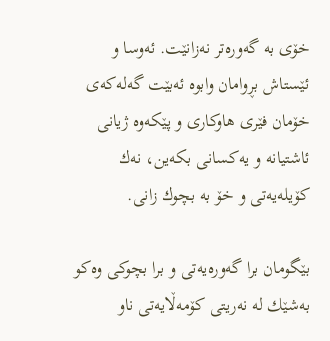خۆی‌ به‌ گه‌وره‌تر نه‌زانێت. ئه‌وسا و ئێستاش بڕوامان وابوه‌ ئه‌بێت گه‌له‌كه‌ی‌ خۆمان فێری‌ هاوكاری‌ و پێكه‌وه‌ ژیانی‌ ئاشتیانه‌ و یه‌كسانی‌ بكه‌ین، نه‌ك كۆیله‌یه‌تی‌ و خۆ به‌ بچوك زانی‌.

بێگومان برا گه‌وره‌یه‌تی‌ ‌و برا بچوكی‌ وه‌كو به‌شێك له‌ نه‌ریتی‌ كۆمه‌ڵایه‌تی‌ ناو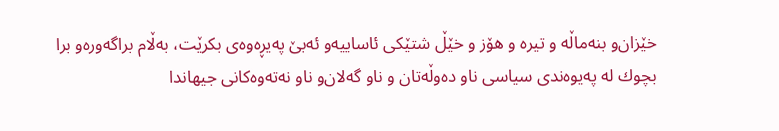خێزان‌و بنه‌ماڵه‌ و تیره‌ ‌و هۆز‌ و خێڵ شتێكی‌ ئاساییه‌‌و ئه‌بێ په‌یڕه‌وه‌ی‌ بكرێت، به‌ڵام براگه‌وره‌‌و برا بچوك له‌ په‌یوه‌ندی‌ سیاسی ناو ده‌وڵه‌تان و ناو گه‌لان‌و ناو نه‌ته‌وه‌كانی‌ جیهاندا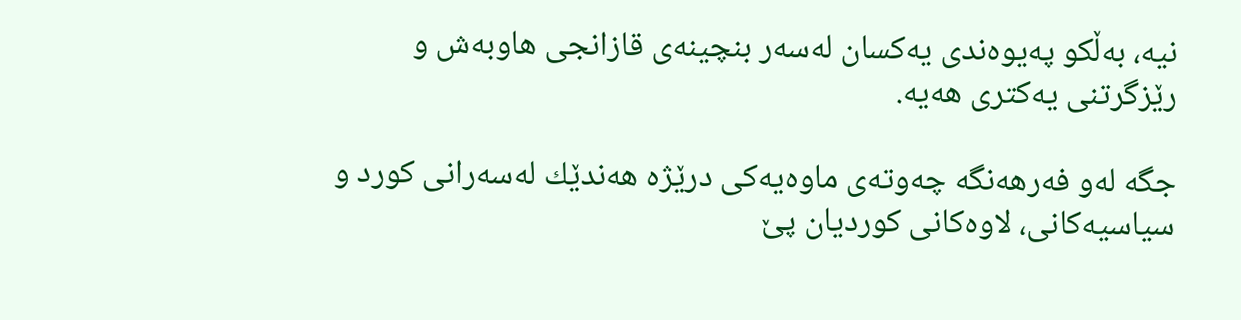نیه‌، به‌ڵكو په‌یوه‌ندی‌ یه‌كسان له‌سه‌ر بنچینه‌ی‌ قازانجی‌ هاوبه‌ش و رێزگرتنی‌ یه‌كتری‌ هه‌یه‌.

جگه‌ له‌و فه‌رهه‌نگه‌ چه‌وته‌ی‌ ماوه‌یه‌كی‌ درێژه‌ هه‌ندێك له‌سه‌رانی‌ كورد و سیاسیه‌كانی‌، لاوه‌كانی‌ كوردیان پێ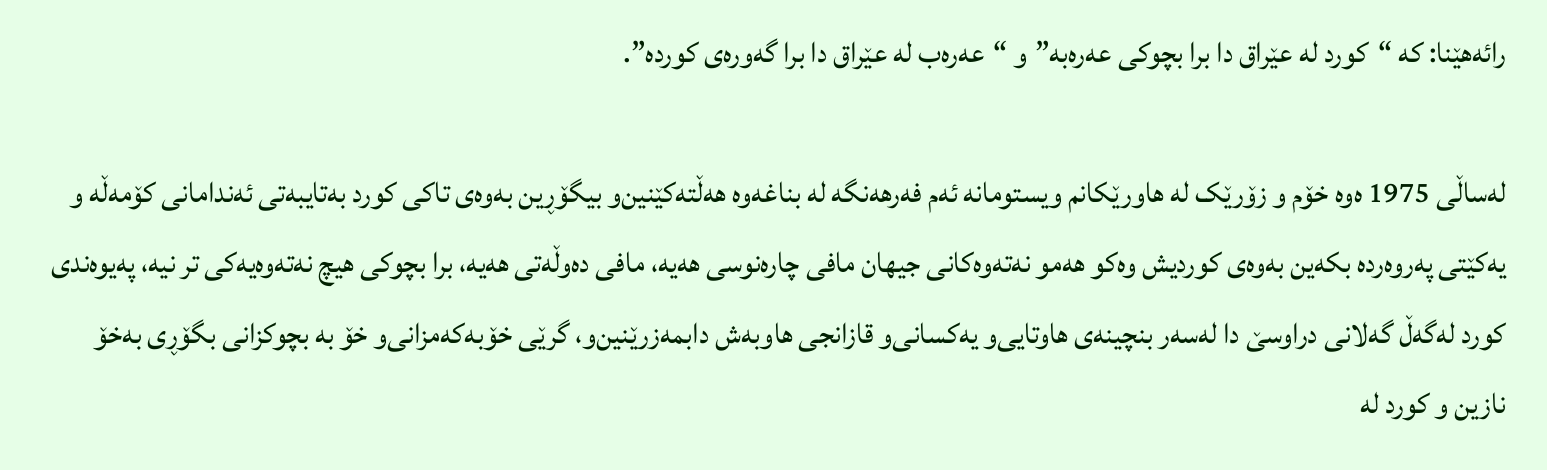رائه‌هێنا: كه‌ “كورد له‌ عێراق دا برا بچوكی‌ عه‌ره‌به‌”و “عه‌ره‌ب له‌ عێراق دا برا گه‌وره‌ی‌ كورده‌”.

له‌ساڵی‌ 1975 ه‌وه‌ خۆم و زۆرێک له‌ هاورێکانم ویستومانه‌‌ ئه‌م فه‌رهه‌نگه‌ له‌ بناغه‌وه‌ هه‌ڵته‌كێنین‌و بیگۆڕین به‌وه‌ی‌ تاكی‌ كورد به‌تایبه‌تی‌ ئه‌ندامانی‌ كۆمه‌ڵه‌ و یه‌كێتی‌ په‌روه‌رده‌ بكه‌ین به‌وه‌ی‌ كوردیش وه‌كو هه‌مو نه‌ته‌وه‌كانی‌ جیهان مافی‌ چاره‌نوسی‌ هه‌یه‌، مافی‌ ده‌وڵه‌تی‌ هه‌یه‌، برا بچوكی‌ هیچ نه‌ته‌وه‌یه‌كی‌ تر نیه‌، په‌یوه‌ندی‌ كورد له‌گه‌ڵ گه‌لانی‌ دراوسێ دا له‌سه‌ر بنچینه‌ی هاوتایی‌و یه‌كسانی‌‌و قازانجی‌ هاوبه‌ش دابمه‌زرێنین‌و، گرێی خۆبه‌كه‌مزانی‌‌و خۆ به‌ بچوكزانی‌ بگۆڕی به‌خۆ نازین و كورد له‌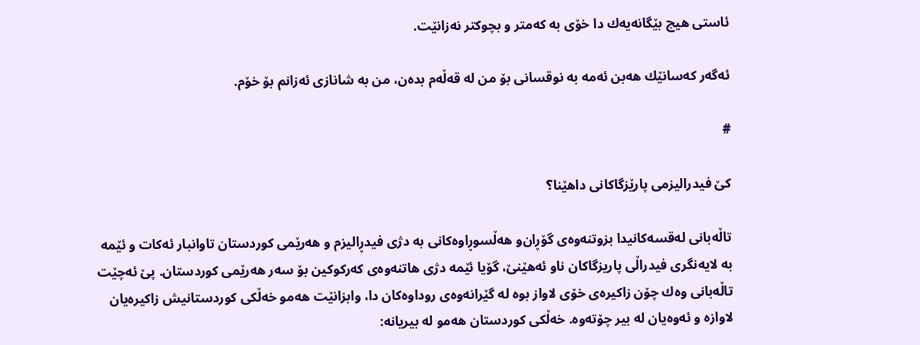ئاستی‌ هیچ بێگانه‌یه‌ك دا خۆی‌ به‌ كه‌متر ‌و بچوكتر نه‌زانێت.

ئه‌گه‌ر كه‌سانێك هه‌بن ئه‌مه‌ به‌ نوقسانی‌ بۆ من له‌ قه‌ڵه‌م بده‌ن، من به‌ شانازی‌ ئه‌زانم بۆ خۆم.

#

کێ فیدرالیزمی پارێزگاکانی داهێنا؟

تاڵه‌بانی‌ له‌قسه‌كانیدا بزوتنه‌وه‌ی‌ گۆڕان‌و هه‌ڵسوڕاوه‌كانی‌ به ‌دژی‌ فیدڕالیزم و هه‌رێمی‌ كوردستان تاوانبار ئه‌كات و ئێمه‌ به ‌لایه‌نگری‌ فیدراڵی‌ پاریزگاكان ناو ئه‌هێنێ، گۆیا ئێمه‌ دژی‌ هاتنه‌‌وه‌ی‌ كه‌ركوكین بۆ سه‌ر هه‌رێمی‌ كوردستان. پێ ئه‌چێت تاڵه‌بانی‌ وه‌ك چۆن زاكیره‌ی‌ خۆی‌ لاواز بوه‌ له‌ گێرانه‌وه‌ی‌ روداوه‌كان دا، وابزانێت هه‌مو خه‌ڵكی‌ كوردستانیش زاكیره‌یان لاوازه‌ ‌و ئه‌وه‌یان له‌ بیر چۆته‌وه‌. خه‌ڵكی‌ كوردستان هه‌مو له ‌بیریانه‌: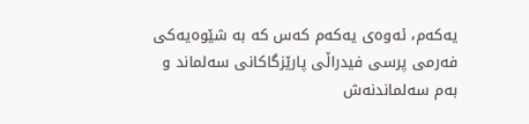یه‌که‌م، ئه‌وه‌ی‌ یه‌كه‌م كه‌س که‌ به ‌شێوه‌یه‌كی‌ فه‌رمی‌ پرسی‌ فیدراڵی‌ پارێزگاكانی‌ سه‌لماند و به‌م سه‌لماندنه‌ش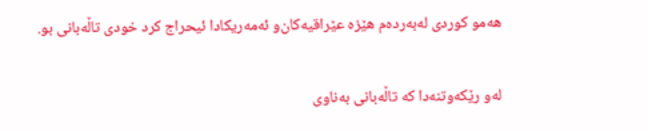هه‌مو كوردی‌ له‌به‌رده‌م هێزه‌ عێراقیه‌كان‌و ئه‌مه‌ریكادا ئیحراج كرد خودی‌ تاڵه‌بانی‌ بو.

له‌و رێكه‌وتنه‌دا كه‌‌ تاڵه‌بانی‌ به‌ناوی‌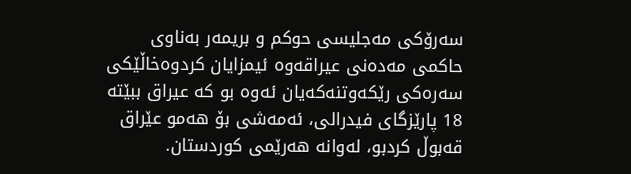سه‌رۆكی‌ مه‌جلیسی‌ حوكم‌ و بریمه‌ر به‌ناوی‌ حاكمی‌ مه‌ده‌نی‌ عیراقه‌وه‌ ئیمزایان كردوه‌خاڵێکی‌ سه‌ره‌کی رێكه‌وتنه‌كه‌یان ئه‌وه‌ بو كه‌ عیراق ببێته‌‌ 18 پارێزگای‌ فیدرالی، ئه‌مه‌شی‌ بۆ هه‌مو عێراق قه‌بوڵ كردبو، له‌وانه‌ هه‌رێمی‌ كوردستان.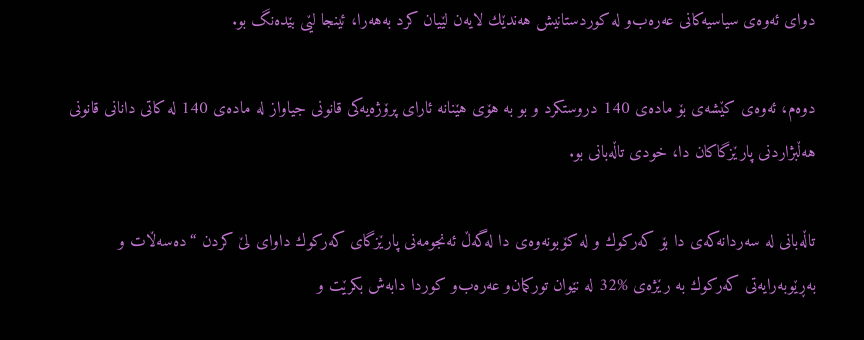دوای‌ ئه‌وه‌ی‌ سیاسیه‌كانی‌ عه‌ره‌ب‌و له‌ كوردستانیش هه‌ندێك لایه‌ن لێیان كرد به‌هه‌را، ئینجا لێی بێده‌نگ بو.

دوه‌م، ئه‌وه‌ی‌ كێشه‌ی‌ بۆ ماده‌ی‌ 140 دروستكرد‌ و بو به‌ هۆی‌ هێنانه‌ ئارای‌ پرۆژه‌یه‌كی‌ قانونی‌ جیاواز له‌ ماده‌ی‌ 140 له‌ کاتی دانانی قانونی هه‌ڵبژاردنی پارێزگاکان دا، خودی‌ تاڵه‌بانی‌ بو.

تاڵه‌بانی‌ له‌ سه‌ردانه‌كه‌ی دا بۆ كه‌ركوك و له‌ كۆبونه‌وه‌ی دا له‌گه‌ڵ ئه‌نجومه‌نی‌ پارێزگای‌ كه‌ركوك داوای‌ لێ كردن “ده‌سه‌ڵات ‌و به‌ڕێوبه‌رایه‌تی‌ كه‌ركوك به‌ رێژه‌ی‌ %32 له‌ نێوان توركمان‌و عه‌ره‌ب‌و كوردا دابه‌ش بكرێت و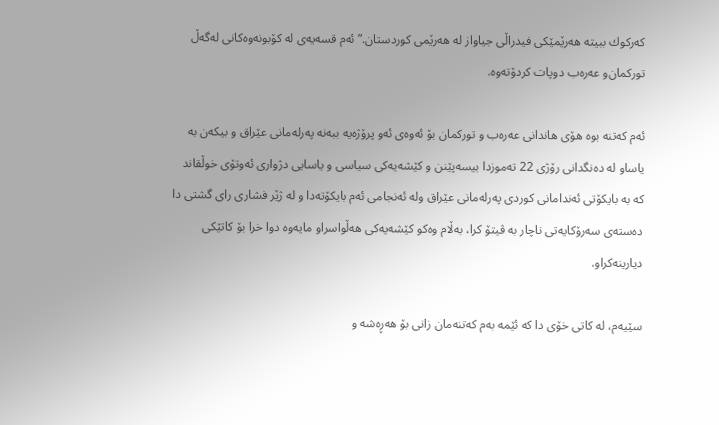كه‌ركوك ببیته‌ هه‌رێمێكی‌ فیدراڵی‌ جیاواز له‌ هه‌رێمی‌ كوردستان.” ئه‌م قسه‌یه‌ی له‌ كۆبونه‌وه‌كانی‌ له‌گه‌ڵ توركمان‌و عه‌ره‌ب دوپات كردۆته‌وه‌.

ئه‌م که‌تنه‌ بوه‌ هۆی هاندانی عه‌ره‌ب و تورکمان بۆ ئه‌وه‌ی ئه‌و پرۆژه‌یه‌ ببه‌نه‌ په‌رله‌مانی عێراق و بیکه‌ن به‌ یاساو له‌ ده‌نگدانی رۆژی 22 ته‌موزدا بیسه‌پێنن و کێشه‌یه‌کی سیاسی و یاسایی دژواری ئه‌وتۆی خوڵقاند که‌ به‌ بایکۆتی ئه‌ندامانی کوردی په‌رله‌مانی عێراق وله‌ ئه‌نجامی ئه‌م بایکۆته‌دا و له‌ ژێر فشاری رای گشتی دا ده‌سته‌ی‌ سه‌رۆکایه‌تی ناچار به‌ ڤیتۆ کرا، به‌ڵام وه‌کو کێشه‌یه‌کی هه‌ڵواسراو مایه‌وه‌ دوا خرا بۆ کاتێکی دیارینه‌کراو.

سێیه‌م، له‌ كاتی خۆی دا که‌ ئێمه‌ به‌م كه‌تنه‌مان زانی بۆ هه‌ڕه‌شه‌ و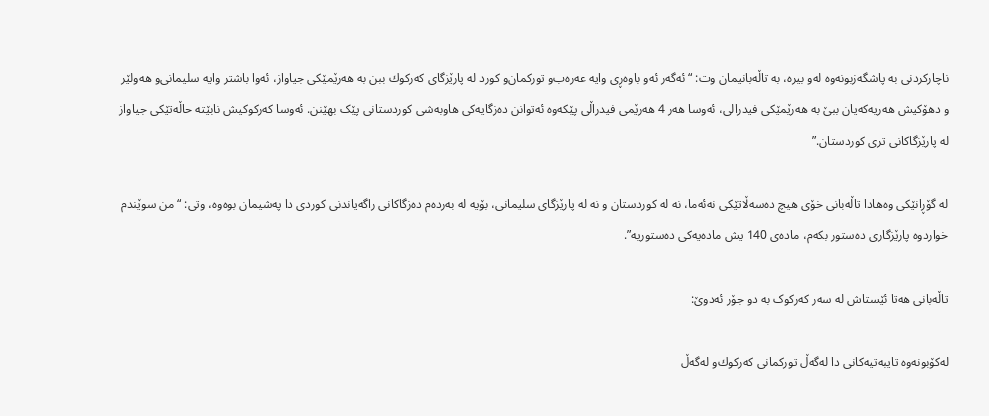ناچارکردنی به‌ پاشگه‌زبونه‌وه‌‌ له‌و بیره‌، به تاڵه‌بانیمان وت: “ئه‌گه‌ر ئه‌و باوه‌ڕی وایه‌ عه‌ره‌ب‌و توركمان‌و كورد له‌ پارێزگای‌ كه‌ركوك ببن به‌ هه‌رێمێكی‌ جیاواز، ئه‌وا باشتر وایه‌ سلیمانی‌‌و هه‌ولێر و دهۆكیش هه‌ریه‌كه‌یان ببێ به‌ هه‌رێمێكی فیدرالی، ئه‌وسا هه‌ر 4 هه‌رێمی فیدراڵی پێکه‌وه‌ ئه‌توانن ده‌زگایه‌کی هاوبه‌شی کوردستانی پێک بهێنن. ئه‌وسا که‌رکوکیش نابێته‌ حاڵه‌تێکی جیاواز له‌ پارێزگاکانی تری کوردستان.”

له‌ گۆڕانێكی‌ وه‌هادا تاڵه‌بانی‌ خۆی‌ هیچ ده‌سه‌ڵاتێكی نه‌ئه‌ما،‌ نه‌ له‌ كوردستان و نه‌ له‌ پارێزگای‌ سلیمانی، بۆیه‌ له‌ به‌رده‌م ده‌زگاکانی‌ راگه‌یاندنی کوردی دا په‌شیمان بوه‌وه‌، وتی: “من سوێندم خواردوه‌ پارێزگاری ده‌ستور بکه‌م، ماده‌ی 140 یش ماده‌یه‌کی ده‌ستوریه‌”.

تاڵه‌بانی‌ هه‌تا ئێستاش له‌ سه‌ر که‌رکوک به‌ دو جۆر ئه‌دوێ:

له‌كۆبونه‌وه‌ تایبه‌تیه‌كانی‌ دا له‌گه‌ڵ توركمانی‌ كه‌ركوك‌و له‌گه‌ڵ‌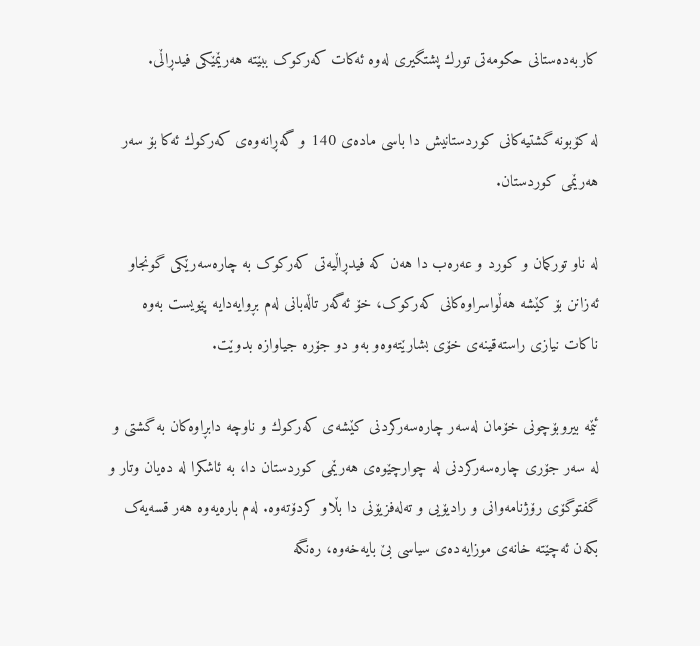كاربه‌ده‌ستانی‌ حكومه‌تی‌ تورك پشتگیری‌ له‌وه‌ ئه‌کات که‌رکوک ببێته‌ هه‌رێمێکی فیدڕاڵی.

له‌ کۆبونه‌ گشتیه‌کانی كوردستانیش دا باسی‌ ماده‌ی 140 و گه‌ڕانه‌وه‌ی‌ كه‌ركوك ئه‌كا بۆ سه‌ر هه‌رێمی‌ كوردستان.

له‌ ناو تورکمان و کورد و عه‌ره‌ب دا هه‌ن که‌ فیدڕاڵیه‌تی که‌رکو‌ک به‌ چاره‌سه‌رێکی گونجاو ئه‌زانن بۆ کێشه‌ هه‌ڵواسراوه‌کانی که‌رکوک، خۆ ئه‌گه‌ر تاڵه‌بانی له‌م بڕوایه‌دایه‌ پێویست به‌وه‌ ناکات نیازی راسته‌قینه‌ی خۆی بشارێته‌وه‌و به‌و دو جۆره‌ جیاوازه‌ بدوێت.

ئێمه‌ بیروبۆچونی‌ خۆمان له‌سه‌ر چاره‌سه‌ركردنی‌ كێشه‌ی‌ كه‌ركوك و ناوچه‌ دابڕاوه‌کان به‌ گشتی و له‌ سه‌ر جۆری چاره‌سه‌رکردنی له‌ چوارچێوه‌ی هه‌رێمی کوردستان دا، به‌ ئاشکرا له‌ ده‌یان وتار و گفتوگۆی رۆژنامه‌وانی و رادیۆیی و ته‌له‌فزیۆنی دا بڵاو کردۆته‌وه‌. له‌م باره‌یه‌وه‌ هه‌ر قسه‌یه‌ک بکه‌ن ئه‌چێته‌ خانه‌ی موزایه‌ده‌ی سیاسی بێ بایه‌خه‌وه‌، ره‌نگه‌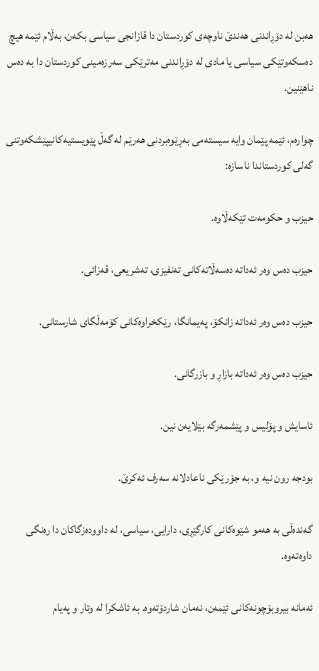هه‌بن له‌ دۆڕاندنی هه‌ندێ ناوچه‌ی کوردستان دا قازانجی سیاسی بکه‌ن، به‌ڵام ئێمه‌ هیچ ده‌سکه‌وتێکی سیاسی یا مادی له‌ دۆڕاندنی مه‌ترێکی سه‌رزه‌مینی کوردستان دا به‌ ده‌س نا‌هێنین.

چواره‌م، ئێمه‌ پێمان وایه‌ سیسته‌می به‌ڕێوه‌بردنی هه‌رێم له‌ گه‌ڵ پێویستیه‌کانیپێشکه‌وتنی گه‌لی کوردستاندا ناسازه‌:

حیزب و حکومه‌ت تێکه‌ڵاوه‌.

حیزب ده‌س وه‌ر ئه‌داته‌ ده‌سه‌ڵاته‌کانی ته‌نفیزی، ته‌شریعی، قه‌زائی.

حیزب ده‌س وه‌ر ئه‌داته‌ زانکۆ، په‌یمانگا، رێکخراوه‌کانی کۆمه‌ڵگای شارستانی.

حیزب ده‌س وه‌ر ئه‌داته‌ بازاڕ و بازرگانی.

ئاسایش و پۆلیس و پێشمه‌رگه‌ بێلایه‌ن نین.

بودجه‌ رون نیه‌ و، به‌ جۆرێکی ناعادلانه‌ سه‌رف ئه‌کرێ.

گه‌نده‌ڵی به‌ هه‌مو شێوه‌کانی کارگێڕی، دارایی، سیاسی، له‌ داووده‌زگاکان دا ره‌نگی داوه‌ته‌وه‌.

ئه‌مانه‌ بیروبۆچونه‌کانی ئێمه‌ن، نه‌مان شاردۆته‌وه‌. به‌ ئاشکرا له‌ وتار و په‌یام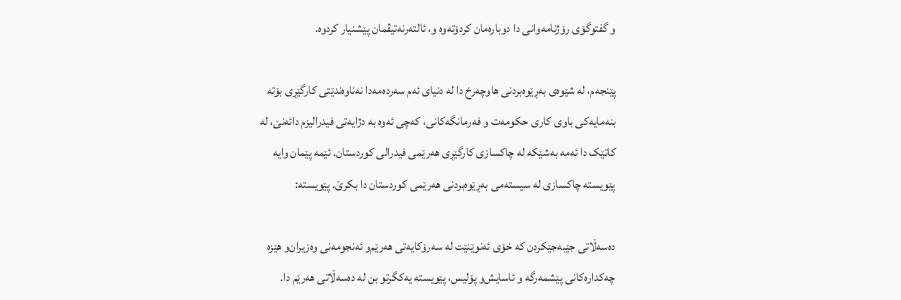و گفتوگۆی رۆژنامه‌وانی دا دوباره‌مان کردۆته‌وه‌ و، ئالته‌رنه‌تیڤمان پێشنیار کردوه‌.

پێنجه‌م، له‌ شێوه‌ی به‌ڕێوه‌بردنی هاوچه‌رخ دا له‌ دنیای ئه‌م سه‌رده‌مه‌دا نه‌ناوه‌ندێتی کارگێڕی بۆته‌ بنه‌مایه‌کی باوی کاری حکومه‌ت و فه‌رمانگه‌کانی، که‌چی ئه‌وه‌ به‌ دژایه‌تی فیدرالیزم دائه‌نێ، له‌ کاتێک دا ئه‌مه‌ به‌شێکه‌ له‌ چاکسازی کارگێڕی هه‌رێمی فیدرالی کوردستان. ئێمه‌ پێمان وایه‌ پێویسته‌ چاكسازی‌ له‌ سیسته‌می به‌ڕێوه‌بردنی‌ هه‌رێمی‌ كوردستان دا بكرێ‌. پێویسته‌:

ده‌سه‌ڵاتی‌ جێبه‌جێكردن كه‌ خۆی‌ ئه‌نوێنێت له‌ سه‌رۆكایه‌تی‌ هه‌رێم‌و ئه‌نجومه‌نی‌ وه‌زیران‌و هێزه‌ چه‌كداره‌كانی‌ پێشمه‌رگه‌ ‌و ئاسایش‌و پۆلیس، پێویسته‌ یه‌كگرتو بن‌ له‌ ده‌سه‌ڵاتی‌ هه‌رێم دا.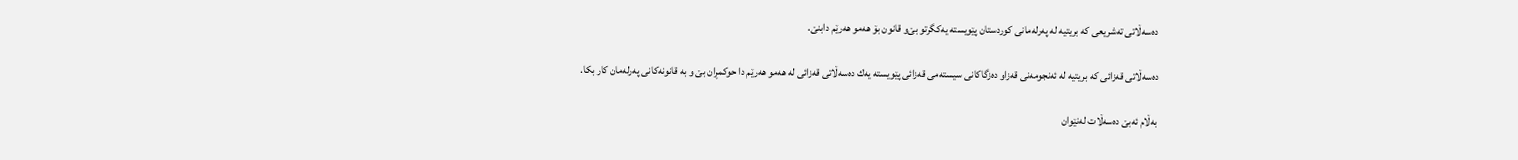ده‌سه‌ڵاتی‌ ته‌شریعی‌ كه‌ بریتیه‌ له‌ په‌رله‌مانی‌ كوردستان پێویسته‌ یه‌كگرتو بێ‌و قانون بۆ هه‌مو هه‌رێم دابنێ.

ده‌سه‌ڵاتی‌ قه‌زائی‌ كه‌ بریتیه‌ له‌ ئه‌نجومه‌نی‌ قه‌زا‌و ده‌زگاكانی‌ سیسته‌می‌ قه‌زائی‌ پێویسته‌ یه‌ك ده‌سه‌ڵاتی قه‌زائی له‌ هه‌مو هه‌رێم دا حوكمڕان بێ و به‌ قانونه‌كانی‌ په‌رله‌مان كار بكا.

به‌ڵام ئه‌بێ ده‌سه‌ڵات له‌نێوان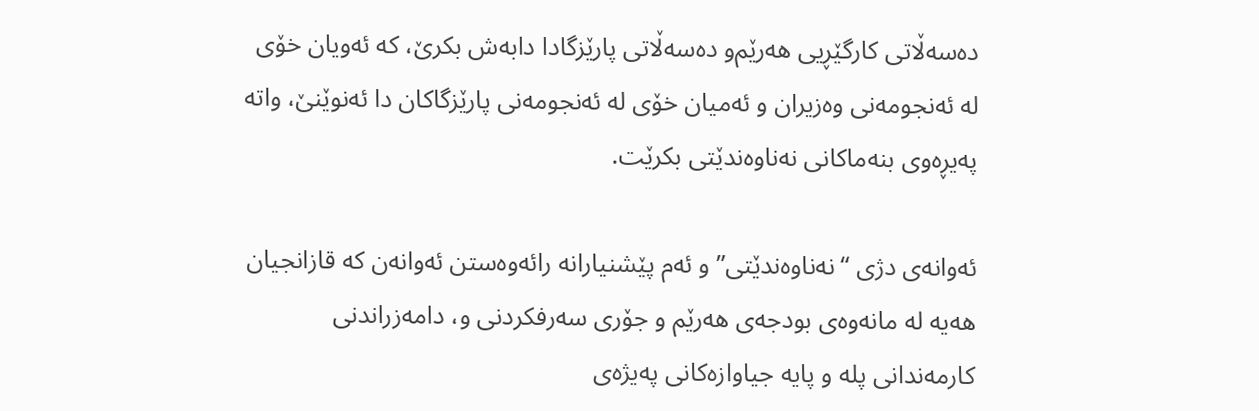ده‌سه‌ڵاتی کارگێڕیی‌ هه‌رێم‌و ده‌سه‌ڵاتی‌ پارێزگادا دابه‌ش بکرێ، كه‌ ئه‌ویان خۆی‌ له‌ ئه‌نجومه‌نی‌ وه‌زیران ‌و ئه‌میان خۆی‌ له‌ ئه‌نجومه‌نی‌ پارێزگاكان دا ئه‌نوێنێ، واته‌ په‌یڕه‌وی‌ بنه‌ماكانی‌ نه‌ناوه‌ندێتی‌ بكرێت.

ئه‌وانه‌ی دژی “نه‌ناوه‌ندێتی” و ئه‌م پێشنیارانه‌ رائه‌وه‌ستن ئه‌وانه‌ن که‌ قازانجیان هه‌یه‌ له‌ مانه‌وه‌ی بودجه‌ی هه‌رێم و جۆری سه‌رفکردنی و، دامه‌زراندنی کارمه‌ندانی پله‌ و پایه‌ جیاوازه‌کانی په‌یژه‌ی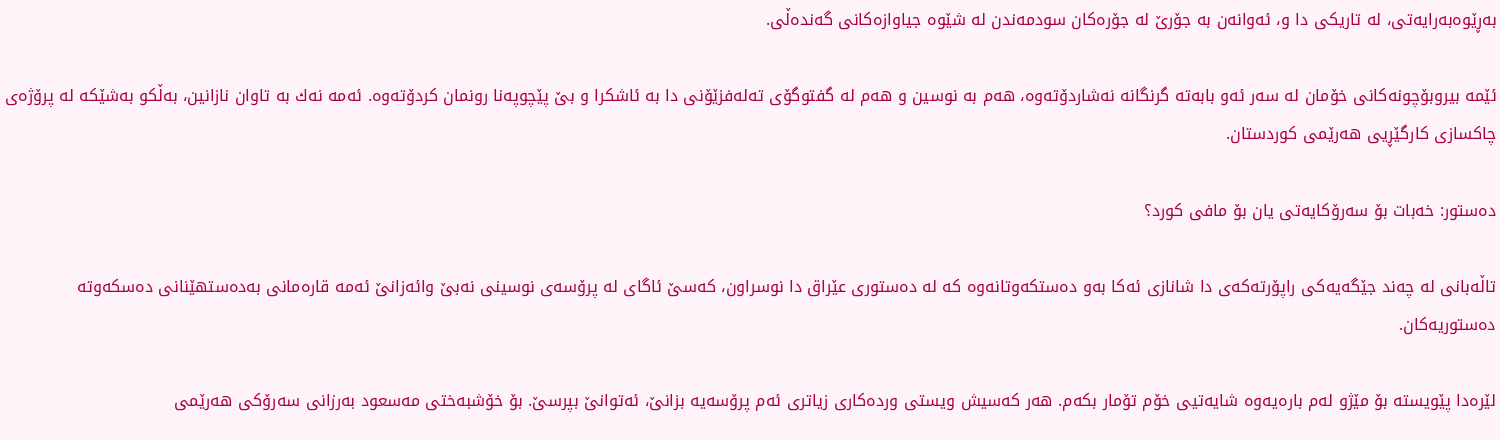به‌ڕێوه‌به‌رایه‌تی، له‌ تاریکی دا‌ و، ئه‌وانه‌ن به‌ جۆرێ له‌ جۆره‌کان سودمه‌ندن له‌ شێوه‌ جیاوازه‌کانی گه‌نده‌ڵی.

ئێمه‌ بیروبۆچونه‌کانی خۆمان له‌ سه‌ر ئه‌و بابه‌ته‌ گرنگانه‌ نه‌شاردۆته‌وه‌، هه‌م به‌ نوسین و هه‌م له‌ گفتوگۆی‌ ته‌له‌فزێۆنی دا به‌ ئاشكرا و بێ پێچوپه‌نا رونمان کردۆته‌وه. ئه‌مه‌ نه‌ك به‌ تاوان نازانین، به‌ڵكو به‌شێكه‌ له‌ پرۆژه‌ی‌ چاكسازی‌ كارگێڕیی هه‌رێمی‌ كوردستان.

ده‌ستور: خه‌بات بۆ سه‌رۆکایه‌تی یان بۆ مافی کورد؟

تاڵه‌بانی‌ له‌ چه‌ند جێگه‌یه‌كی راپۆرته‌که‌ی دا شانازی‌ ئه‌كا به‌و ده‌ستكه‌وتانه‌وه‌ كه‌ له‌ ده‌ستوری‌ عێراق دا نوسراون، که‌سێ ئاگای له‌ پرۆسه‌ی نوسینی نه‌بێ وائه‌زانێ ئه‌مه‌ قاره‌مانی‌ به‌ده‌ستهێنانی‌ ده‌سکه‌وته‌ ده‌ستوریه‌کان.

لێره‌دا‌ پێویسته‌ بۆ مێژو له‌م باره‌یه‌وه‌ شایه‌تیی‌ خۆم تۆمار بکه‌م. هه‌ر كه‌سیش ویستی‌ ورده‌كاری‌ زیاتری ئه‌م پرۆسه‌یه‌ بزانێ، ئه‌توانێ بپرسێ. بۆ خۆشبه‌ختی‌ مه‌سعود به‌رزانی‌ سه‌رۆكی‌ هه‌رێمی‌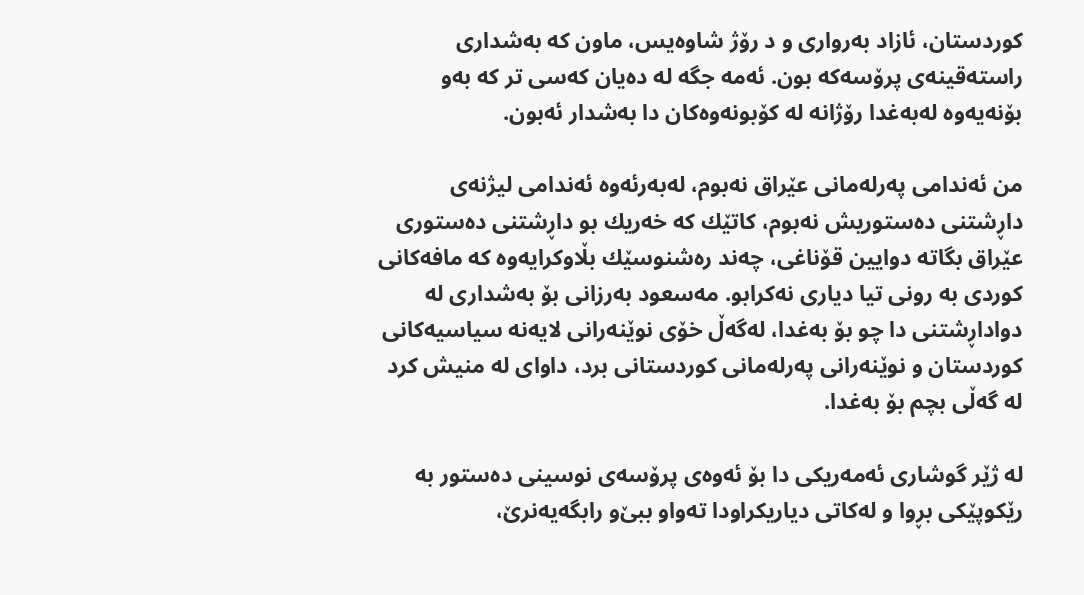كوردستان، ئازاد به‌رواری و د رۆژ شاوه‌یس، ماون که‌ به‌شداری‌ راسته‌قینه‌ی‌ پرۆسه‌كه‌ بون. ئه‌مه‌ جگه‌ له‌ ده‌یان كه‌سی‌ تر كه‌ به‌و بۆنه‌یه‌وه‌ له‌به‌غدا رۆژانه‌ له‌ كۆبونه‌وه‌کان دا به‌شدار ئه‌بون.

من ئه‌ندامی‌ په‌رله‌مانی‌ عێراق نه‌بوم، له‌به‌رئه‌وه‌‌ ئه‌ندامی‌ لیژنه‌ی‌ داڕشتنی‌ ده‌ستوریش نه‌بوم، كاتێك كه‌ خه‌ریك بو داڕشتنی‌ ده‌ستوری‌ عێراق بگاته‌ دوایین قۆناغی‌، چه‌ند ره‌شنوسێك بڵاوكرایه‌وه‌ كه‌ مافه‌كانی‌ كوردی‌ به‌ رونی‌ تیا دیاری نه‌كرابو. مه‌سعود به‌رزانی‌ بۆ به‌شداری‌ له‌ دواداڕشتنی دا چو بۆ به‌غدا، له‌گه‌ڵ خۆی‌ نوێنه‌رانی‌ لایه‌نه‌ سیاسیه‌كانی‌ كوردستان و نوێنه‌رانی‌ په‌رله‌مانی‌ كوردستانی‌ برد، داوای‌ له‌ منیش كرد له‌ گه‌ڵی بچم بۆ به‌غدا.

له‌ ژێر گوشاری‌ ئه‌مه‌ریكی دا بۆ ئه‌وه‌ی‌ پرۆسه‌ی‌ نوسینی‌ ده‌ستور به‌ رێكوپێكی‌ بڕوا‌ و له‌كاتی‌ دیاریكراودا ته‌واو ببێ‌و رابگه‌یه‌نرێ،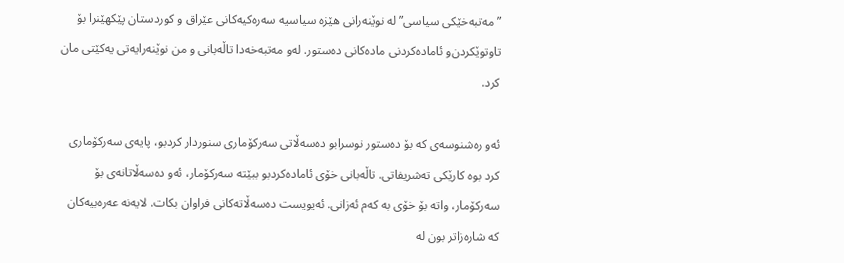”مه‌تبه‌خێكی‌ سیاسی” له‌ نوێنه‌رانی‌ هێزه‌ سیاسیه‌ سه‌ره‌كیه‌كانی‌ عێراق و کوردستان پێكهێنرا بۆ تاوتوێكردن‌و ئاماده‌كردنی‌ ماده‌كانی‌ ده‌ستور. له‌و مه‌تبه‌خه‌دا تاڵه‌بانی و من‌ نوێنه‌رایه‌تی‌ یه‌كێتی مان كرد.

ئه‌و ره‌شنوسه‌ی‌ كه‌ بۆ ده‌ستور نوسرابو ده‌سه‌ڵاتی‌ سه‌ركۆماری‌ سنوردار كردبو، پایه‌ی سه‌رکۆماری کرد بوه‌ کارێکی‌ ته‌شریفاتی‌. تاڵه‌بانی‌ خۆی‌ ئاماده‌كردبو ببێته‌ سه‌ركۆمار، ئه‌و ده‌سه‌ڵاتانه‌ی‌ بۆ سه‌ركۆمار، واته‌ بۆ خۆی‌ به‌ كه‌م ئه‌زانی‌. ئه‌یویست ده‌سه‌ڵاته‌كانی‌ فراوان بكات. لایه‌نه‌ عه‌ره‌بیه‌كان كه‌ شاره‌زاتر بون له‌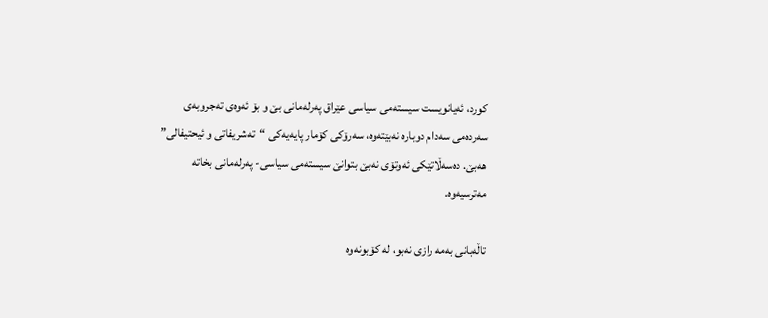كورد، ئه‌یانویست سیسته‌می‌ سیاسی عێراق په‌رله‌مانی بێ و بۆ ئه‌وه‌ی‌ ته‌جروبه‌ی‌ سه‌رده‌می‌ سه‌دام دوباره‌ نه‌بێته‌وه‌، سه‌رۆكی‌ كۆمار پایه‌یه‌كی‌ “ته‌شریفاتی و ئیحتیفالی” هه‌بێ. ده‌سه‌ڵاتێكی ئه‌وتۆی نه‌بێ‌ بتوانێ سیسته‌می‌ سیاسی- په‌رله‌مانی‌ بخاته‌ مه‌ترسیه‌وه‌.

تاڵه‌بانی‌ به‌مه‌ رازی‌ نه‌بو، له‌ كۆبونه‌وه‌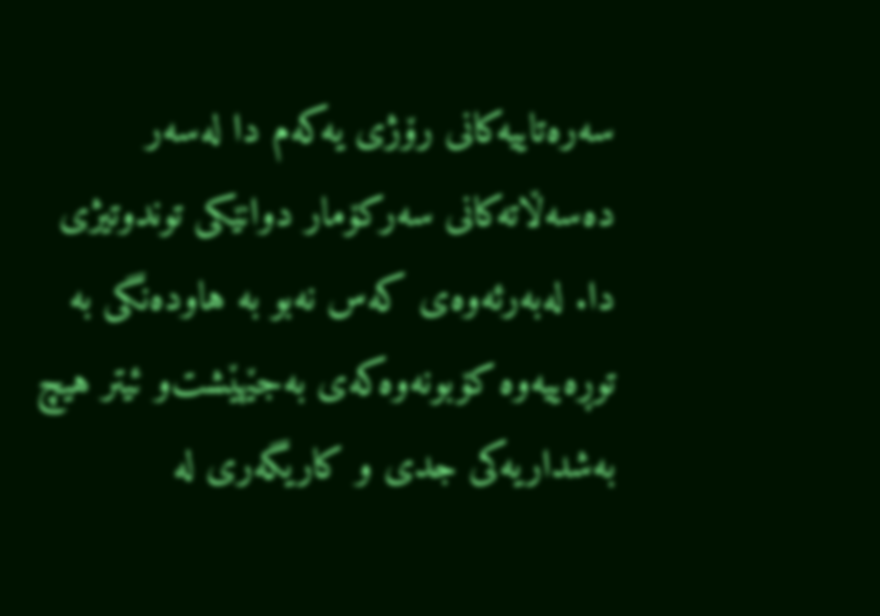سه‌ره‌تاییه‌كانی‌ رۆژی‌ یه‌كه‌م دا له‌سه‌ر ده‌سه‌ڵاته‌كانی‌ سه‌ركۆمار دوانێكی‌ توندوتیژی دا. له‌به‌رئه‌وه‌ی كه‌س نه‌بو به‌ هاوده‌نگی‌ به‌ توڕه‌ییه‌وه‌ كۆبونه‌وه‌كه‌ی‌ به‌جێهێشت‌و ئیتر هیچ به‌شداریه‌كی‌ جدی‌ و كاریگه‌ری‌ له‌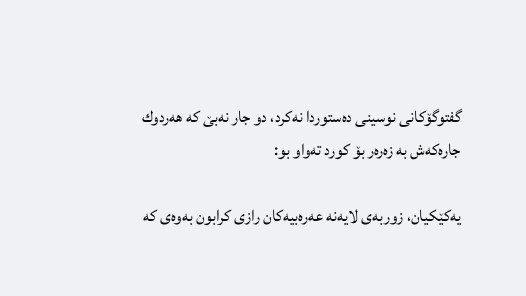گفتوگۆكانی‌ نوسینی‌ ده‌ستوردا نه‌كرد، دو جار نه‌بێ‌ که‌ هه‌ردوك جاره‌که‌ش‌ به‌ زه‌ره‌ر بۆ كورد ته‌واو بو:

یه‌كێكیان، زوربه‌ی‌ لایه‌نه‌ عه‌ره‌بیه‌کان رازی‌ کرابون به‌وه‌ی كه‌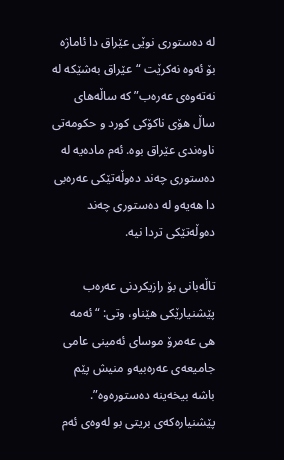له‌ ده‌ستوری‌ نوێی‌ عێراق دا ئاماژه‌ بۆ ئه‌وه‌ نه‌كرێت “عێراق به‌شێکه‌ له‌ نه‌ته‌وه‌ی عه‌ره‌ب” که‌ ساڵه‌های ساڵ هۆی ناکۆکی کورد و حکومه‌تی ناوه‌ندی عێراق بوه‌. ئه‌م ماده‌یه‌ له‌ ده‌ستوری‌ چه‌ند ده‌وڵه‌تێكی‌ عه‌ره‌بی دا هه‌یه‌‌و له‌ ده‌ستوری‌ چه‌ند ده‌وڵه‌تێكی‌ تردا نیه‌.

تاڵه‌بانی‌ بۆ رازیكردنی‌ عه‌ره‌ب پێشنیارێكی‌ هێناو، وتی: “ئه‌مه‌ هی‌ عه‌مرۆ موسای ئه‌مینی عامی‌ جامیعه‌ی‌ عه‌ره‌بیه‌‌و منیش پێم باشه‌ بیخه‌ینه‌ ده‌ستوره‌وه‌”. پێشنیاره‌که‌ی بریتی بو له‌وه‌ی ئه‌م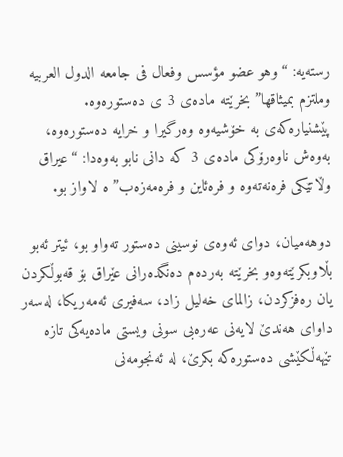رسته‌یه‌: “وهو عضو مؤسس وفعال فی جامعه‌ الدول العربیه‌ وملتزم بمیثاقها” بخرێته‌ ماده‌ی 3 ی ده‌ستوره‌وه‌. پێشنیاره‌که‌ی به‌ خۆشیه‌وه‌ وه‌رگیرا و خرایه‌ ده‌ستوره‌وه‌، به‌وه‌ش ناوه‌رۆکی ماده‌ی 3 که‌ دانی نابو به‌وه‌دا: “عیراق وڵاتێکی فره‌نه‌ته‌وه‌ و فره‌ئاین و فره‌مه‌زه‌ب” ه‌ لاواز بو.

دوهه‌میان، دوای‌ ئه‌وه‌ی‌ نوسینی‌ ده‌ستور ته‌واو بو، ئیتر ئه‌بو بڵاوبكرێته‌وه‌‌و بخرێته‌ به‌رده‌م ده‌نگده‌رانی‌ عێراق بۆ قه‌بوڵكردن یان ره‌فزكردن، زالمای خه‌لیل زاد، سه‌فیری‌ ئه‌مه‌ریكا، له‌سه‌ر داوای‌ هه‌ندێ‌ لایه‌نی‌ عه‌ره‌بی‌ سونی‌ ویستی‌ ماده‌یه‌كی‌ تازه‌ تێهه‌ڵكێشی ده‌ستوره‌که‌ بكرێ، له‌ ئه‌نجومه‌نی‌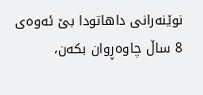نوێنه‌رانی‌ داهاتودا بێ ئه‌وه‌ی‌ 8 ساڵ چاوه‌ڕوان بكه‌ن،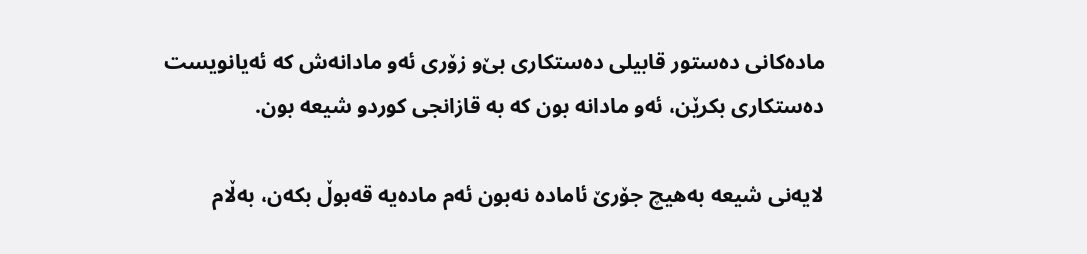ماده‌کانی ده‌ستور قابیلی‌ ده‌ستكاری‌ بێ‌و زۆری‌ ئه‌و مادانه‌ش كه‌ ئه‌یانویست ده‌ستكاری‌ بكرێن، ئه‌و مادانه‌ بون كه‌ به‌ قازانجی‌ كورد‌و شیعه‌ بون.

لایه‌نی‌ شیعه‌ به‌هیچ جۆرێ ئاماده‌ نه‌بون ئه‌م ماده‌یه‌ قه‌بوڵ بكه‌ن، به‌ڵام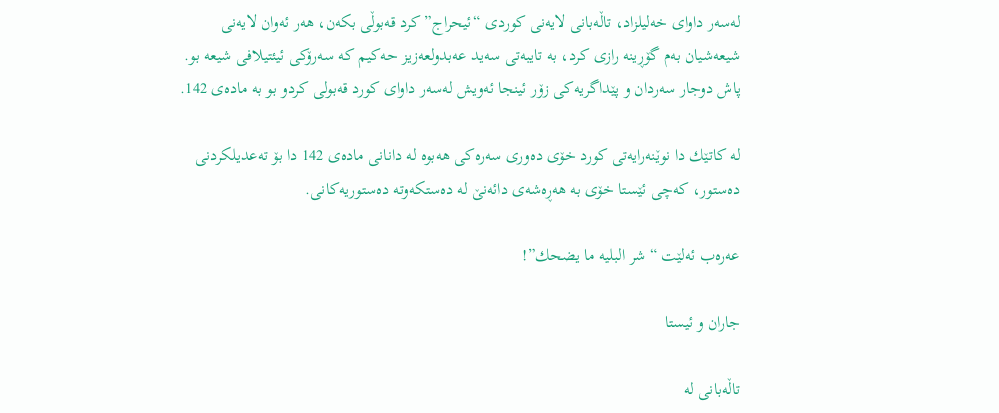له‌سه‌ر داوای‌ خه‌لیلزاد، تاڵه‌بانی‌ لایه‌نی‌ كوردی‌ “ئیحراج” كرد قه‌بوڵی بكه‌ن، هه‌ر ئه‌وان لایه‌نی‌ شیعه‌شیان به‌م گۆڕینه‌ رازی کرد، به‌ تایبه‌تی‌‌ سه‌ید عه‌بدولعه‌زیز حه‌كیم كه‌ سه‌رۆكی‌ ئیئتیلافی‌ شیعه‌ بو. پاش دوجار سه‌ردان‌ و پێداگریه‌کی زۆر ئینجا‌ ئه‌ویش له‌سه‌ر داوای‌ كورد قه‌بولی‌ كرد‌و بو به‌ ماده‌ی‌ 142.

له‌ كاتێك دا نوێنه‌رایه‌تی كورد خۆی‌ ده‌وری سه‌ره‌کی‌ هه‌بوه‌ له‌ دانانی ماده‌ی 142 دا بۆ ته‌عدیلکردنی ده‌ستور، كه‌چی‌ ئێستا خۆی‌ به‌ هه‌ڕه‌شه‌ی‌ دائه‌نێ له‌ ده‌ستكه‌وته‌ ده‌ستوریه‌كانی‌.

عه‌ره‌ب ئه‌لێت “شر البلیه‌ ما یضحك”!

جاران و ئیستا

تاڵه‌بانی له‌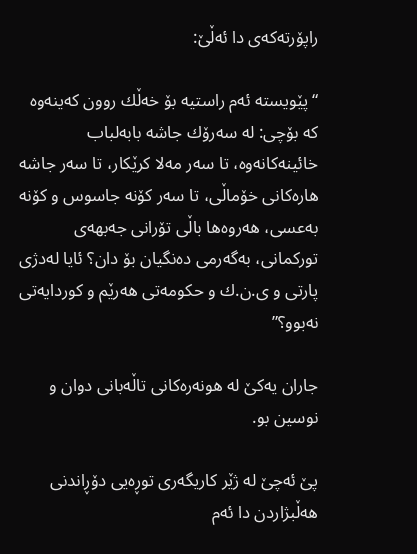راپۆرته‌که‌ی دا ئه‌ڵێ:

“پێویسته‌ ئه‌م راستیه‌ بۆ خه‌ڵك روون كه‌ینه‌وه‌ كه‌ بۆچى: له‌ سه‌رۆك جاشه‌ بابه‌لباب خائینه‌كانه‌وه‌، تا سه‌ر مه‌لا كرێكار، تا سه‌ر جاشه‌ هاره‌كانى خۆماڵى، تا سه‌ر كۆنه‌ جاسوس و كۆنه‌ به‌عسى، هه‌روه‌ها باڵى تۆرانى جه‌بهه‌ى توركمانى، به‌گه‌رمى ده‌نگیان بۆ دان؟ ئایا له‌دژى پارتى و ى.ن.ك و حكومه‌تى هه‌رێم و كوردایه‌تى نه‌بوو؟”

جاران یه‌کێ له‌ هونه‌ره‌کانی تاڵه‌بانی دوان و نوسین بو.

پێ ئه‌چێ له‌ ژێر کاریگه‌ری توڕه‌یی دۆڕاندنی هه‌ڵبژاردن دا ئه‌م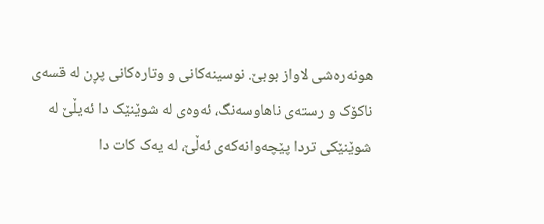هونه‌ره‌شی لاواز بوبێ. نوسینه‌کانی و وتاره‌کانی پڕن له‌ قسه‌ی ناکۆک و رسته‌ی ناهاوسه‌نگ، ئه‌وه‌ی له‌ شوێنێک دا ئه‌یڵێ له‌ شوێنێکی تردا پێچه‌وانه‌که‌ی ئه‌ڵێ، له‌ یه‌ک کات دا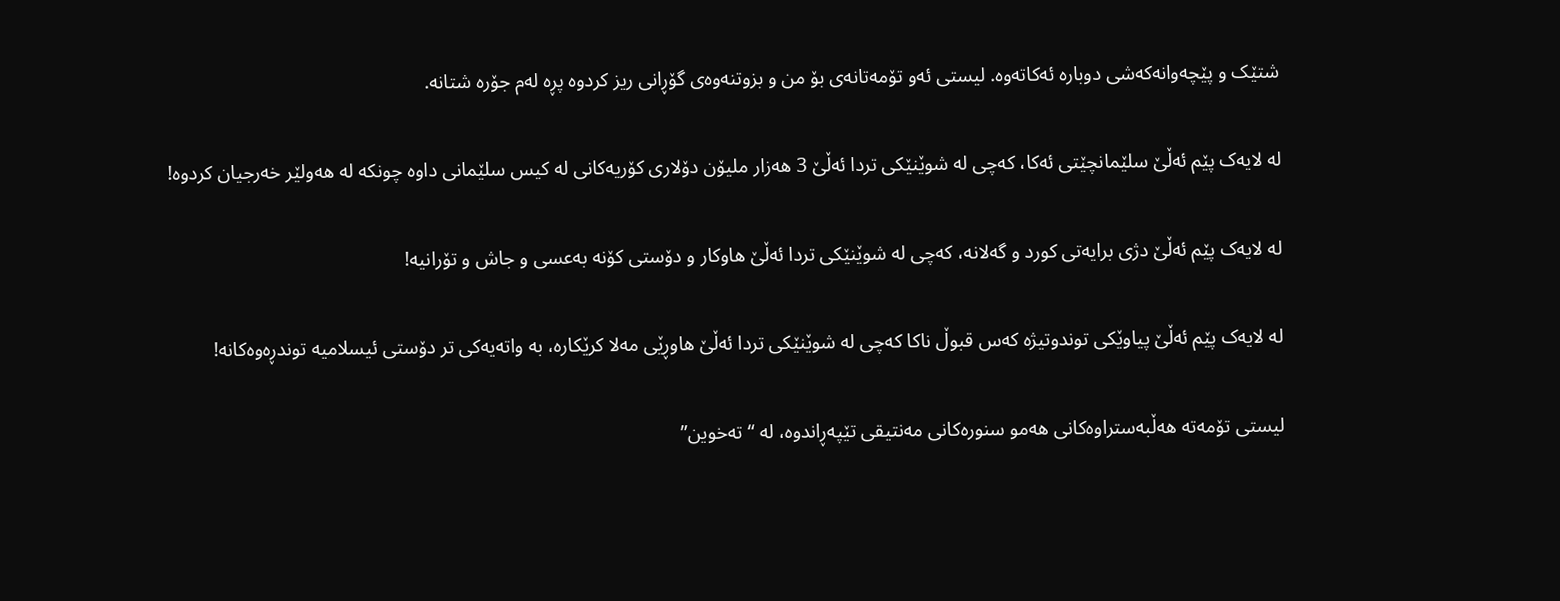شتێک و پێچه‌وانه‌که‌شی دوباره‌ ئه‌کاته‌وه‌. لیستی ئه‌و تۆمه‌تانه‌ی بۆ من و بزوتنه‌وه‌ی گۆڕانی ریز کردوه‌ پڕه‌ له‌م جۆره‌ شتانه‌.

له‌ لایه‌ک پێم ئه‌ڵێ سلێمانچێتی ئه‌کا، که‌چی له‌ شوێنێکی تردا ئه‌ڵێ 3 هه‌زار ملیۆن دۆلاری کۆریه‌کانی له‌ کیس سلێمانی داوه‌ چونکه‌ له‌ هه‌ولێر خه‌رجیان کردوه‌!

له‌ لایه‌ک پێم ئه‌ڵێ دژی برایه‌تی کورد و گه‌لانه‌، که‌چی له‌ شوێنێکی تردا ئه‌ڵێ هاوکار و دۆستی کۆنه‌ به‌عسی و جاش و تۆرانیه‌!

له‌ لایه‌ک پێم ئه‌ڵێ پیاوێکی توندوتیژه‌ که‌س قبوڵ ناکا که‌چی له‌ شوێنێکی تردا ئه‌ڵێ هاوڕێی مه‌لا کرێکاره‌، به‌ واته‌یه‌کی تر دۆستی ئیسلامیه‌ توندڕه‌وه‌کانه‌!

لیستی تۆمه‌ته‌ هه‌ڵبه‌ستراوه‌کانی هه‌مو سنوره‌کانی مه‌نتیقی تێپه‌ڕاندوه‌، له‌ “ته‌خوین”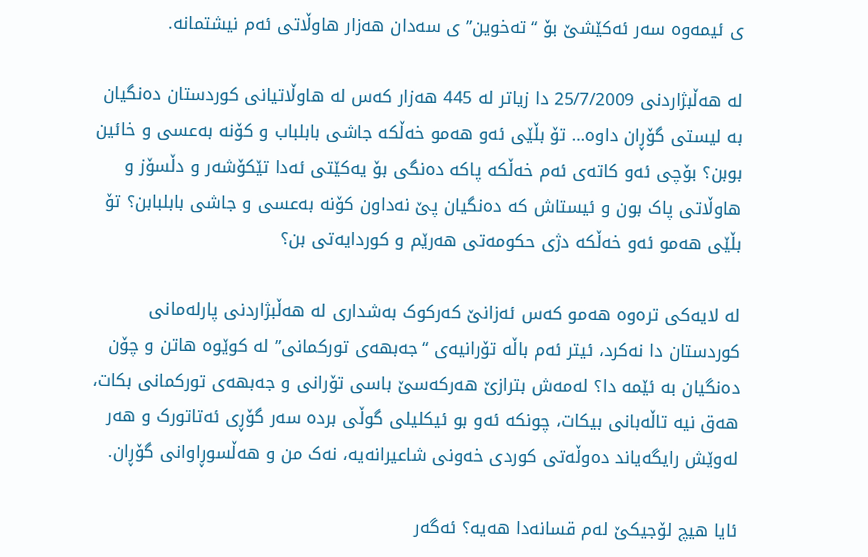ی ئیمه‌وه‌ سه‌ر ئه‌کێشێ بۆ “ته‌خوین” ی سه‌دان هه‌زار هاوڵاتی ئه‌م نیشتمانه‌.

له‌ هه‌ڵبژاردنی 25/7/2009 دا زیاتر له‌ 445 هه‌زار که‌س له‌ هاوڵاتیانی کوردستان ده‌نگیان به‌ لیستی گۆڕان داوه‌… تۆ بڵێی ئه‌و هه‌مو خه‌ڵکه‌ جاشی بابلباب و کۆنه‌ به‌عسی و خائین بوبن؟ بۆچی ئه‌و کاته‌ی ئه‌م خه‌ڵکه‌ پاکه‌ ده‌نگی بۆ یه‌کێتی ئه‌دا تێکۆشه‌ر و دڵسۆز و هاوڵاتی پاک بون و ئیستاش که‌ ده‌نگیان پێ نه‌داون کۆنه‌ به‌عسی و جاشی بابلبابن؟ تۆ بڵێی هه‌مو ئه‌و خه‌ڵکه‌ دژی حکومه‌تی هه‌رێم و کوردایه‌تی بن؟

له‌ لایه‌کی تره‌وه‌ هه‌مو که‌س ئه‌زانێ که‌رکوک به‌شداری له‌ هه‌ڵبژاردنی پارله‌مانی کوردستان دا نه‌کرد، ئیتر ئه‌م باڵه‌ تۆرانیه‌ی “جه‌بهه‌ی تورکمانی” له‌ کوێوه‌ هاتن و چۆن ده‌نگیان به‌ ئێمه‌ دا؟ له‌مه‌ش بترازێ هه‌رکه‌سێ باسی تۆرانی و جه‌بهه‌ی تورکمانی بکات، هه‌ق نیه‌ تاڵه‌بانی بیکات، چونکه‌ ئه‌و بو ئیکلیلی گوڵی برده‌ سه‌ر گۆڕی ئه‌تاتورک و هه‌ر له‌وێش رایگه‌یاند ده‌وڵه‌تی کوردی خه‌ونی شاعیرانه‌یه‌، نه‌ک من و هه‌ڵسوڕاوانی گۆڕان.

ئایا هیچ لۆجیکێ له‌م قسانه‌دا هه‌یه‌؟ ئه‌گه‌ر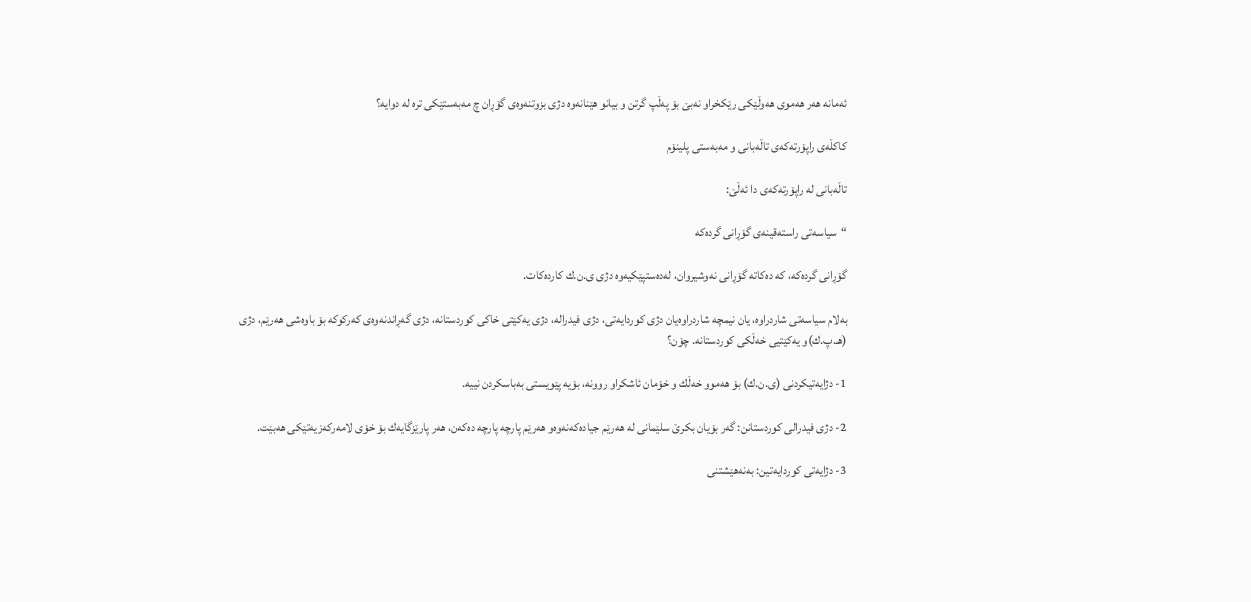ئه‌مانه‌ هه‌ر هه‌موی هه‌وڵێکی رێکخراو نه‌بێ بۆ په‌ڵپ گرتن و بیانو هێنانه‌وه‌ دژی بزوتنه‌وه‌ی گۆڕان چ مه‌به‌ستێکی تره‌ له‌ دوایه‌؟

کاکڵه‌ی راپۆرته‌که‌ی تاڵه‌بانی و مه‌به‌ستی پلینۆم

تاڵه‌بانی له‌ راپۆرته‌که‌ی دا ئه‌ڵێ:

“سیاسه‌تى راسته‌قینه‌ى گۆڕانى گرده‌كه‌

گۆڕانى گرده‌كه‌، كه‌ ده‌كاته‌ گۆڕانى نه‌وشیروان، له‌ده‌ستپێكیه‌وه‌ دژى ى.ن.ك كارده‌كات.

به‌لام سیاسه‌تى شاردراوه‌، یان نیمچه‌ شاردراوه‌یان دژى كوردایه‌تى، دژى فیدراله‌، دژى یه‌كێتى خاكى كوردستانه‌، دژى گه‌ڕاندنه‌وه‌ى كه‌ركوكه‌ بۆ باوه‌شى هه‌رێم، دژى (هـ.پ.ك)و یه‌كێتیى خه‌ڵكى كوردستانه‌. چۆن؟

1- دژایه‌تیكردنى (ى.ن.ك) بۆ هه‌موو خه‌ڵك و خۆمان ئاشكراو روونه‌، بۆیه‌ پێویستى به‌باسكردن نییه‌.

2- دژى فیدرالى كوردستانن: گه‌ر بۆیان بكرێ سلێمانى له‌ هه‌رێم جیاده‌كه‌نه‌وه‌و هه‌رێم پارچه‌ پارچه‌ ده‌كه‌ن، هه‌ر پارێزگایه‌ك بۆ خۆى لامه‌ركه‌زیه‌تێكى هه‌بێت.

3- دژایه‌تى كوردایه‌تین: به‌نه‌هێشتنى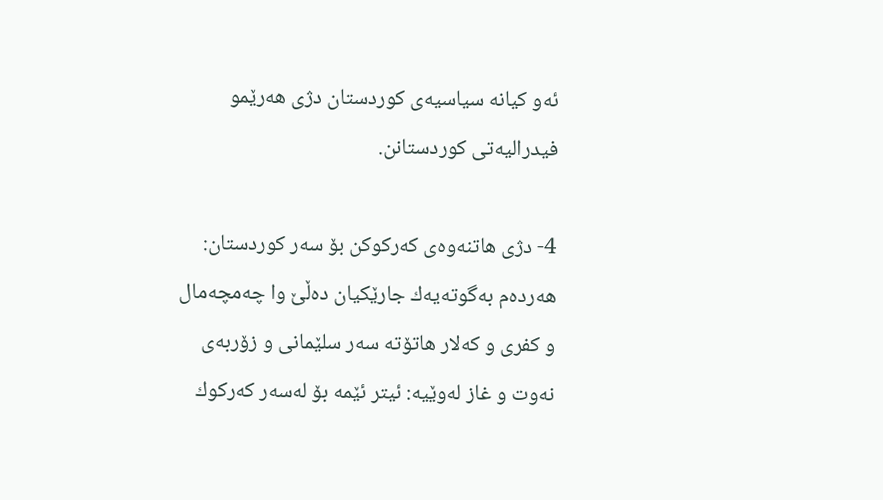ئه‌و كیانه‌ سیاسیه‌ى كوردستان دژى هه‌رێمو فیدرالیه‌تى كوردستانن.

4- دژى هاتنه‌وه‌ى كه‌ركوكن بۆ سه‌ر كوردستان: هه‌رده‌م به‌گوته‌یه‌ك جارێكیان ده‌ڵێ وا چه‌مچه‌مال و كفرى و كه‌لار هاتۆته‌ سه‌ر سلێمانى و زۆربه‌ى نه‌وت و غاز له‌وێیه‌: ئیتر ئێمه‌ بۆ له‌سه‌ر كه‌ركوك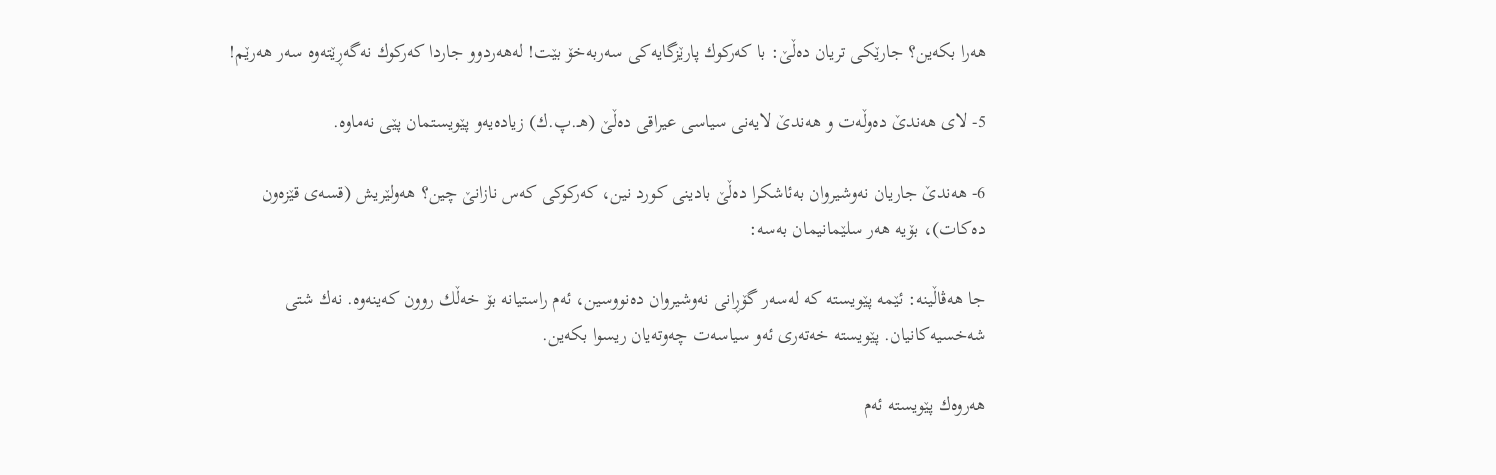هه‌را بكه‌ین؟ جارێكى تریان ده‌ڵێ: با كه‌ركوك پارێزگایه‌كى سه‌ربه‌خۆ بێت! له‌هه‌ردوو جاردا كه‌ركوك نه‌گه‌ڕێته‌وه‌ سه‌ر هه‌رێم!

5- لاى هه‌ندێ ده‌وڵه‌ت و هه‌ندێ لایه‌نى سیاسى عیراقى ده‌ڵێ (هـ.پ.ك) زیاده‌یه‌و پێویستمان پێى نه‌ماوه‌.

6- هه‌ندێ جاریان نه‌وشیروان به‌ئاشكرا ده‌ڵێ بادینى كورد نین، كه‌ركوكى كه‌س نازانێ چین؟ هه‌ولێریش (قسه‌ى قێزه‌ون ده‌كات)، بۆیه‌ هه‌ر سلێمانیمان به‌سه‌:

جا هه‌ڤاڵینه‌: ئێمه‌ پێویسته‌ كه‌ له‌سه‌ر گۆڕانى نه‌وشیروان ده‌نووسین، ئه‌م راستیانه‌ بۆ خه‌ڵك روون كه‌ینه‌وه‌. نه‌ك شتى شه‌خسیه‌كانیان. پێویسته‌ خه‌ته‌رى ئه‌و سیاسه‌ت چه‌وته‌یان ریسوا بكه‌ین.

هه‌روه‌ك پێویسته‌ ئه‌م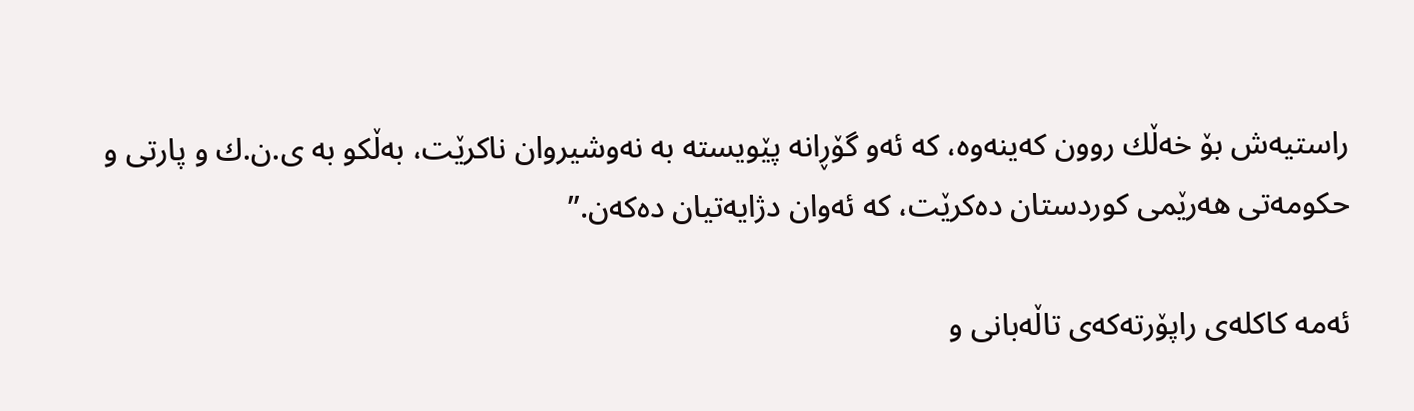راستیه‌ش بۆ خه‌ڵك روون كه‌ینه‌وه‌، كه‌ ئه‌و گۆڕانه‌ پێویسته‌ به‌ نه‌وشیروان ناكرێت، به‌ڵكو به‌ ى.ن.ك و پارتى و حكومه‌تى هه‌رێمى كوردستان ده‌كرێت، كه‌ ئه‌وان دژایه‌تیان ده‌كه‌ن.”

ئه‌مه‌ کاکله‌ی راپۆرته‌که‌ی تاڵه‌بانی و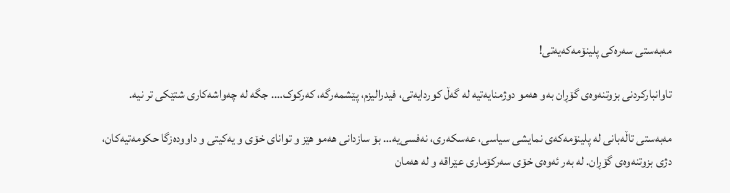مه‌به‌ستی سه‌ره‌کی پلینۆمه‌که‌یه‌تی!

تاوانبارکردنی بزوتنه‌وه‌ی گۆڕان به‌و هه‌مو دوژمنایه‌تیه‌ له‌ گه‌ڵ کوردایه‌تی، فیدرالیزم، پێشمه‌رگه‌، که‌رکوک…. جگه‌ له‌ چه‌واشه‌کاری شتێکی تر نیه‌.

مه‌به‌ستی تاڵه‌بانی له‌ پلینۆمه‌که‌ی نمایشی سیاسی، عه‌سکه‌ری، نه‌فسی‌یه‌… بۆ سازدانی هه‌مو هێز و توانای خۆی و یه‌کیتی و داووده‌زگا حکومه‌تیه‌کان، دژی بزوتنه‌وه‌ی گۆڕان. له‌ به‌ر ئه‌وه‌ی خۆی سه‌رکۆماری عێراقه‌ و له‌ هه‌مان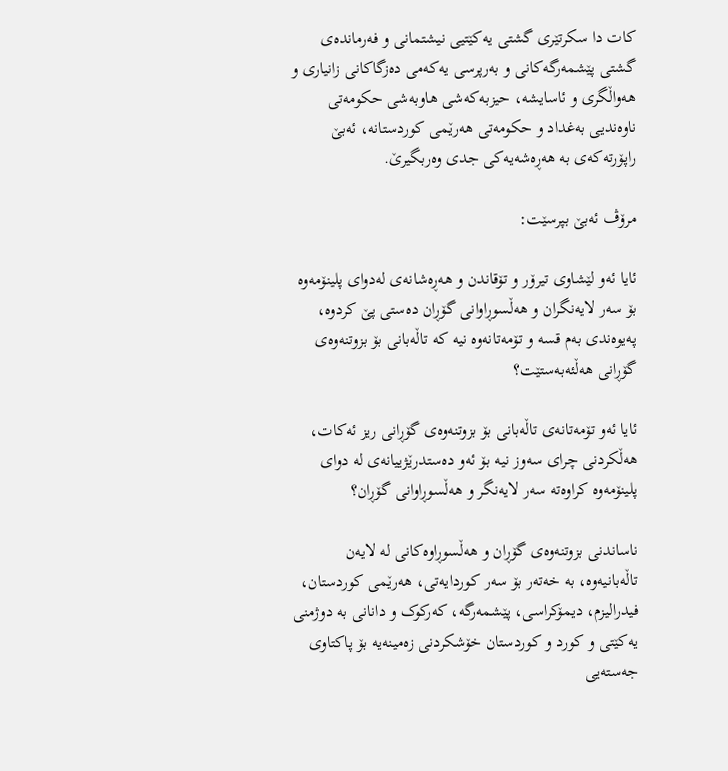کات دا سکرتێری گشتی یه‌کێتیی نیشتمانی و فه‌رمانده‌ی گشتی پێشمه‌رگه‌کانی و به‌رپرسی یه‌که‌می ده‌زگاکانی زانیاری و هه‌واڵگری و ئاسایشه‌، حیزبه‌که‌شی هاوبه‌شی حکومه‌تی ناوه‌ندیی به‌غداد و حکومه‌تی هه‌رێمی کوردستانه‌، ئه‌بێ راپۆرته‌که‌ی به‌ هه‌ڕه‌شه‌یه‌کی جدی وه‌ربگیرێ.

مرۆڤ ئه‌بێ بپرسێت:

ئایا ئه‌و لێشاوی‌ تیرۆر ‌و تۆقاندن ‌و هه‌ڕه‌شانه‌ی‌ له‌دوای‌ پلینۆمه‌وه‌ بۆ سه‌ر لایه‌نگران ‌و هه‌ڵسوڕاوانی‌ گۆڕان ده‌ستی‌ پێ كردوه‌، په‌یوه‌ندی‌ به‌م قسه‌ ‌و تۆمه‌تانه‌وه‌ نیه‌ كه‌ تاڵه‌بانی‌ بۆ بزوتنه‌وه‌ی‌ گۆڕانی‌ هه‌ڵئه‌به‌ستێت؟

ئایا ئه‌و تۆمه‌تانه‌ی‌ تاڵه‌بانی‌ بۆ بزوتنه‌وه‌ی‌ گۆڕانی‌ ریز ئه‌كات، هه‌ڵكردنی‌ چرای‌ سه‌وز نیه‌ بۆ ئه‌و ده‌ستدرێژییانه‌ی‌ له‌ دوای‌ پلینۆمه‌وه‌ کراوه‌ته‌ سه‌ر لایه‌نگر و هه‌ڵسوڕاوانی‌ گۆڕان؟

ناساندنی بزوتنه‌وه‌ی گۆڕان و هه‌ڵسوڕاوه‌کانی له‌ لایه‌ن تاڵه‌بانیه‌وه‌، به‌ خه‌ته‌ر بۆ سه‌ر کوردایه‌تی، هه‌رێمی کوردستان، فیدرالیزم، دیمۆکراسی، پێشمه‌رگه‌، که‌رکوک و دانانی به‌ دوژمنی یه‌کێتی و کورد و کوردستان خۆشکردنی زه‌مینه‌یه‌ بۆ پاکتاوی جه‌سته‌یی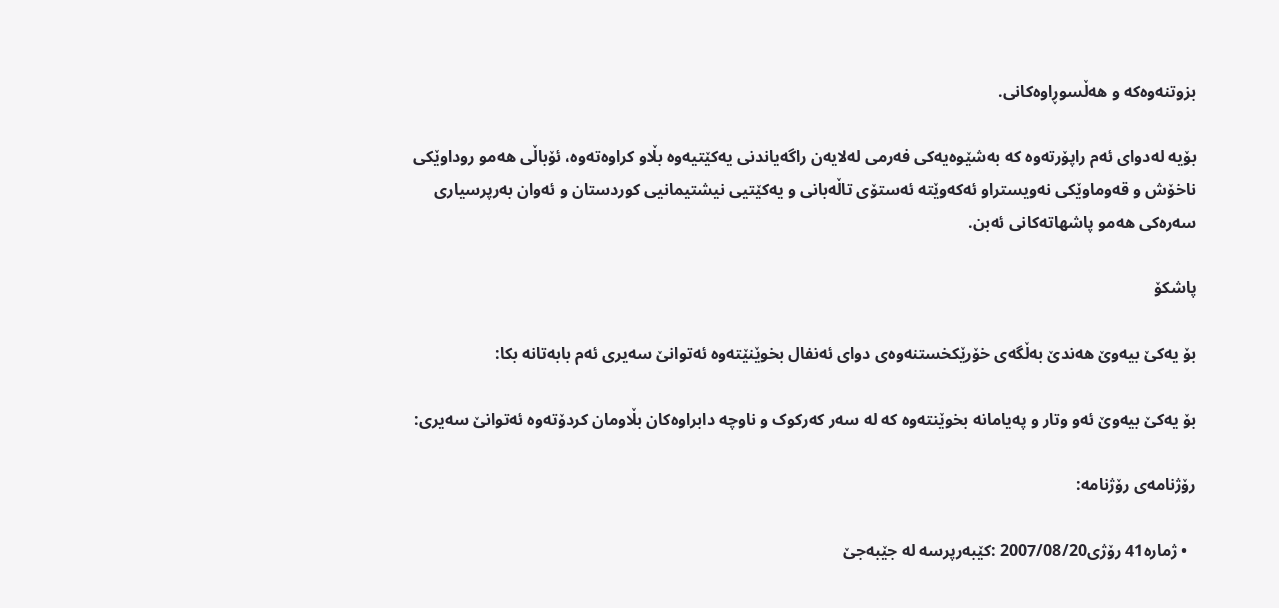بزوتنه‌وه‌که‌ و هه‌ڵسوڕاوه‌کانی.

بۆیه‌ له‌دوای‌ ئه‌م راپۆرته‌وه‌ كه‌ به‌شێوه‌یه‌كی‌ فه‌رمی‌ له‌لایه‌ن راگه‌یاندنی‌ یه‌كێتیه‌وه‌ بڵاو كراوه‌ته‌وه‌، ئۆباڵی‌ هه‌مو روداوێكی‌ ناخۆش و قه‌وماوێکی نه‌ویستراو ئه‌كه‌وێته‌ ئه‌ستۆی‌ تاڵه‌بانی‌ ‌و یه‌كێتیی‌ نیشتیمانیی‌ كوردستان و ئه‌وان به‌رپرسیاری‌ سه‌ره‌كی‌ هه‌مو پاشهاته‌كانی‌ ئه‌بن.

پاشکۆ

بۆ یه‌کێ بیه‌وێ هه‌ندێ به‌ڵگه‌ی خۆرێکخستنه‌وه‌ی دوای ئه‌نفال بخوێنێته‌وه‌ ئه‌توانێ سه‌یری ئه‌م بابه‌تانه‌ بکا:

بۆ یه‌کێ بیه‌وێ ئه‌و وتار و په‌یامانه‌ بخوێنته‌وه‌ که‌ له‌ سه‌ر که‌رکوک و ناوچه‌ دابراوه‌کان بڵاومان کردۆته‌وه‌ ئه‌توانێ سه‌یری:

رۆژنامه‌ی رۆژنامه‌:

  • ژماره41 رۆژی2007/08/20 :كێبه‌‌رپرسه‌‌ له‌‌ جێبه‌‌جێ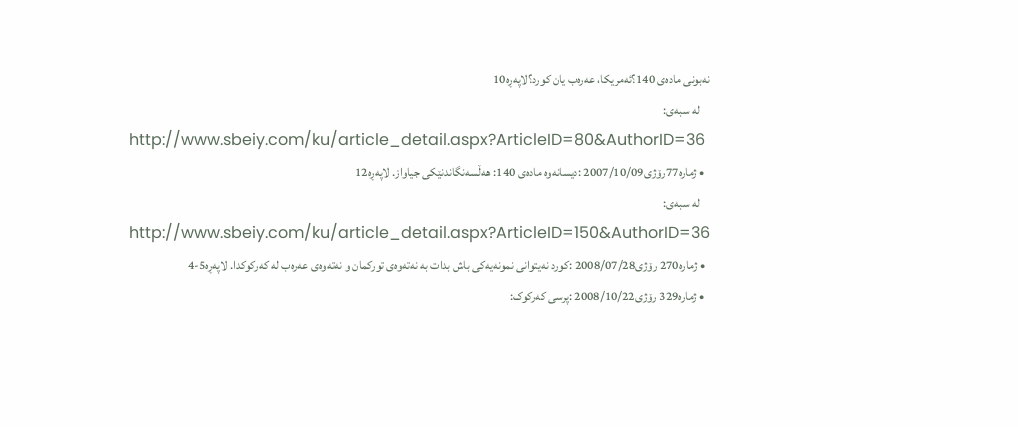نه‌‌بونی ماده‌‌ی 140؟ئه‌‌مریكا، عه‌‌ره‌‌ب‌ یان كورد؟لاپه‌ڕه‌10
    له‌ سبه‌ی:
    http://www.sbeiy.com/ku/article_detail.aspx?ArticleID=80&AuthorID=36
  • ژماره77رۆژی2007/10/09 :دیسانه‌وه‌ ماده‌ی 140: هه‌ڵسه‌نگاندنێکی جیاواز. لاپه‌ڕه‌12
    له‌ سبه‌ی:
    http://www.sbeiy.com/ku/article_detail.aspx?ArticleID=150&AuthorID=36
  • ژماره270 رۆژی2008/07/28 :کورد نه‌یتوانی نمونه‌یه‌کی باش بدات به‌ نه‌ته‌وه‌ی تورکمان و نه‌ته‌وه‌ی عه‌ره‌ب له‌ که‌رکوکدا. لاپه‌ڕه5-4
  • ژماره329 رۆژی2008/10/22 :پرسی که‌رکوک: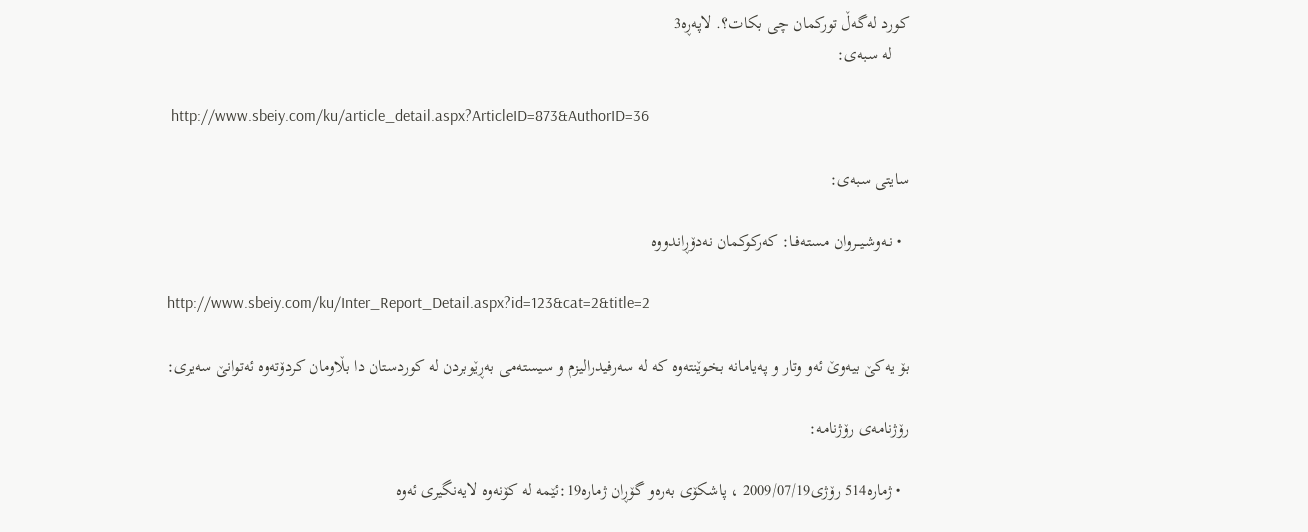کورد له‌گه‌ڵ تورکمان چی بکات؟. لاپه‌ڕه3
    له‌ سبه‌ی:

 http://www.sbeiy.com/ku/article_detail.aspx?ArticleID=873&AuthorID=36

سایتی سبه‌ی:

  • نـه‌وشـیــروان مستـه‌فـا: كه‌ركوكمان نه‌دۆڕاندووه‌

http://www.sbeiy.com/ku/Inter_Report_Detail.aspx?id=123&cat=2&title=2

بۆ یه‌کێ بیه‌وێ ئه‌و وتار و په‌یامانه‌ بخوێنته‌وه‌ که‌ له‌ سه‌رفیدرالیزم و سیسته‌می به‌ڕێوبردن له‌ کوردستان دا بڵاومان کردۆته‌وه‌ ئه‌توانێ سه‌یری:

رۆژنامه‌ی رۆژنامه‌:

  • ژماره514 رۆژی2009/07/19 ، پاشکۆی به‌ره‌و گۆڕان ژماره19:ئێمه‌ له‌ کۆنه‌وه‌ لایه‌نگیری ئه‌وه‌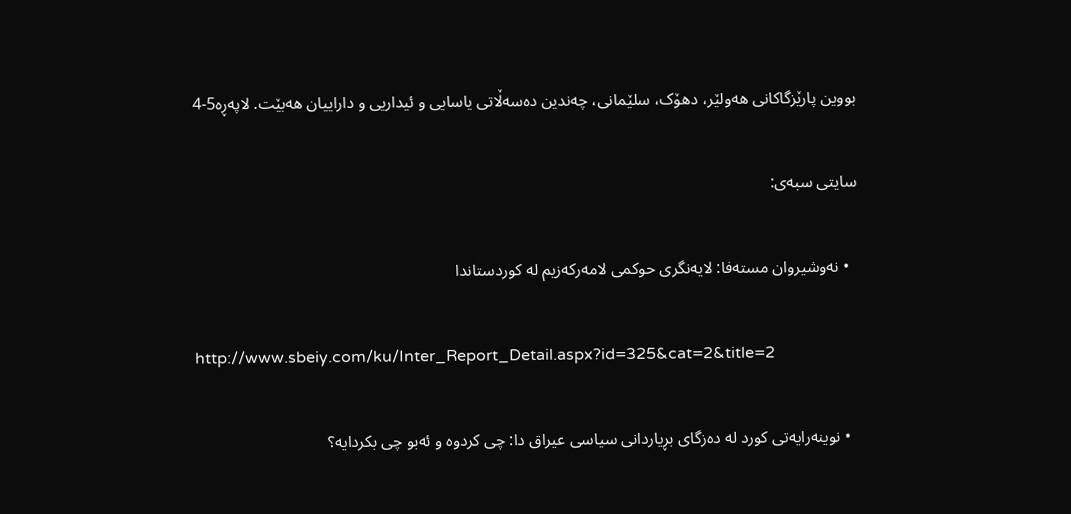بووین پارێزگاکانی هه‌ولێر، دهۆک، سلێمانی، چه‌ندین ده‌سه‌ڵاتی یاسایی و ئیداریی و داراییان هه‌بێت. لاپه‌ڕه5-4

سایتی سبه‌ی:

  • نه‌وشیروان مسته‌فا: لایه‌نگری حوكمی لامه‌ركه‌زیم له‌ كوردستاندا

http://www.sbeiy.com/ku/Inter_Report_Detail.aspx?id=325&cat=2&title=2

  • نوینه‌رایه‌تی کورد له‌ ده‌زگای بڕیاردانی سیاسی عیراق دا: چی کردوه‌ و ئه‌بو چی بکردایه‌؟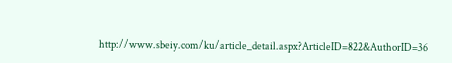http://www.sbeiy.com/ku/article_detail.aspx?ArticleID=822&AuthorID=36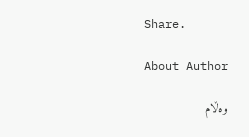Share.

About Author

وەڵام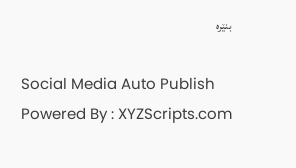بنێرە

Social Media Auto Publish Powered By : XYZScripts.com